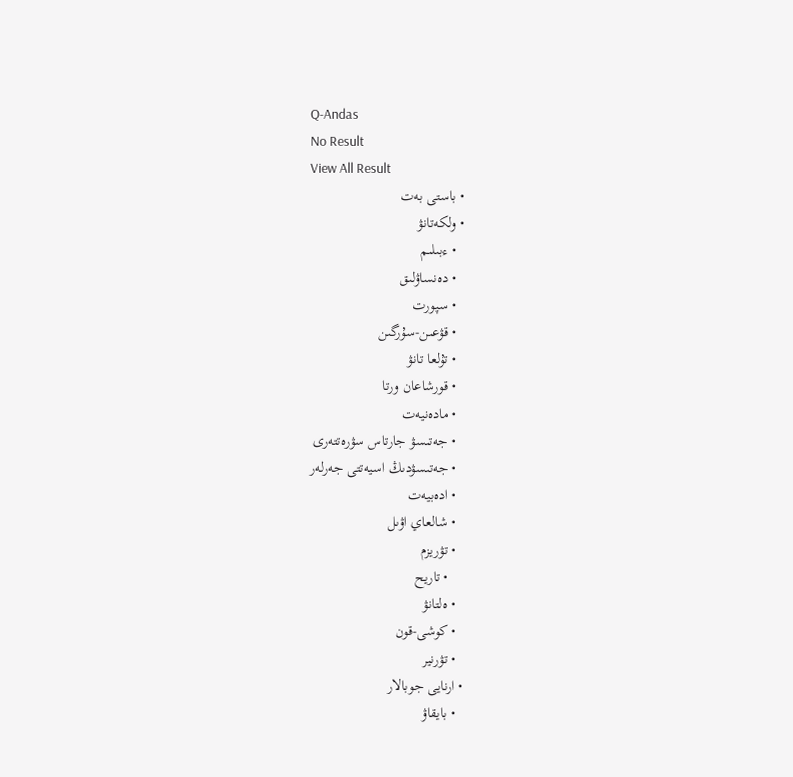Q-Andas
No Result
View All Result
  • باستى بەت
  • ولكەتانۋ
    • ءبىلىم
    • دەنساۋلىق
    • سپورت
    • قۋعىن-سۇرگىن
    • تۇلعا تانۋ
    • قورشاعان ورتا
    • مادەنيەت
    • جەتىسۋ جارتاس سۋرەتتەرى
    • جەتىسۋدىڭ اسيەتتى جەرلەر
    • ادەبيەت
    • شالعاي اۋىل
    • تۋريزم
      • تاريح
    • ەلتانۋ
    • كوشى-قون
    • تۋرنير
  • ارنايى جوبالار
    • بايقاۋ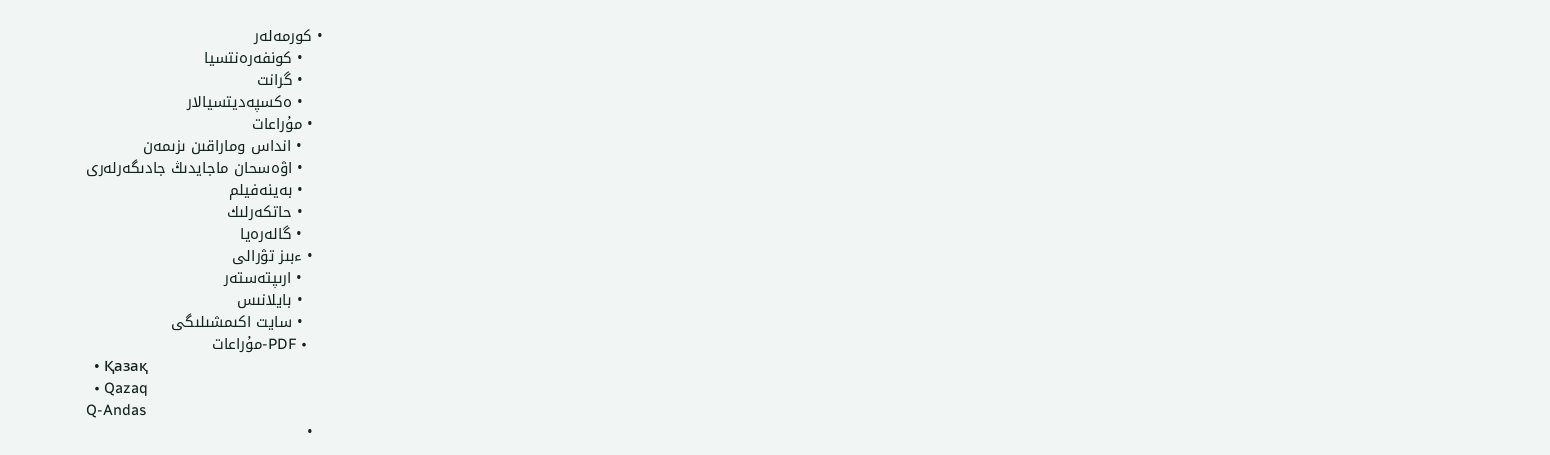• كورمەلەر
    • كونفەرەنتسيا
    • گرانت
    • ەكسپەديتسيالار
  • مۇراعات
    • انداس وماراقىن ىزىمەن
    • اۋەسحان ماجايدىڭ جادىگەرلەرى
    • بەينەفيلم
    • حاتكەرلىك
    • گالەرەيا
  • ءبىز تۋرالى
    • ارىپتەستەر
    • بايلانىس
    • سايت اكىمشىلىگى
    • PDF-مۇراعات
  • Қазақ
  • Qazaq
Q-Andas
  •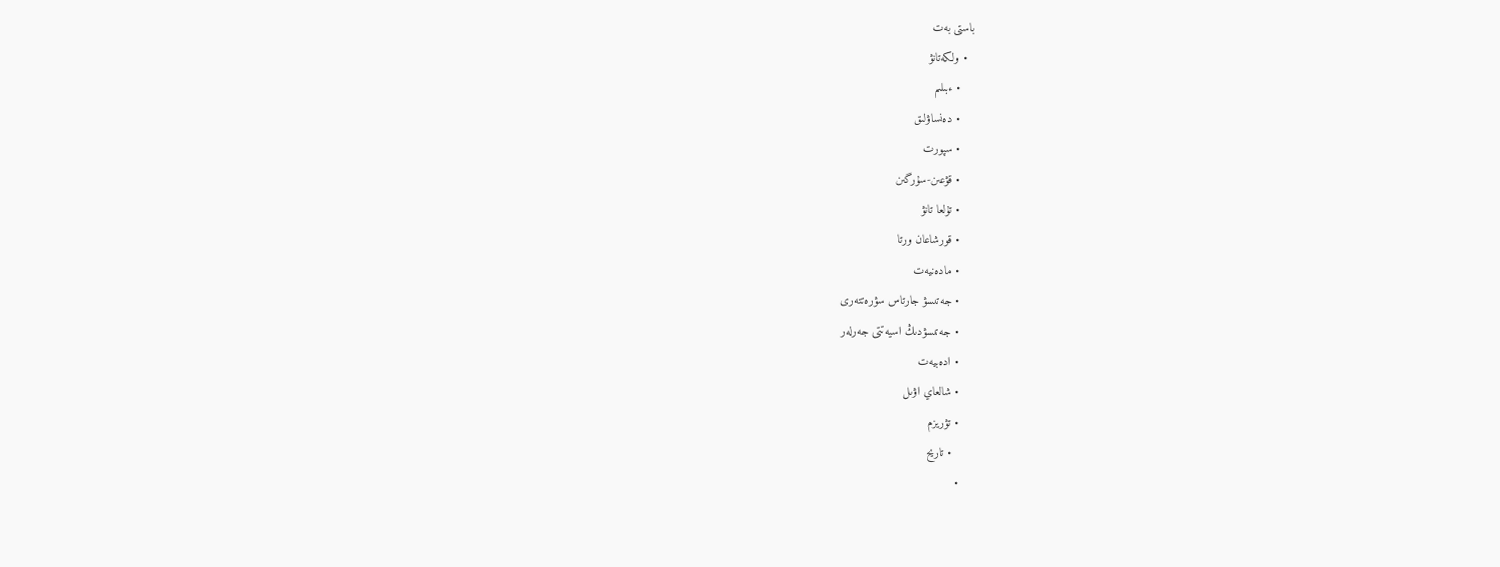باستى بەت
  • ولكەتانۋ
    • ءبىلىم
    • دەنساۋلىق
    • سپورت
    • قۋعىن-سۇرگىن
    • تۇلعا تانۋ
    • قورشاعان ورتا
    • مادەنيەت
    • جەتىسۋ جارتاس سۋرەتتەرى
    • جەتىسۋدىڭ اسيەتتى جەرلەر
    • ادەبيەت
    • شالعاي اۋىل
    • تۋريزم
      • تاريح
    •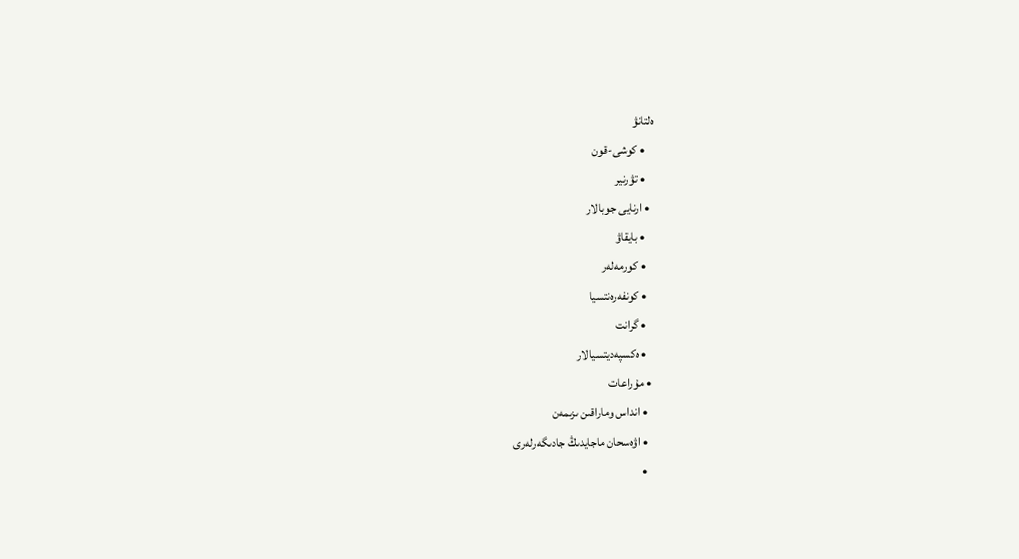ەلتانۋ
    • كوشى-قون
    • تۋرنير
  • ارنايى جوبالار
    • بايقاۋ
    • كورمەلەر
    • كونفەرەنتسيا
    • گرانت
    • ەكسپەديتسيالار
  • مۇراعات
    • انداس وماراقىن ىزىمەن
    • اۋەسحان ماجايدىڭ جادىگەرلەرى
    •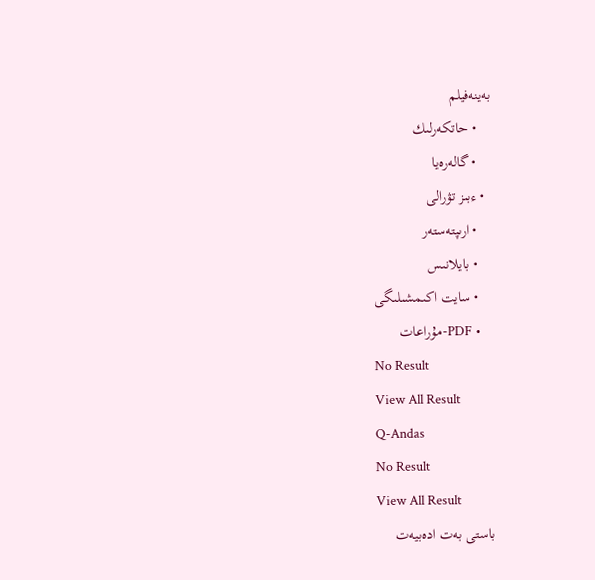بەينەفيلم
    • حاتكەرلىك
    • گالەرەيا
  • ءبىز تۋرالى
    • ارىپتەستەر
    • بايلانىس
    • سايت اكىمشىلىگى
    • PDF-مۇراعات
No Result
View All Result
Q-Andas
No Result
View All Result
باستى بەت ادەبيەت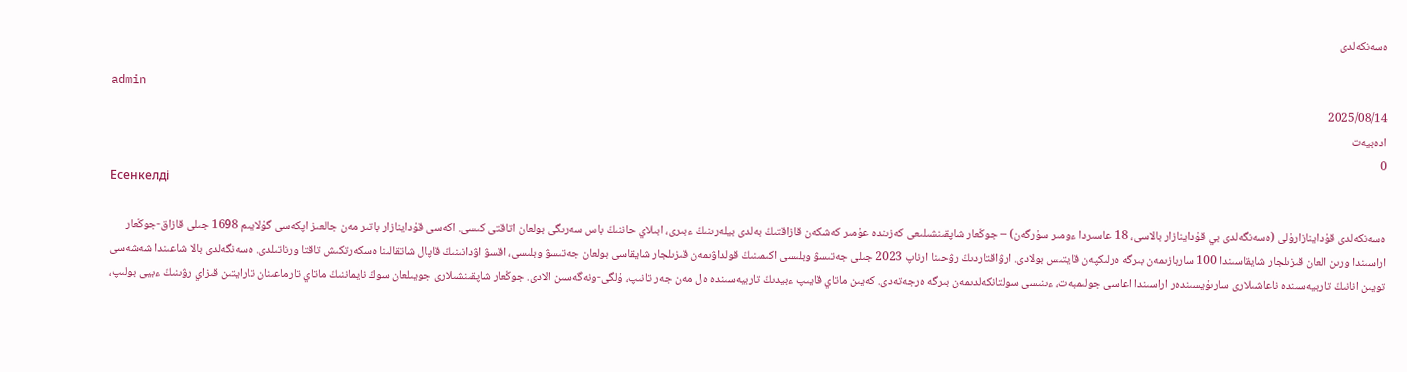ەسەنكەلدى

admin
2025/08/14
ادەبيەت
0
Есенкелді

ەسەنكەلدى قۇداينازارۇلى (ەسەنگەلدى بي قۇداينازار بالاسى، 18 عاسىردا ءومىر سۇرگەن) – جوڭعار شاپقىنشىلىعى كەزىندە عۇمىر كەشكەن قازاقتىڭ بەلدى بيلەرىنىڭ ءبىرى، ابىلاي حاننىڭ باس سەرىگى بولعان اتاقتى كىسى. اكەسى قۇداينازار باتىر مەن جالعىز اپكەسى گۇلايىم 1698 جىلى قازاق-جوڭعار اراسىندا ورىن العان قىزىلجار شايقاسىندا 100 ساربازىمەن بىرگە ەرلىكپەن قايتىس بولادى. ارۋاقتاردىڭ رۋحىنا ارناپ 2023 جىلى جەتىسۋ وبلىسى اكىمىنىڭ قولداۋىمەن قىزىلجار شايقاسى بولعان جەتىسۋ وبلىسى، اقسۋ اۋدانىنىڭ قاپال شاتقالىنا ەسكەرتكىش تاقتا ورناتىلدى. ەسەنگەلدى بالا شاعىندا شەشەسى تويىن انانىڭ تاربيەسىندە ناعاشىلارى سارىۇيسىندەر اراسىندا اعاسى جولىمبەت، ءىنىسى سولتانكەلدىمەن بىرگە ەرجەتەدى. كەيىن ماتاي قايىپ ءبيدىڭ تاربيەسىندە ەل مەن جەر تانىپ، ۇلگى-ونەگەسىن الادى. جوڭعار شاپقىنشىلارى جويىلعان سوڭ نايماننىڭ ماتاي تارماعىنان تارايتىن قىزاي رۋىنىڭ ءبيى بولىپ،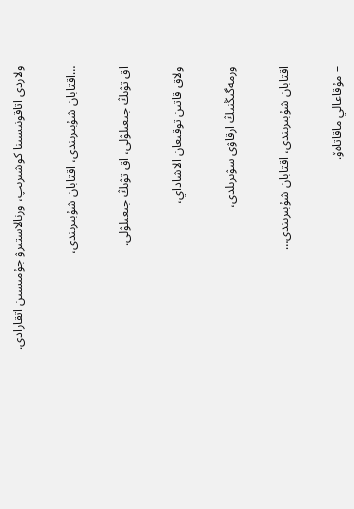ولاردى اتاقونىسىنا كوشىرىپ، ورنالاستىرۋ جۇمىسىن اتقارادى.

…اقتابان شۇبىرىندى، اقتابان شۇبىرىندى،

اق تۋىڭ جىعىلۋلى، اق تۋىڭ جىعىلۋلى.

ولاق قاتىن توقىعان الاشاداي،

ورمەگىڭنىڭ ارقاۋى سۋىرىلدى،

اقتابان شۇبىرىندى، اقتابان شۇبىرىندى…

– مۇقاعالي ماقاتاەۆ.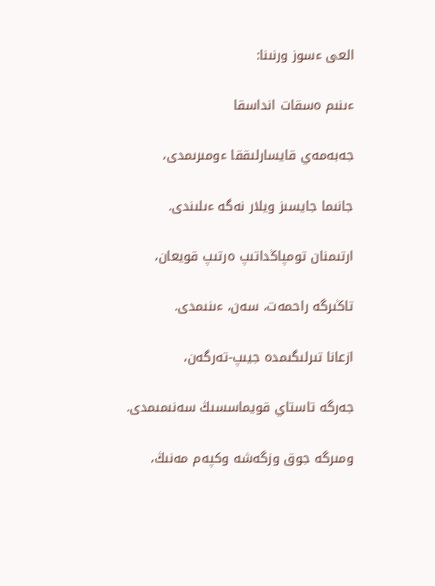العى ءسوز ورنىنا:

ءىنىم ەسقات انداسقا

جەبەمەي قايسارلىققا ءومىرىمدى،

جانىما جايسىز ويلار نەگە ءىلىندى.

ارتىمنان تومپاڭداتىپ ەرتىپ قويعان،

تاڭىرگە راحمەت، سەن، ءىنىمدى.

ازعانا تىرلىگىمدە جيىپ-تەرگەن،

جەرگە تاستاي قويماسسىڭ سەنىمىمدى.

ومىرگە جوق وزگەشە وكپەم مەنىڭ،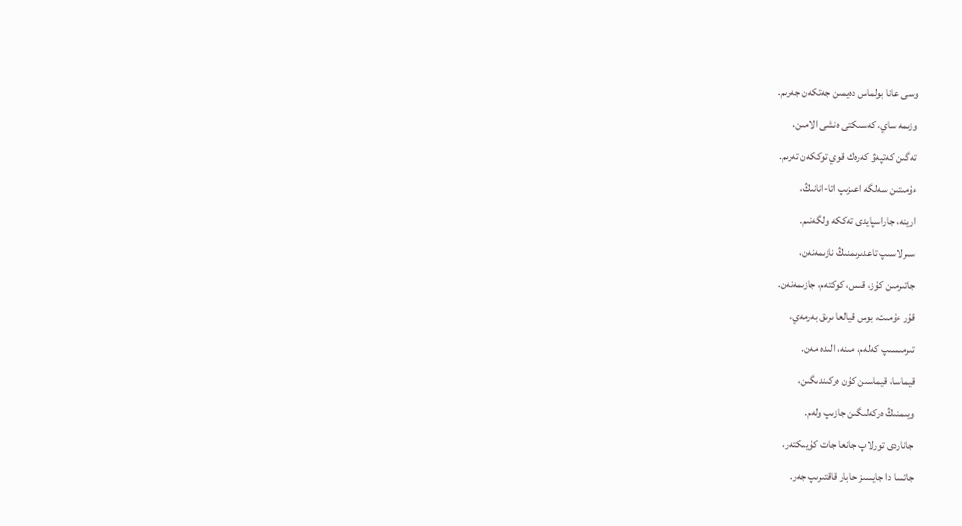وسى عانا بولماس دەيمىن جەتكەن جەرىم.

وزىمە ساي، كەسىكتى ەنشى الامىن،

تەگىن كەتپەۋ كەرەك قوي توككەن تەرىم.

ءۇمىتىن سەلگە اعىزىپ اتا-انانىڭ،

ارينە، جاراسپايدى تەككە ولگەنىم.

سىرلاسىپ تاعدىرىمنىڭ نازىمەنەن،

جاتىرمىن كۇز، قىس، كوكتەم، جازىمەنەن.

قۇر ءۇمىت، بوس قيالعا ىرىق بەرمەي،

تىرمىسىپ كەلەم، مىنە، الىدە مەن.

قيماسا، قيماسىن كۇن ەركىندىگىن،

ويىمنىڭ ەركەلىگىن جازىپ ولەم.

جاناردى تورلاپ جانعا جات كۇيىكتەر،

جاتسا دا جايسىز حابار قاقتىرىپ جەر.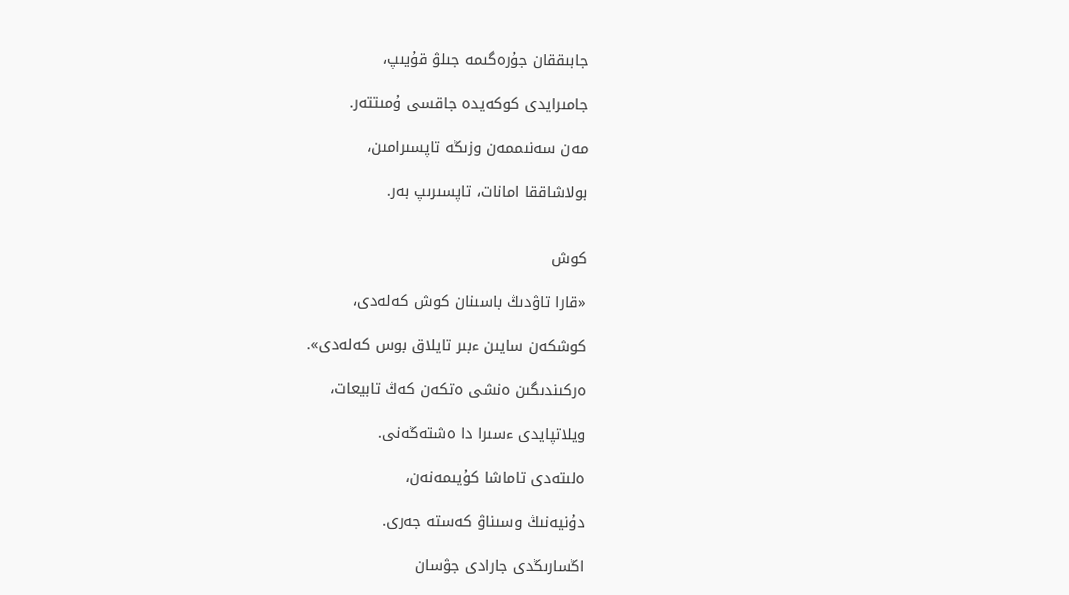جابىققان جۇرەگىمە جىلۋ قۇيىپ،

جامىرايدى كوكەيدە جاقسى ۇمىتتەر.

مەن سەنىممەن وزىڭە تاپسىرامىن،

بولاشاققا امانات، تاپسىرىپ بەر.


كوش

«قارا تاۋدىڭ باسىنان كوش كەلەدى،

كوشكەن سايىن ءبىر تايلاق بوس كەلەدى».

ەركىندىگىن ەنشى ەتكەن كەڭ تابيعات،

ويلاتپايدى ءسىرا دا ەشتەڭەنى.

ەلىتەدى تاماشا كۇيىمەنەن،

دۇنيەنىڭ وسىناۋ كەستە جەرى.

اڭسارىڭدى جارادى جۋسان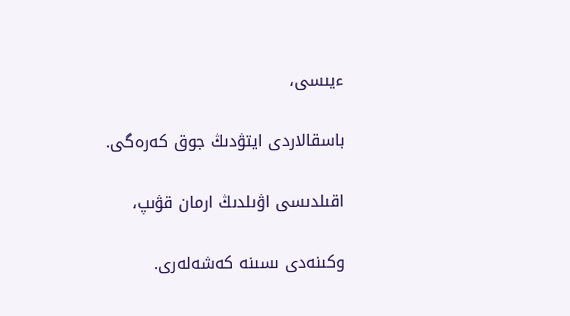ءيىسى،

باسقالاردى ايتۋدىڭ جوق كەرەگى.

اقىلدىسى اۋىلدىڭ ارمان قۋىپ،

وكىنەدى ىسىنە كەشەلەرى.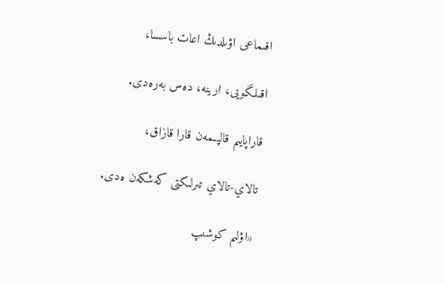اقىماعى اۋىلدىڭ اعات باسسا،

اقىلگويى، ارينە، دەس بەرەدى.

قاراپايىم قالپىمەن قارا قازاق،

تالاي-تالاي تىرلىكتى كەشكەن ەدى.

«اۋلىم كوشىپ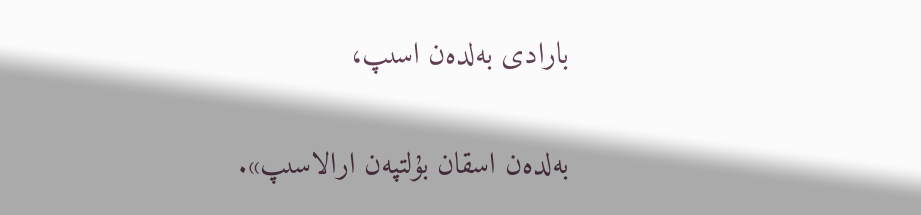بارادى بەلدەن اسىپ،

بەلدەن اسقان بۇلتپەن ارالاسىپ».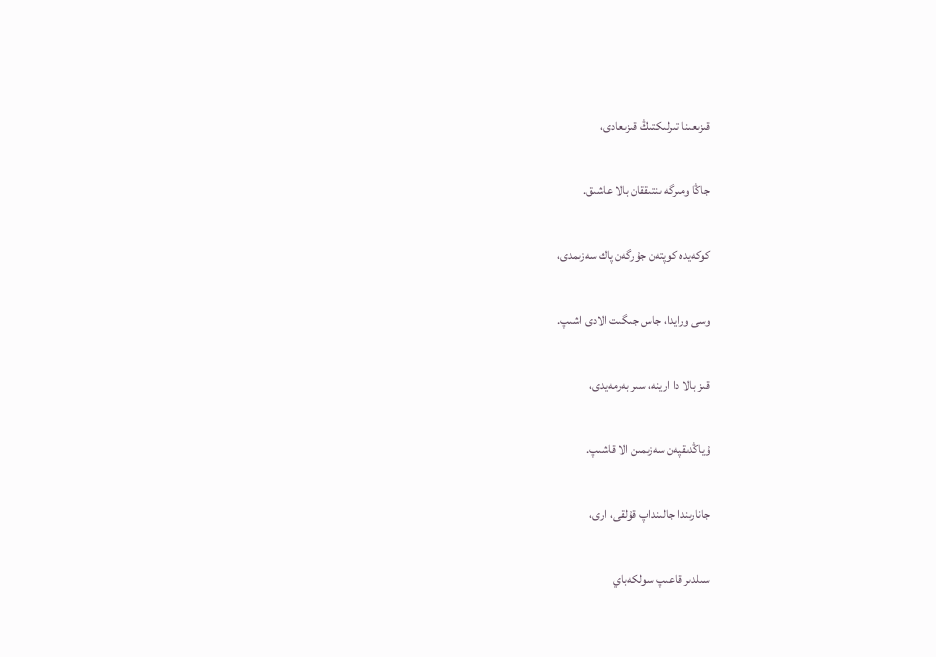قىزىعىنا تىرلىكتىڭ قىزىعادى،

جاڭا ومىرگە ىنتىققان بالا عاشىق.

كوكەيدە كوپتەن جۇرگەن پاك سەزىمدى،

وسى ورايدا، جاس جىگىت الادى اشىپ.

قىز بالا دا ارينە، سىر بەرمەيدى،

ۇياڭدىقپەن سەزىمىن الا قاشىپ.

جانارىندا جالىنداپ قۇلقى، ارى،

سىلدىر قاعىپ سولكەباي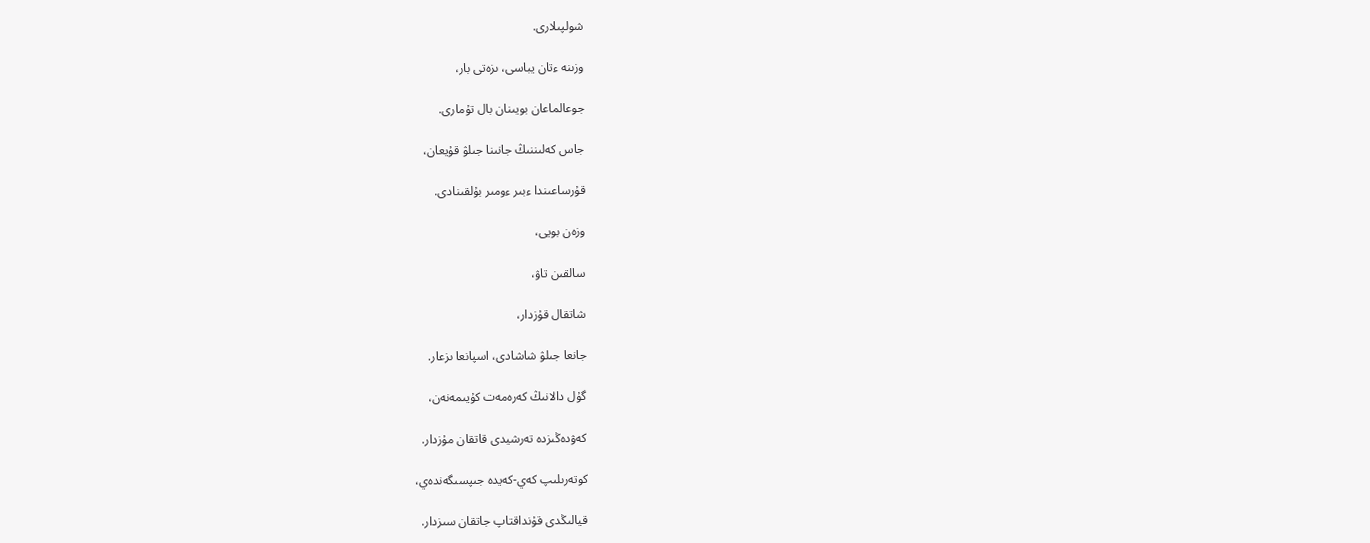شولپىلارى.

وزىنە ءتان يباسى، ىزەتى بار،

جوعالماعان بويىنان بال تۇمارى.

جاس كەلىننىڭ جانىنا جىلۋ قۇيعان،

قۇرساعىندا ءبىر ءومىر بۇلقىنادى.

وزەن بويى،

سالقىن تاۋ،

شاتقال قۇزدار،

جانعا جىلۋ شاشادى، اسپانعا ىزعار.

گۇل دالانىڭ كەرەمەت كۇيىمەنەن،

كەۋدەڭىزدە تەرشيدى قاتقان مۇزدار.

كوتەرىلىپ كەي-كەيدە جىپسىگەندەي،

قيالىڭدى قۇنداقتاپ جاتقان سىزدار.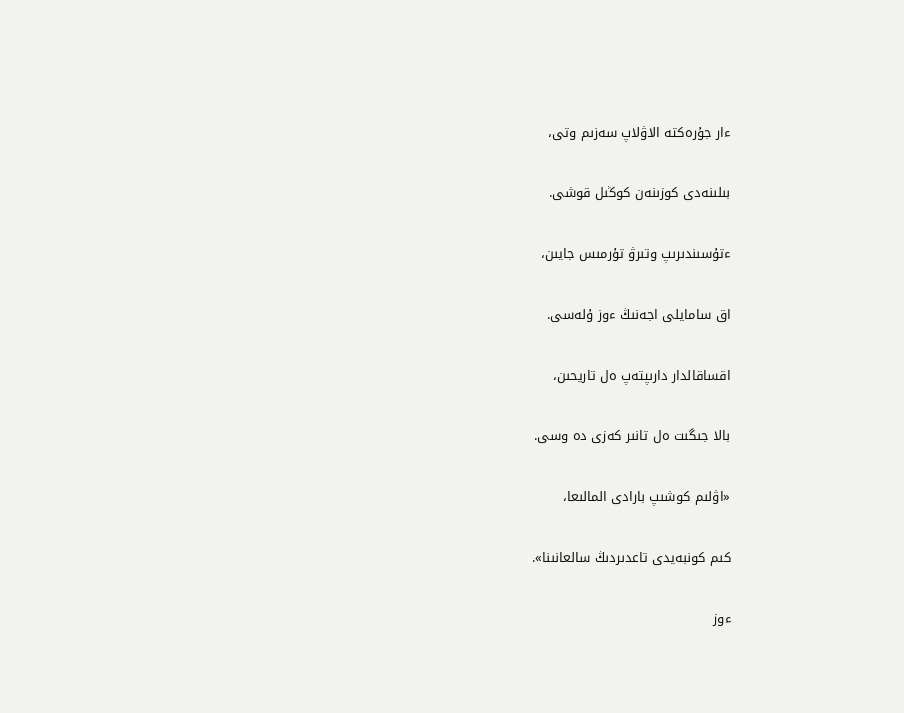ءار جۇرەكتە الاۋلاپ سەزىم وتى،

بىلىنەدى كوزىنەن كوڭىل قوشى.

ءتۇسىندىرىپ وتىرۋ تۇرمىس جايىن،

اق سامايلى اجەنىڭ ءوز ۇلەسى.

اقساقالدار دارىپتەپ ەل تاريحىن،

بالا جىگىت ەل تانىر كەزى دە وسى.

«اۋلىم كوشىپ بارادى المالىعا،

كىم كونبەيدى تاعدىردىڭ سالعانىنا».

ءوز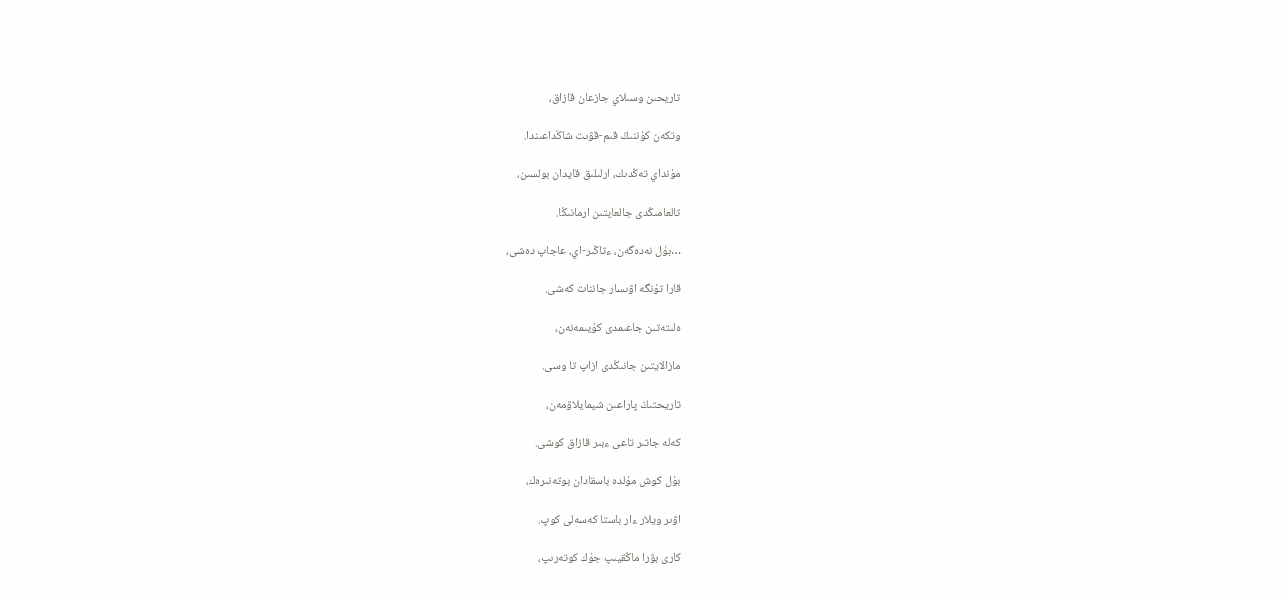تاريحىن وسىلاي جازعان قازاق،

وتكەن كۇننىڭ قىم-قۋىت شاڭداعىندا.

مۇنداي تەڭدىك، ارلىلىق قايدان بولسىن،

تالعامىڭدى جالعايتىن ارمانىڭا.

…بۇل نەدەگەن، ءتاڭىر-اي، عاجاپ دەشى،

قارا تۇنگە اۋىسار جاننات كەشى.

ەلىتەتىن جاعىمدى كۇيىمەنەن،

مازالايتىن جانىڭدى ازاپ تا وسى.

تاريحتىڭ پاراعىن شيمايلاۋمەن،

كەلە جاتىر تاعى ءبىر قازاق كوشى.

بۇل كوش مۇلدە باسقادان بوتەنىرەك،

اۋىر ويلار ءار باستا كەسەلى كوپ.

كارى بۋرا ماڭقيىپ جۇك كوتەرىپ،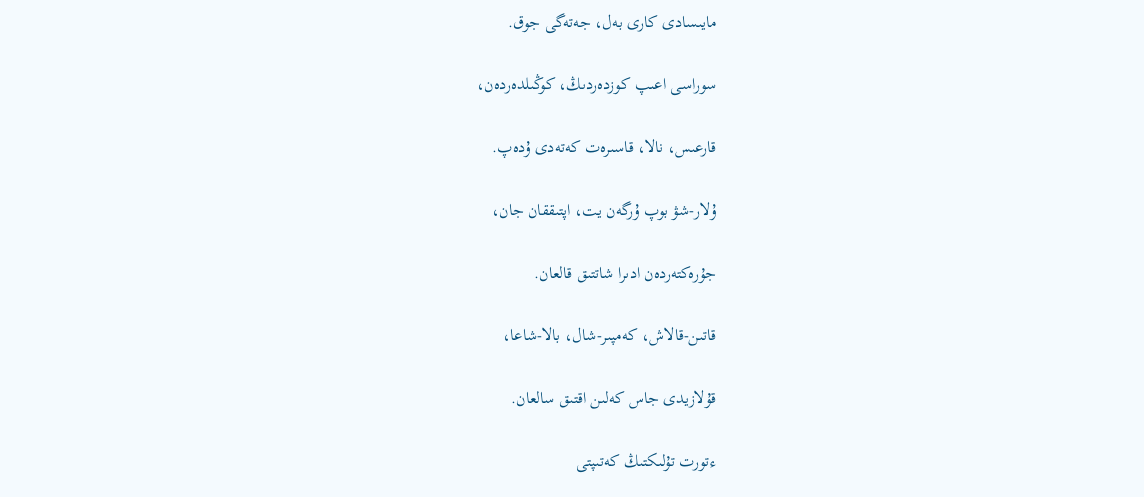مايىسادى كارى بەل، جەتەگى جوق.

سوراسى اعىپ كوزدەردىڭ، كوڭىلدەردەن،

قارعىس، نالا، قاسىرەت كەتەدى ۇدەپ.

ۇلار-شۋ بوپ ۇرگەن يت، اپتىققان جان،

جۇرەكتەردەن ادىرا شاتتىق قالعان.

قاتىن-قالاش، كەمپىر-شال، بالا-شاعا،

قۇلازيدى جاس كەلىن اقتىق سالعان.

ءتورت تۇلىكتىڭ كەتىپتى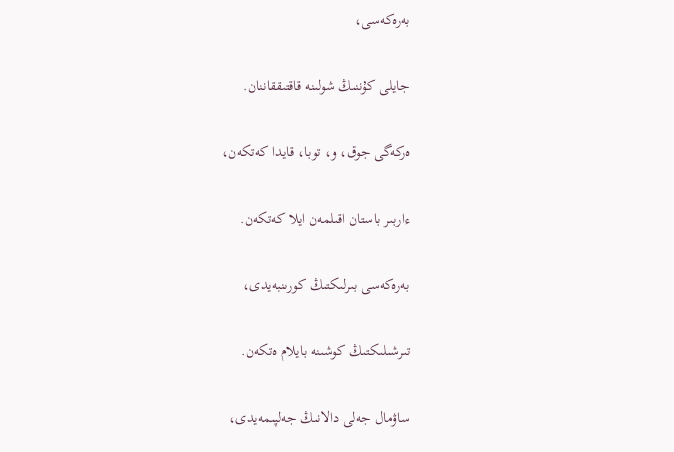بەرەكەسى،

جايلى كۇننىڭ شولىنە قاقتىققاننان.

ەركەگى جوق، و، توبا، قايدا كەتكەن،

ءاربىر باستان اقىلمەن ايلا كەتكەن.

بەرەكەسى بىرلىكتىڭ كورىنبەيدى،

تىرشىلىكتىڭ كوشىنە بايلام ەتكەن.

ساۋمال جەلى دالانىڭ جەلپىمەيدى،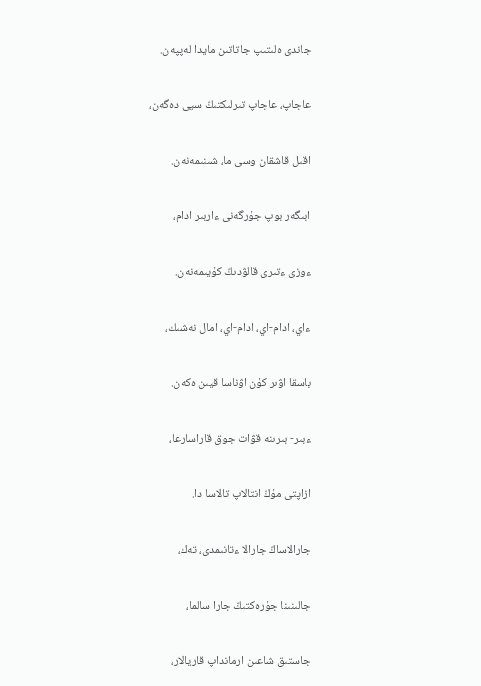جاندى ەلىتىپ جاتاتىن مايدا لەپپەن.

عاجاپ، عاجاپ تىرلىكتىڭ سيى دەگەن،

اقىل قاشقان وسى ما، شىنىمەنەن.

ابىگەر بوپ جۇرگەنى ءاربىر ادام،

ءوزى ءتىرى قالۋدىڭ كۇيىمەنەن.

ءاي، ادام-اي، ادام-اي، امال نەشىك،

باسقا اۋىر كۇن اۋناسا قيىن ەكەن.

ءبىر- بىرىنە قۋات جوق قاراسارعا،

ازاپتى مۇڭ انتالاپ تالاسا دا.

جارالاساڭ جارالا ءتانىمدى، تەك،

جالىنىنا جۇرەكتىڭ جارا سالما،

جاستىق شاعىن ارمانداپ قاريالار،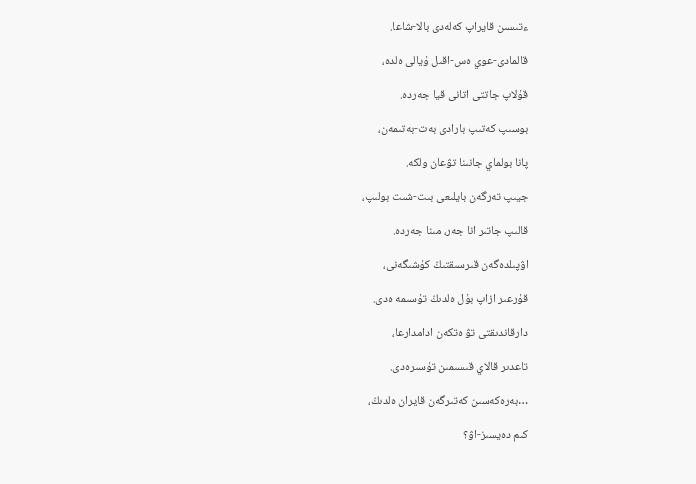ءتىسىن قايراپ كەلەدى بالا-شاعا.

قالمادى-عوي ەس-اقىل ۇيالى ەلدە،

قۇلاپ جاتتى اتانى قيا جەردە.

بوسىپ كەتىپ بارادى بەت-بەتىمەن،

پانا بولماي جانىنا تۋعان ولكە.

جيىپ تەرگەن بايلىعى بىت-شىت بولىپ،

قالىپ جاتىر انا جەر، مىنا جەردە.

اۋپىلدەگەن قىرسىقتىڭ كۇشىگەنى،

قۇرعىر ازاپ بۇل ەلدىڭ تۇسىمە ەدى.

دارقاندىقتى تۋ ەتكەن ادامدارعا،

تاعدىر قالاي قىسىمىن تۇسىرەدى.

…بەرەكەسىن كەتىرگەن قايران ەلدىڭ،

كىم دەيسىز-اۋ؟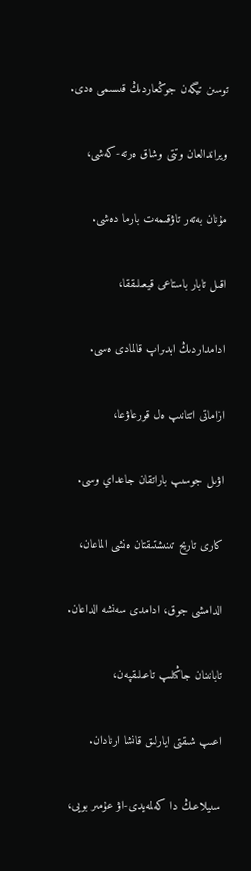توسىن تيگەن جوڭعاردىڭ قىسىمى ەدى.

ويراندالعان وتتى وشاق ەرتە-كەشى،

مۇنان بەتەر تاۋقىمەت بارما دەشى.

اقىل تابار باستاعى قيعىلىققا،

ادامداردىڭ ابدىراپ قالمادى ەسى.

ازاماتى اتتانىپ ەل قورعاۋعا،

اۋىل جوسىپ باراتقان جاعداي وسى.

كارى تاريح تىنىشتىقتان ەنشى الماعان،

الدامشى جوق، ادامدى سەنشە الداعان.

تابانىنان جاڭىلىپ تاعىلىقپەن،

اعىپ شىقتى ايارلىق قانشا ارنادان.

سىيلاعىڭ دا كەلمەيدى-اۋ عۇمىر بويى،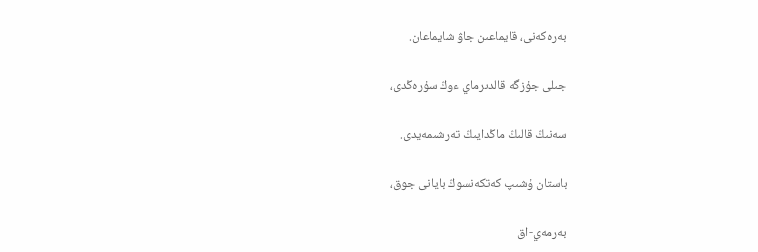بەرەكەنى، قايماعىن جاۋ شايماعان.

جىلى جۇزگە قالدىرماي ءوڭ سۇرەڭدى،

سەنىڭ قالىڭ ماڭدايىڭ تەرشىمەيدى.

باستان ۇشىپ كەتكەنسوڭ بايانى جوق،

بەرمەي-اق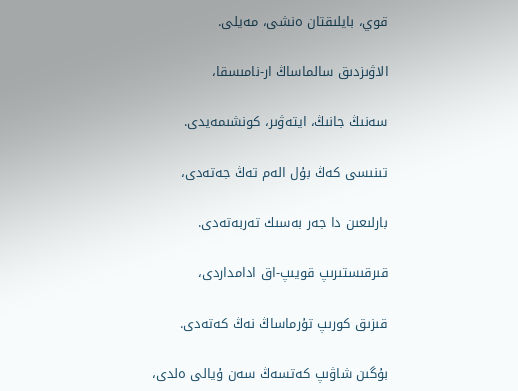قوي، بايلىقتان ەنشى، مەيلى.

الاۋىزدىق سالماساڭ ار-نامىسقا،

سەنىڭ جانىڭ، ايتەۋىر، كونشىمەيدى.

تىنىسى كەڭ بۇل الەم تەڭ جەتەدى،

بارلىعىن دا جەر بەسىك تەربەتەدى.

قىرقىستىرىپ قويىپ-اق ادامداردى،

قىزىق كورىپ تۇرماساڭ نەڭ كەتەدى.

بۇگىن شاۋىپ كەتسەڭ سەن ۇيالى ەلدى،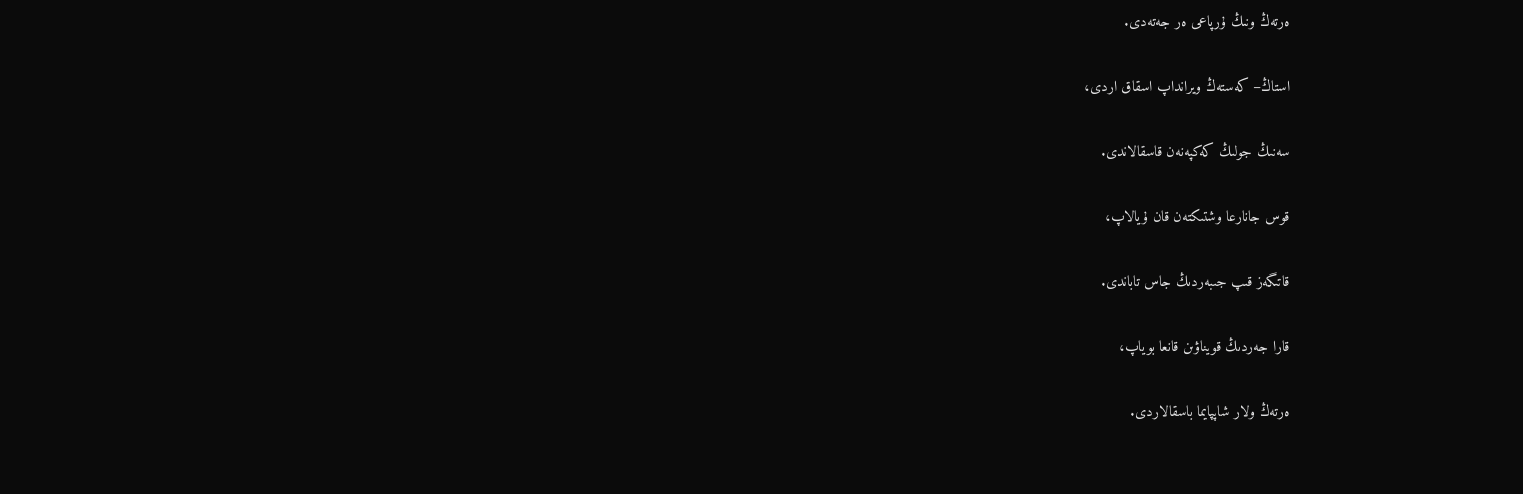ەرتەڭ ونىڭ ۇرپاعى ەر جەتەدى.

استاڭ– كەستەڭ ويرانداپ اسقاق اردى،

سەنىڭ جولىڭ كەكپەنەن قاسقالاندى.

قوس جانارعا وشتىكتەن قان ۇيالاپ،

قاتىگەز قىپ جىبەردىڭ جاس تاباندى.

قارا جەردىڭ قويناۋىن قانعا بوياپ،

ەرتەڭ ولار شاپپايما باسقالاردى.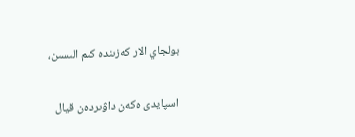بولجاي الار كەزىندە كىم الىسىن،

اسپايدى ەكەن داۋىردەن قيال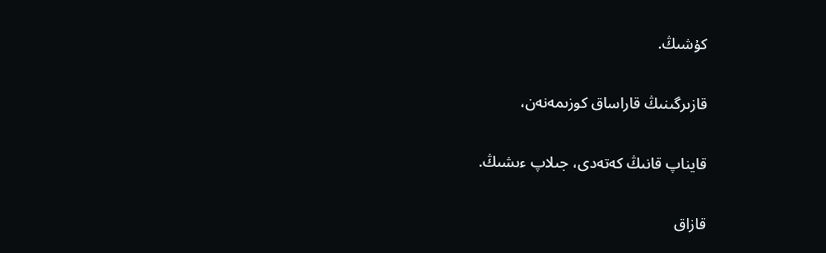كۇشىڭ.

قازىرگىنىڭ قاراساق كوزىمەنەن،

قايناپ قانىڭ كەتەدى، جىلاپ ءىشىڭ.

قازاق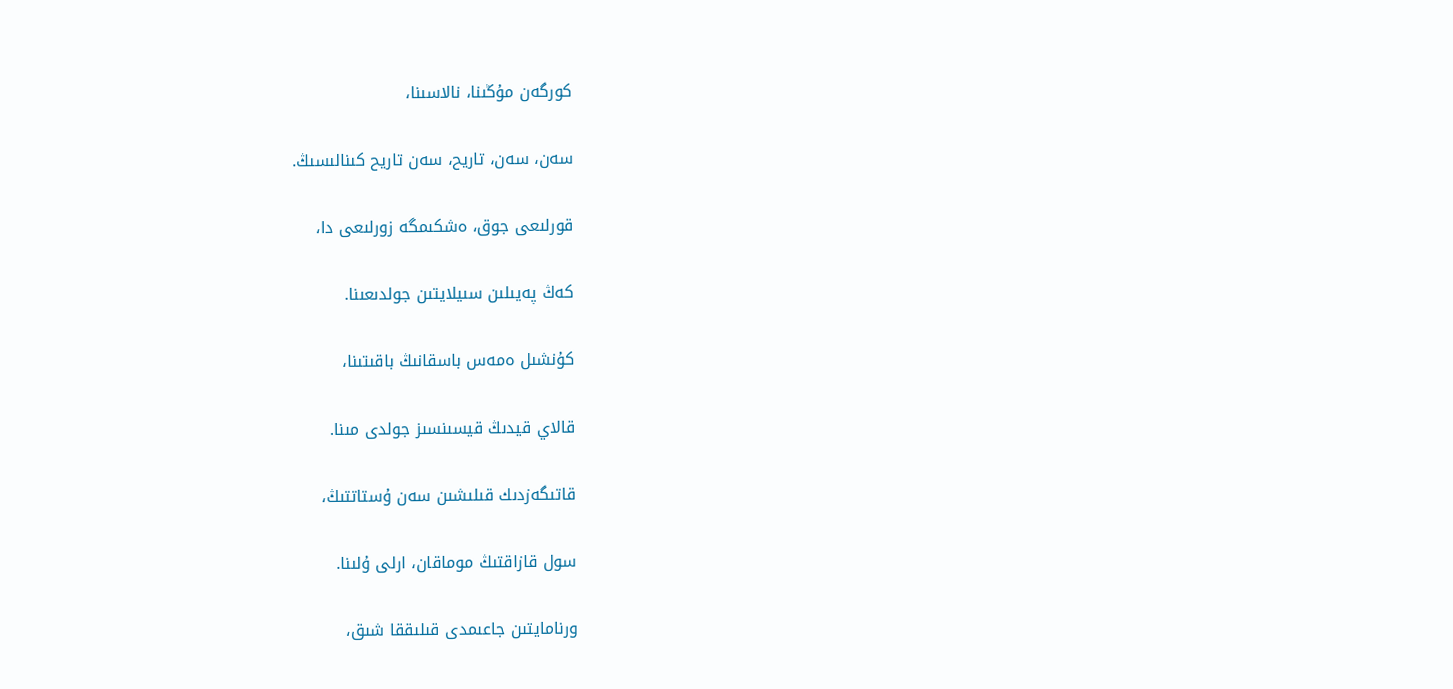كورگەن مۇڭىنا، نالاسىنا،

سەن، سەن، تاريح، سەن تاريح كىنالىسىڭ.

قورلىعى جوق، ەشكىمگە زورلىعى دا،

كەڭ پەيىلىن سىيلايتىن جولدىعىنا.

كۇنشىل ەمەس باسقانىڭ باقىتىنا،

قالاي قيدىڭ قيسىنسىز جولدى مىنا.

قاتىگەزدىك قىلىشىن سەن ۇستاتتىڭ،

سول قازاقتىڭ موماقان، ارلى ۇلىنا.

ورنامايتىن جاعىمدى قىلىققا شىق،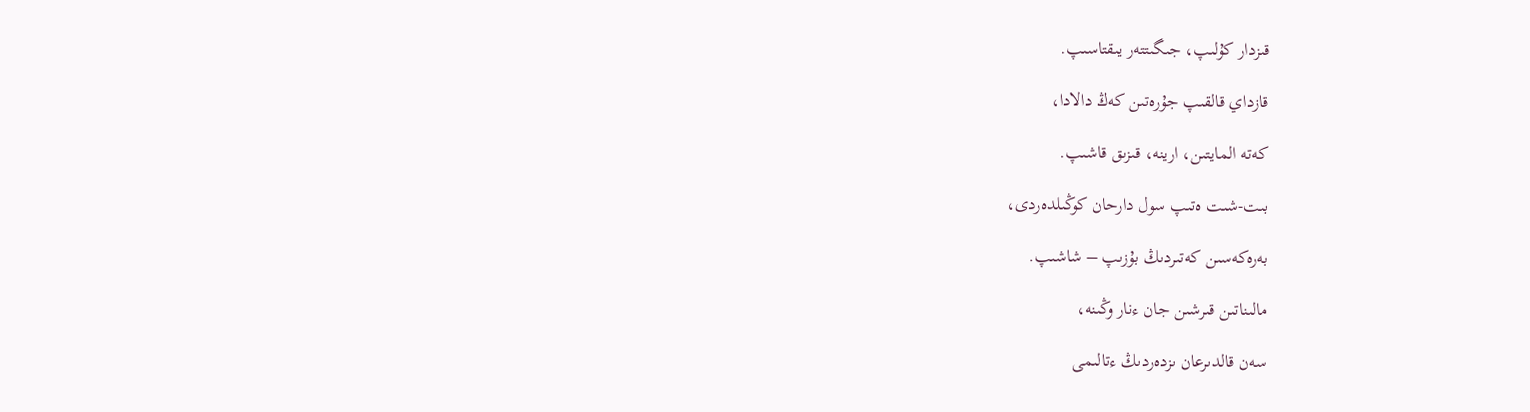قىزدار كۇلىپ، جىگىتتەر يىقتاسىپ.

قازداي قالقىپ جۇرەتىن كەڭ دالادا،

كەتە المايتىن، ارينە، قىزىق قاشىپ.

بىت-شىت ەتىپ سول دارحان كوڭىلدەردى،

بەرەكەسىن كەتىردىڭ بۇزىپ – شاشىپ.

مالىناتىن قىرشىن جان ءنار وڭىنە،

سەن قالدىرعان ىزدەردىڭ ءتالىمى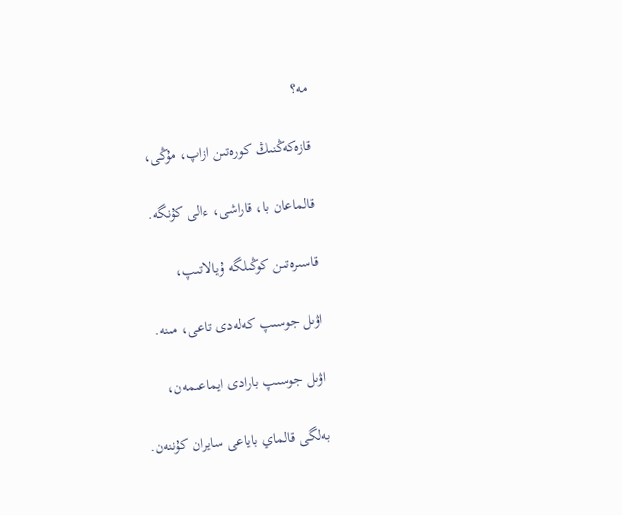مە؟

قازەكەڭنىڭ كورەتىن ازاپ، مۇڭى،

قالماعان با، قاراشى، ءالى كۇنگە.

قاسىرەتىن كوڭىلگە ۇيالاتىپ،

اۋىل جوسىپ كەلەدى تاعى، مىنە.

اۋىل جوسىپ بارادى ايماعىمەن،

بەلگى قالماي باياعى سايران كۇننەن.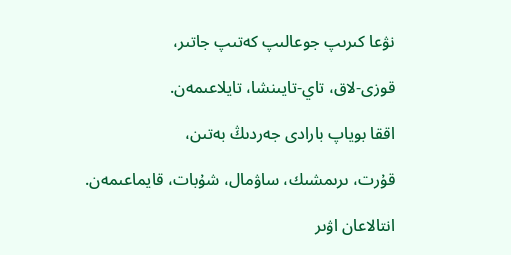نۋعا كىرىپ جوعالىپ كەتىپ جاتىر،

قوزى-لاق، تاي-تايىنشا، تايلاعىمەن.

اققا بوياپ بارادى جەردىڭ بەتىن،

قۇرت، ىرىمشىك، ساۋمال، شۇبات، قايماعىمەن.

انتالاعان اۋىر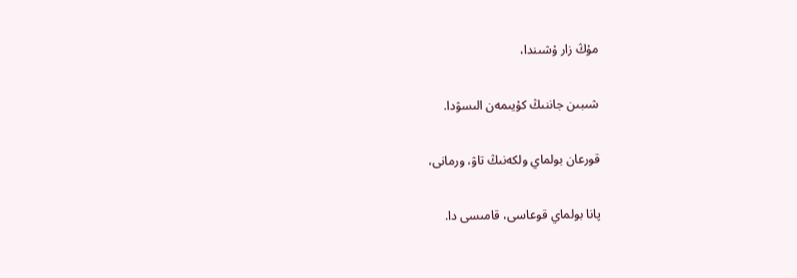مۇڭ زار ۇشىندا،

شىبىن جاننىڭ كۇيىمەن الىسۋدا.

قورعان بولماي ولكەنىڭ تاۋ، ورمانى،

پانا بولماي قوعاسى، قامىسى دا.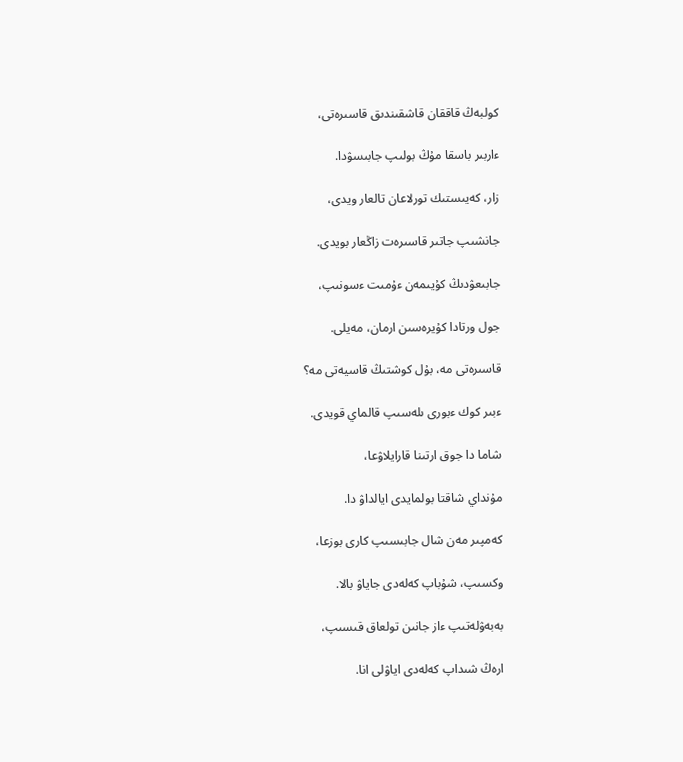كولبەڭ قاققان قاشقىندىق قاسىرەتى،

ءاربىر باسقا مۇڭ بولىپ جابىسۋدا.

زار، كەيىستىك تورلاعان تالعار ويدى،

جانشىپ جاتىر قاسىرەت زاڭعار بويدى.

جابىعۋدىڭ كۇيىمەن ءۇمىت ءسونىپ،

جول ورتادا كۇيرەسىن ارمان، مەيلى.

قاسىرەتى مە، بۇل كوشتىڭ قاسيەتى مە؟

ءبىر كوك ءبورى ىلەسىپ قالماي قويدى.

شاما دا جوق ارتىنا قارايلاۋعا،

مۇنداي شاقتا بولمايدى ايالداۋ دا.

كەمپىر مەن شال جابىسىپ كارى بوزعا،

وكسىپ، شۇباپ كەلەدى جاياۋ بالا.

بەبەۋلەتىپ ءاز جانىن تولعاق قىسىپ،

ارەڭ شىداپ كەلەدى اياۋلى انا.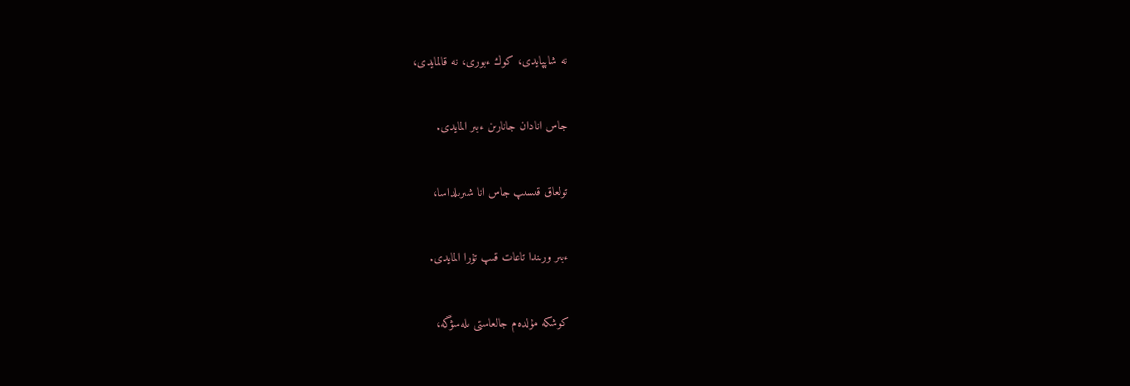نە شاپپايدى، كوك ءبورى، نە قالمايدى،

جاس انادان جانارىن ءبىر المايدى.

تولعاق قىسىپ جاس انا شىرىلداسا،

ءبىر ورىندا تاعات قىپ تۇرا المايدى.

كوشكە مۇلدەم جالعاستى ىلەسۋگە،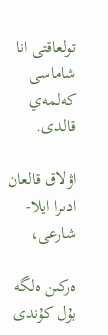تولعاقتى انا شاماسى كەلمەي قالدى.

اۋلاق قالعان ادىرا ايلا-شارعى،

ەركىن ەلگە بۇل كۇندى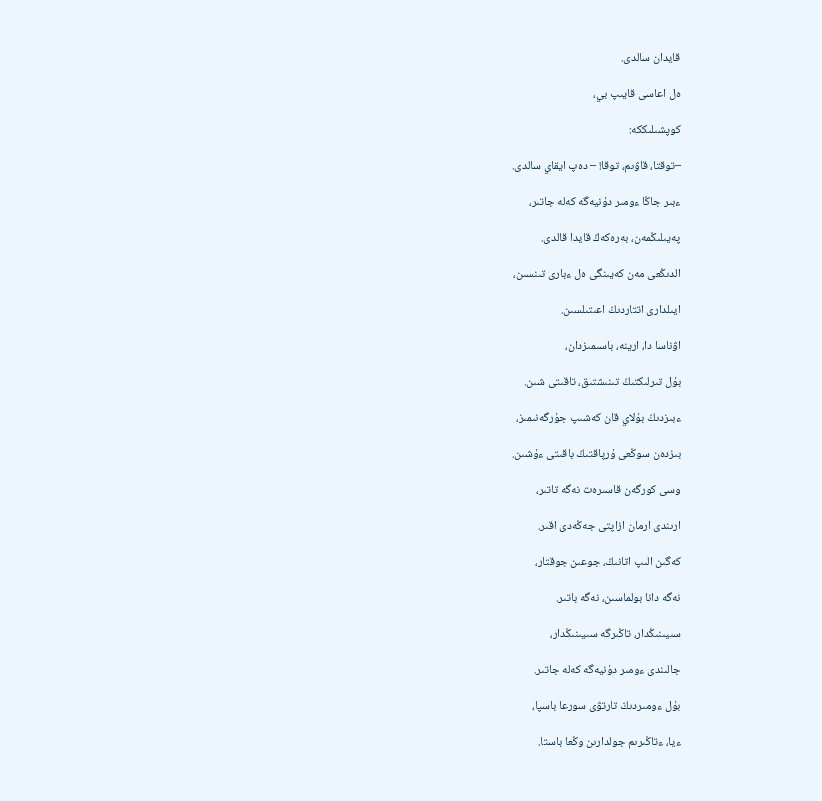قايدان سالدى.

ەل اعاسى قايىپ بي،

كوپشىلىككە:

–توقتا، قاۋىم، توقا! – دەپ ايقاي سالدى.

ءبىر جاڭا ءومىر دۇنيەگە كەلە جاتىر،

پەيىلىڭمەن، بەرەكەڭ قايدا قالدى.

الدىڭعى مەن كەيىنگى ەل ءبارى تىنسىن،

ايىلدارى اتتاردىڭ اعىتىلسىن.

اۋناسا دا، ارينە، باسىمىزدان،

بۇل تىرلىكتىڭ تىنىشتىق، تاقىتى شىن.

ءبىزدىڭ بۇلاي قان كەشىپ جۇرگەنىمىز،

بىزدەن سوڭعى ۇرپاقتىڭ باقىتى ءۇشىن.

وسى كورگەن قاسىرەت نەگە تاتىر،

ارىندى ارمان ازاپتى جەڭەدى اقىر.

كەگىن الىپ اتانىڭ، جوعىن جوقتار،

نەگە دانا بولماسىن، نەگە باتىر.

سىيىنىڭدار، تاڭىرگە سىيىنىڭدار،

جالىندى ءومىر دۇنيەگە كەلە جاتىر.

بۇل ءومىردىڭ تارتۋى سورعا باسپا،

ءيا، ءتاڭىرىم جولدارىن وڭعا باستا.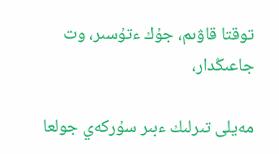توقتا قاۋىم، جۇك ءتۇسىر، وت جاعىڭدار،

مەيلى تىرلىك ءبىر سۇركەي جولعا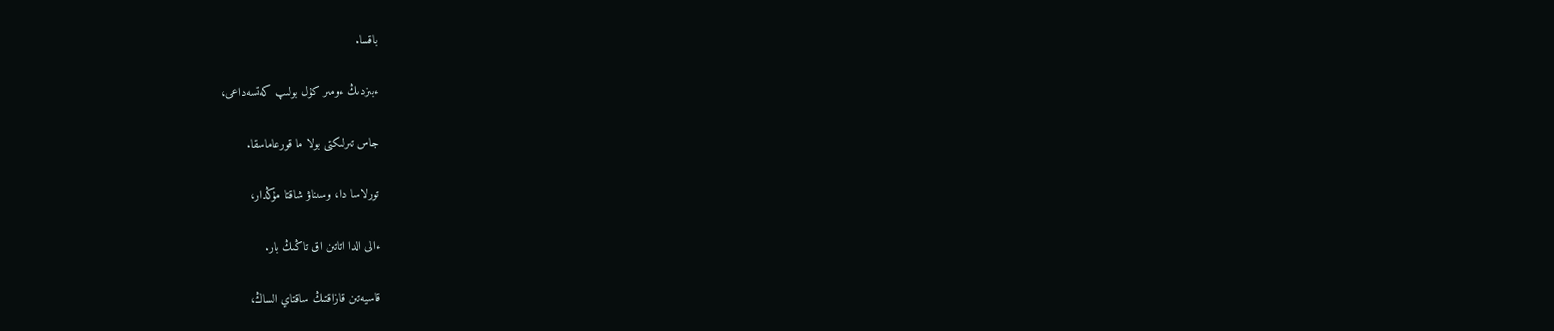باقسا.

ءبىزدىڭ ءومىر كۇل بولىپ كەتسەداعى،

جاس تىرلىكتى بولا ما قورعاماسقا.

تورلاسا دا، وسىناۋ شاقتا مۇڭدار،

ءالى الدا اتاتىن اق تاڭىڭ بار.

قاسيەتىن قازاقتىڭ ساقتاي الساڭ،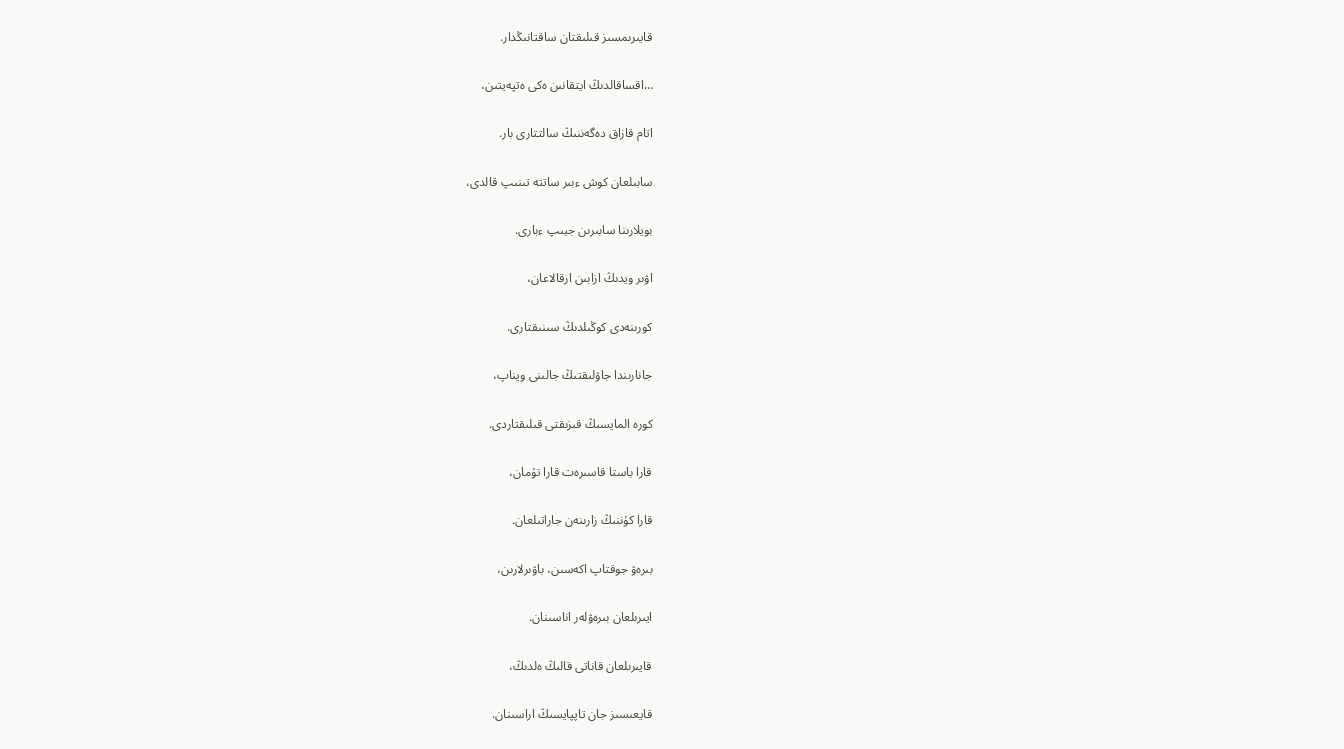قايىرىمسىز قىلىقتان ساقتانىڭدار.

…اقساقالدىڭ ايتقانىن ەكى ەتپەيتىن،

اتام قازاق دەگەننىڭ سالتتارى بار.

سابىلعان كوش ءبىر ساتتە تىنىپ قالدى،

بويلارىنا سابىرىن جيىپ ءبارى.

اۋىر ويدىڭ ازابىن ارقالاعان،

كورىنەدى كوڭىلدىڭ سىنىقتارى.

جانارىندا جاۋلىقتىڭ جالىنى ويناپ،

كورە المايسىڭ قىزىقتى قىلىقتاردى.

قارا باستا قاسىرەت قارا تۇمان،

قارا كۇننىڭ زارىنەن جاراتىلعان.

بىرەۋ جوقتاپ اكەسىن، باۋىرلارىن،

ايىرىلعان بىرەۋلەر اناسىنان.

قايىرىلعان قاناتى قالىڭ ەلدىڭ،

قايعىسىز جان تاپپايسىڭ اراسىنان.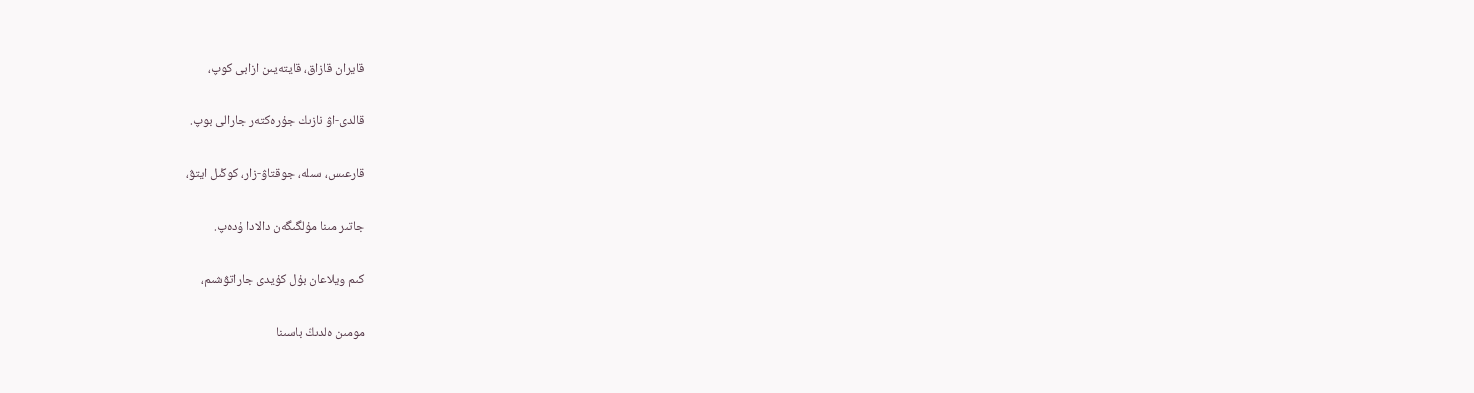قايران قازاق، قايتەيىن ازابى كوپ،

قالدى-اۋ نازىك جۇرەكتەر جارالى بوپ.

قارعىس، سىلە، جوقتاۋ-زار، كوڭىل ايتۋ،

جاتىر مىنا مۇلگىگەن دالادا ۇدەپ.

كىم ويلاعان بۇل كۇيدى جاراتۋشىم،

مومىن ەلدىڭ باسىنا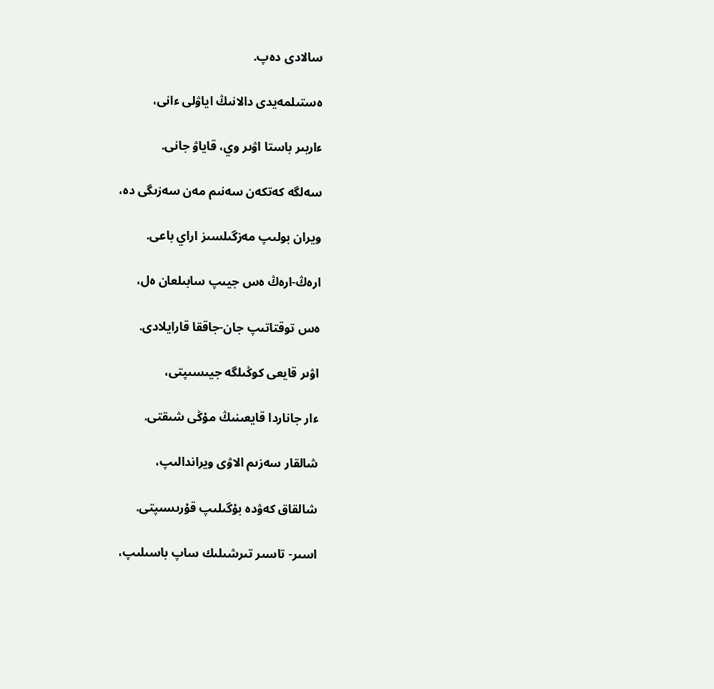سالادى دەپ.

ەستىلمەيدى دالانىڭ اياۋلى ءانى،

ءاربىر باستا اۋىر وي، قاياۋ جانى.

سەلگە كەتكەن سەنىم مەن سەزىگى دە،

ويران بولىپ مەزگىلسىز اراي باعى.

ارەڭ-ارەڭ ەس جيىپ سابىلعان ەل،

ەس توقتاتىپ جان-جاققا قارايلادى.

اۋىر قايعى كوڭىلگە جيىسىپتى،

ءار جاناردا قايعىنىڭ مۇڭى شىقتى.

شالقار سەزىم الاۋى ويراندالىپ،

شالقاق كەۋدە بۇگىلىپ قۇرىسىپتى.

اسىر- تاسىر تىرشىلىك ساپ باسىلىپ،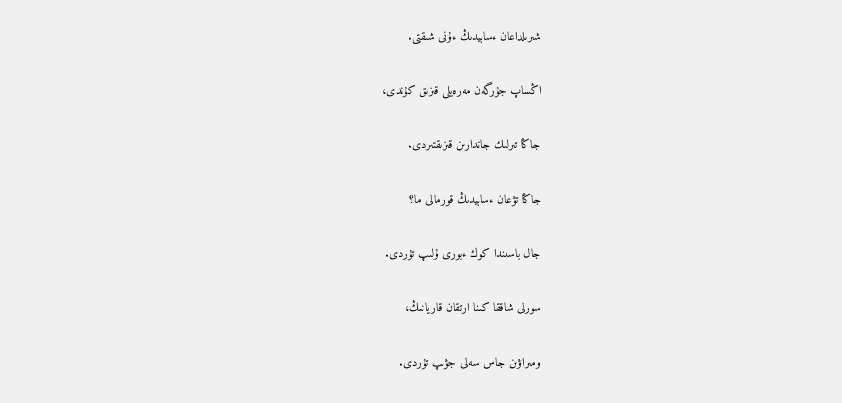شىرىلداعان ءسابيدىڭ ءۇنى شىقتى.

اڭساپ جۇرگەن مەرەيلى قىزىق كۇندى،

جاڭا تىرلىك جاندارىن قىزىقتىردى.

جاڭا تۋعان ءسابيدىڭ قورمالى ما؟

جال باسىندا كوك ءبورى ۇلىپ تۇردى.

سورلى شاققا كىنا ارتقان قاريانىڭ،

ومىراۋىن جاس سەلى جۋىپ تۇردى.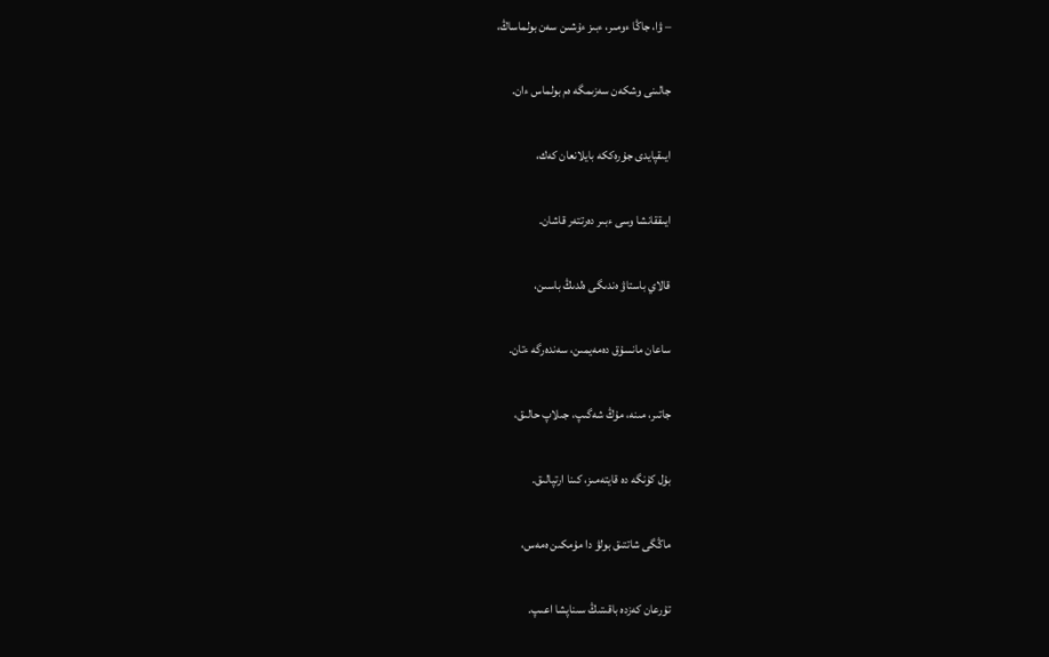– ۋا، جاڭا ءومىر، ءبىز ءۇشىن سەن بولماساڭ،

جالىنى وشكەن سەزىمگە ەم بولماس ءان.

ايىقپايدى جۇرەككە بايلانعان كەك،

ايىققانشا وسى ءبىر دەرتتەر قاشان.

قالاي باستاۋ ەندىگى ەلدىڭ باسىن،

ساعان مانسۇق دەمەيمىن، سەندەرگە ءتان.

جاتىر، مىنە، مۇڭ شەگىپ، جىلاپ حالىق،

بۇل كۇنگە دە قايتەمىز، كىنا ارتپالىق.

ماڭگى شاتتىق بولۋ دا مۇمكىن ەمەس،

تۇرعان كەزدە باقىتىڭ سىناپشا اعىپ.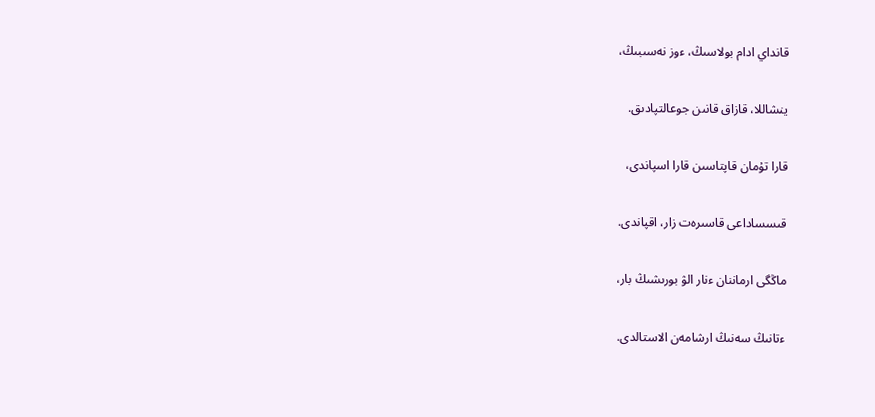قانداي ادام بولاسىڭ، ءوز نەسىبىڭ،

ينشاللا، قازاق قانىن جوعالتپادىق.

قارا تۇمان قاپتاسىن قارا اسپاندى،

قىسساداعى قاسىرەت زار، اقپاندى.

ماڭگى ارماننان ءنار الۋ بورىشىڭ بار،

ءتانىڭ سەنىڭ ارشامەن الاستالدى.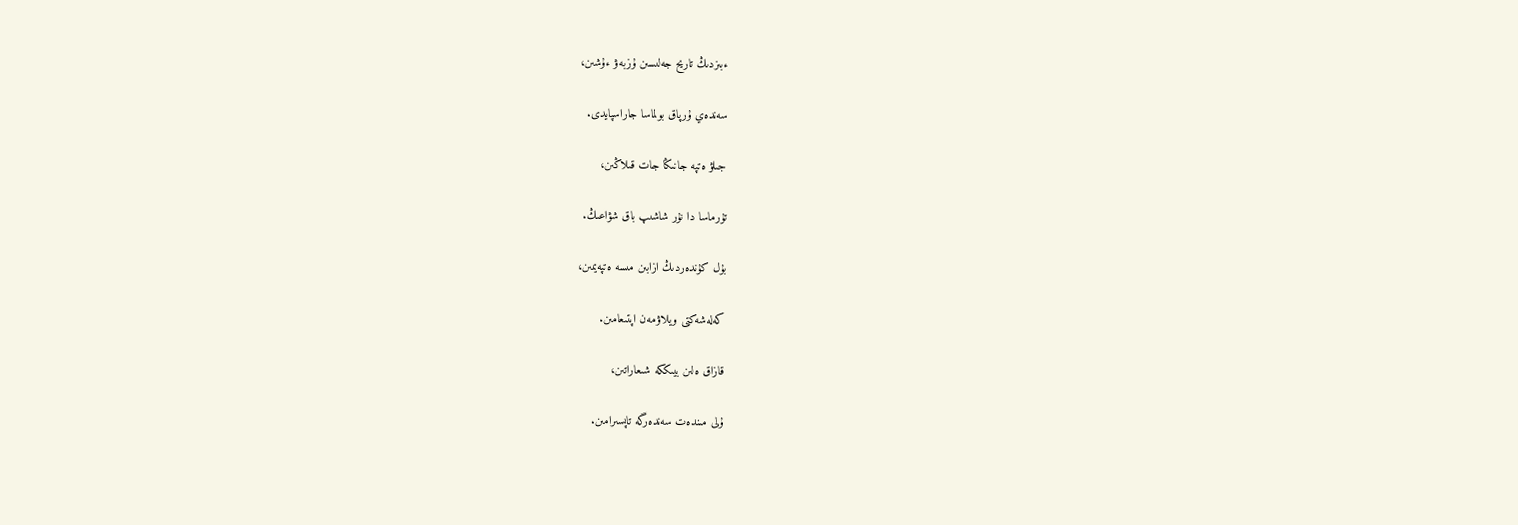ءبىزدىڭ تاريح جەلىسىن ۇزبەۋ ءۇشىن،

سەندەي ۇرپاق بولماسا جاراسپايدى.

جىلۋ ەتپە جانىڭا جات قىلاڭىن،

تۇرماسا دا نۇر شاشىپ باق شۋاعىڭ.

بۇل كۇندەردىڭ ازابىن مىسە ەتپەيمىن،

كەلەشەكتى ويلاۋمەن اپتىعامىن.

قازاق ەلىن بيىككە شىعاراتىن،

ۇلى مىندەت سەندەرگە تاپسىرامىن.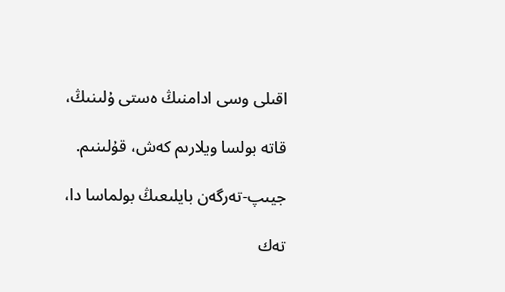اقىلى وسى ادامنىڭ ەستى ۇلىنىڭ،

قاتە بولسا ويلارىم كەش، قۇلىنىم.

جيىپ-تەرگەن بايلىعىڭ بولماسا دا،

تەك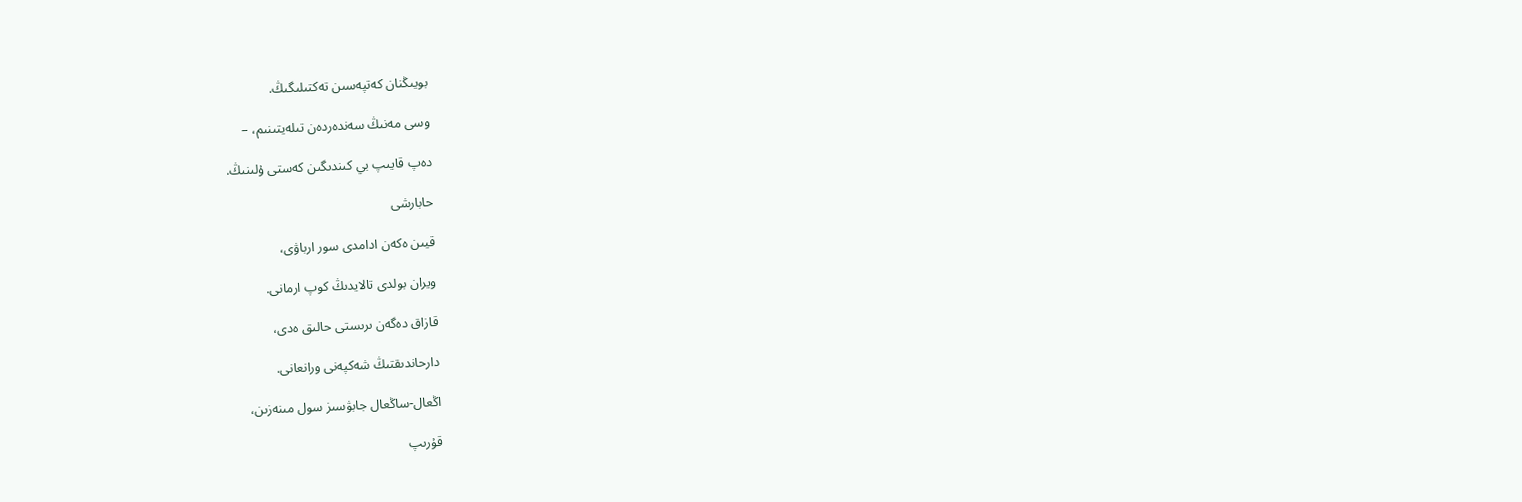بويىڭنان كەتپەسىن تەكتىلىگىڭ.

وسى مەنىڭ سەندەردەن تىلەيتىنىم، –

دەپ قايىپ بي كىندىگىن كەستى ۇلىنىڭ.

حابارشى

قيىن ەكەن ادامدى سور ارباۋى،

ويران بولدى تالايدىڭ كوپ ارمانى.

قازاق دەگەن ىرىستى حالىق ەدى،

دارحاندىقتىڭ شەكپەنى ورانعانى.

اڭعال-ساڭعال جابۋسىز سول مىنەزىن،

قۇرىپ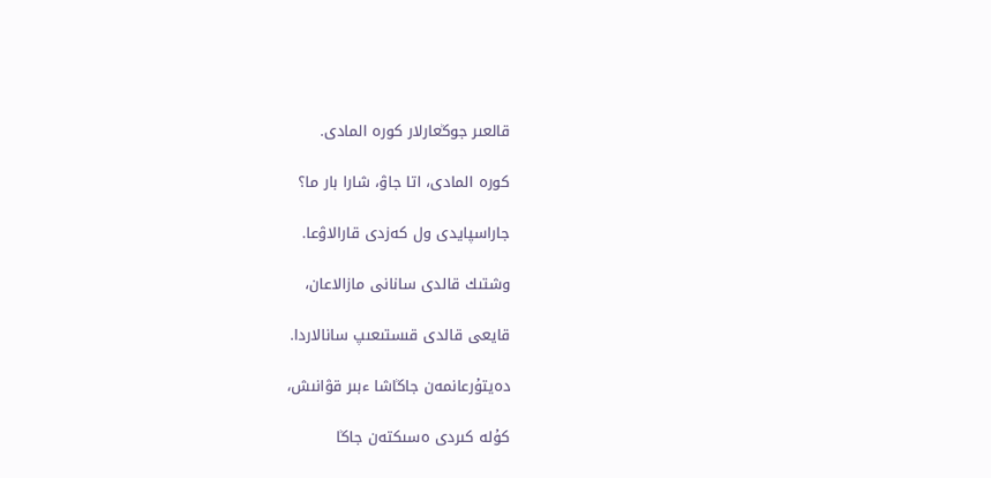قالعىر جوڭعارلار كورە المادى.

كورە المادى، اتا جاۋ، شارا بار ما؟

جاراسپايدى ول كەزدى قارالاۋعا.

وشتىك قالدى سانانى مازالاعان،

قايعى قالدى قىستىعىپ سانالاردا.

دەيتۇرعانمەن جاڭاشا ءبىر قۋانىش،

كۇلە كىردى ەسىكتەن جاڭا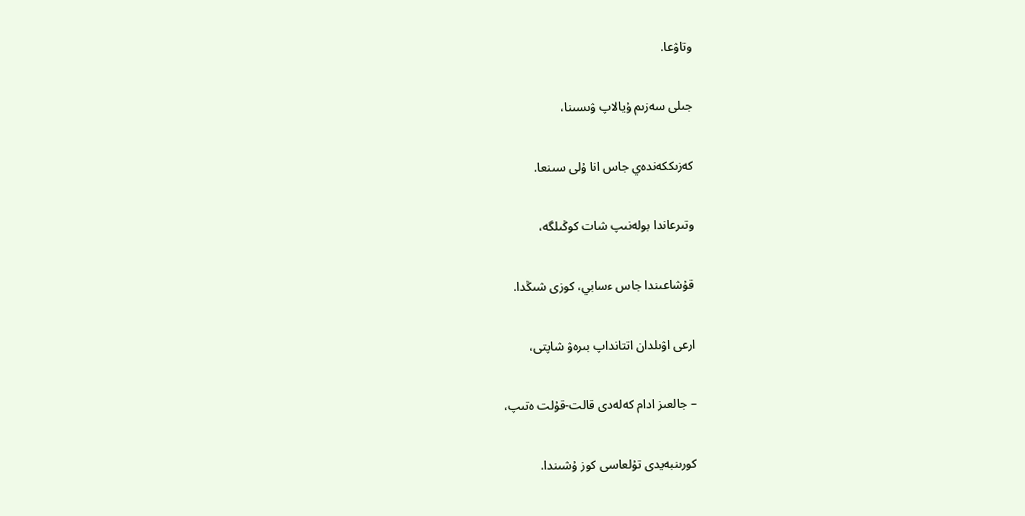وتاۋعا.

جىلى سەزىم ۇيالاپ ۋىسىنا،

كەزىككەندەي جاس انا ۇلى سىنعا.

وتىرعاندا بولەنىپ شات كوڭىلگە،

قۇشاعىندا جاس ءسابي، كوزى شىڭدا.

ارعى اۋىلدان اتتانداپ بىرەۋ شاپتى،

– جالعىز ادام كەلەدى قالت-قۇلت ەتىپ،

كورىنبەيدى تۇلعاسى كوز ۇشىندا.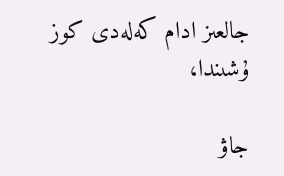جالعىز ادام كەلەدى كوز ۇشىندا،

جاۋ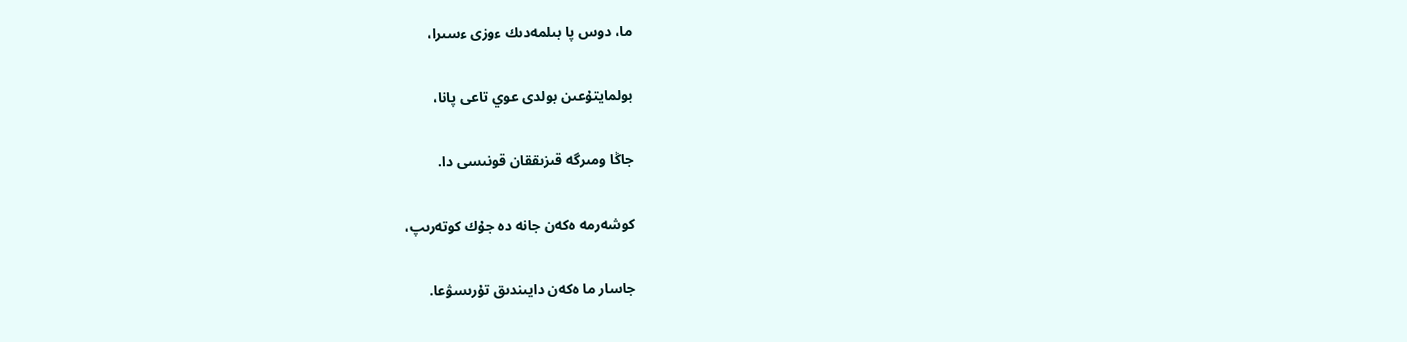ما، دوس پا بىلمەدىك ءوزى ءسىرا،

بولمايتۇعىن بولدى عوي تاعى پانا،

جاڭا ومىرگە قىزىققان قونىسى دا.

كوشەرمە ەكەن جانە دە جۇك كوتەرىپ،

جاسار ما ەكەن دايىندىق تۇرىسۋعا.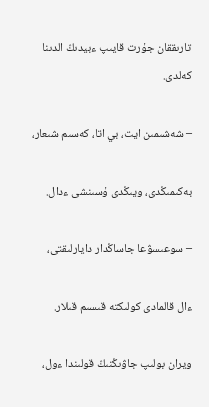تارىققان جۇرت قايىپ ءبيدىڭ الدىنا كەلدى.

– شەشىمىن ايت، بي اتا، كەسىم شىعار،

بەكىمىڭدى، ويىڭدى ۇسىنشى ءدال.

– سوعىسۋعا جاساڭدار دايارلىقتى،

ءال قالمادى كولىكتە قىسىم قىلار.

ويران بولىپ جاۋىڭنىڭ قولىندا ءول،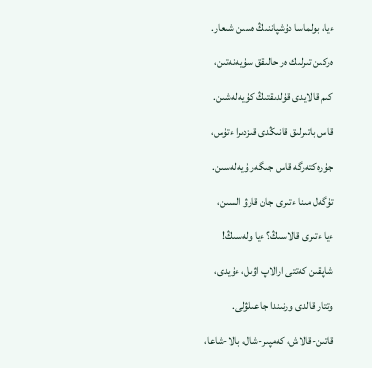ءيا، بولماسا دۇشپاننىڭ ەسىن شىعار.

ەركىن تىرلىك ەر حالىقق سۇيەنەتىن،

كىم قالايدى قۇلدىقتىڭ كۇيەلەشىن.

قاس باتىرلىق قانىڭدى قىزدىرا ءتۇس،

جۇرەكتەرگە قاس جىگەر ۇيەلەسىن.

تۇگەل مىنا ءتىرى جان قارۋ السىن،

ءيا ءتىرى قالاسىڭ؟ ءيا ولەسىڭ!

شاپقىن كەتتى ارالاپ اۋىل، ءۇيدى،

وتتار قالدى ورنىندا جاعىلۋلى.

قاتىن-قالاش، كەمپىر-شال، بالا-شاعا،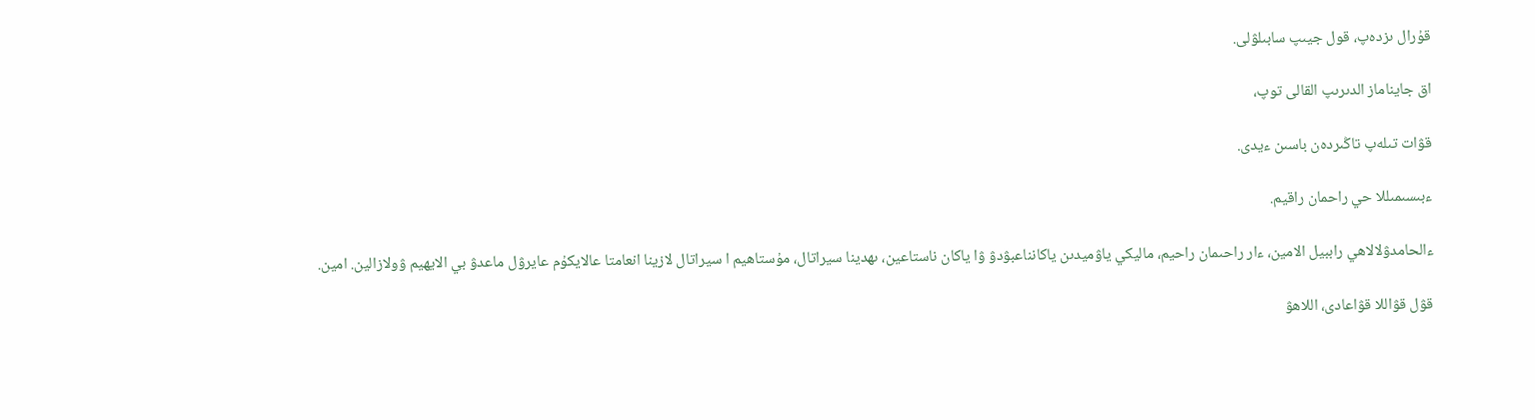قۇرال ىزدەپ، قول جيىپ سابىلۋلى.

اق جايناماز الدىرىپ القالى توپ،

قۋات تىلەپ تاڭىردەن باسىن ءيدى.

ءبىسىمىللا حي راحمان راقيم.

ءالحامدۋلالاھي راببيل الامين، ءار راحىمان راحيم، ماليكي ياۋميدىن ياكانناعبۋدۋ ۋا ياكان ناستاعين، ىھدينا سيراتال، مۇستاھيم ا سيراتال لازينا انعامتا عالايكۇم عايرۋل ماعدۋ بي الايھيم ۋولازالين. امين.

قۋل قۋاللا قۋاعادى، اللاھۋ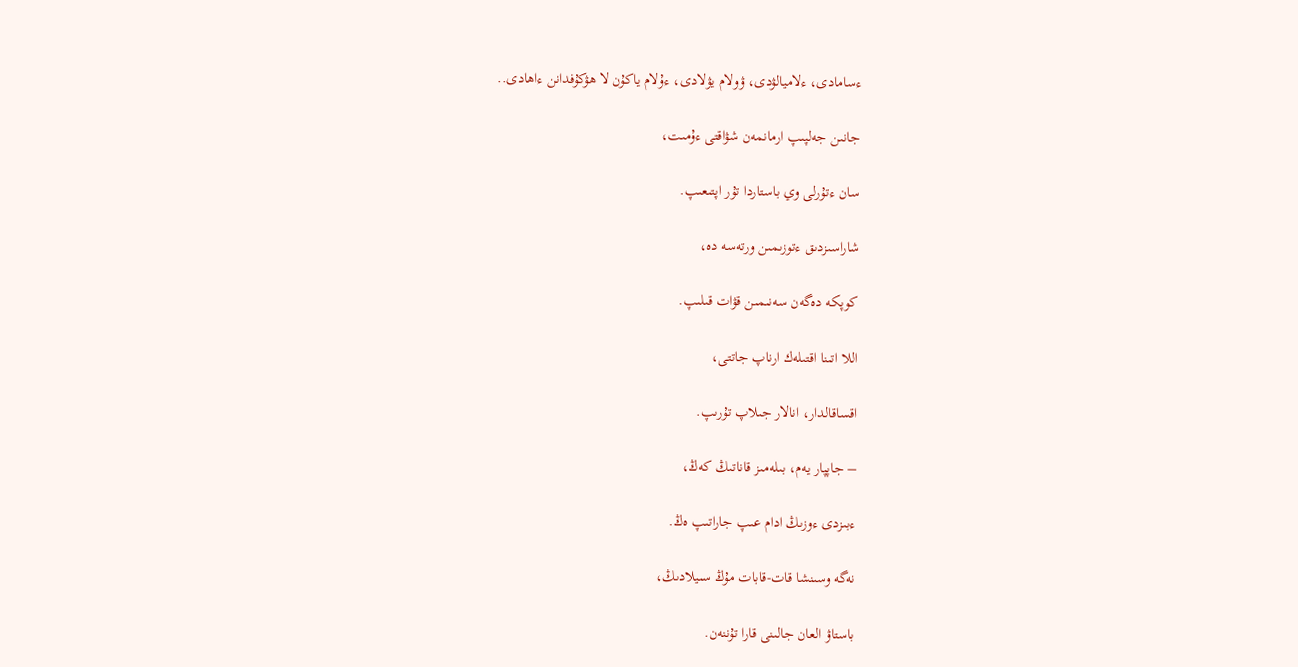ءسامادى، ءلاميالۋدى، ۋولام يۋلادى، ءۇلام ياكۇن لا ھۋكۇفدانن ءاھادى..

جانىن جەلپىپ ارمانمەن شۋاقتى ءۇمىت،

سان ءتۇرلى وي باستاردا تۇر اپتىعىپ.

شاراسىزدىق ءتوزىمىن ورتەسە دە،

كوپكە دەگەن سەنىمىن قۋات قىلىپ.

اللا اتىنا اقتىلەك ارناپ جاتتى،

اقساقالدار، انالار جىلاپ تۇرىپ.

– جاپپار يەم، بىلەمىز قاناتىڭ كەڭ،

ءبىزدى ءوزىڭ ادام عىپ جاراتىپ ەڭ.

نەگە وسىنشا قات-قابات مۇڭ سىيلادىڭ،

باستاۋ العان جالىنى قارا تۇننەن.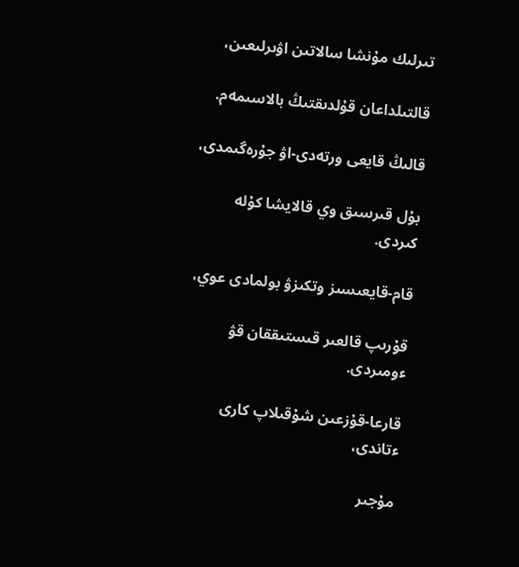تىرلىك مۇنشا سالاتىن اۋىرلىعىن،

قالتىلداعان قۇلدىقتىڭ بالاسىمەم.

قالىڭ قايعى ورتەدى-اۋ جۇرەگىمدى،

بۇل قىرسىق وي قالايشا كۇلە كىردى.

قام-قايعىسىز وتكىزۋ بولمادى عوي،

قۇرىپ قالعىر قىستىققان قۋ ءومىردى.

قارعا-قۇزعىن شۇقىلاپ كارى ءتاندى،

مۇجىر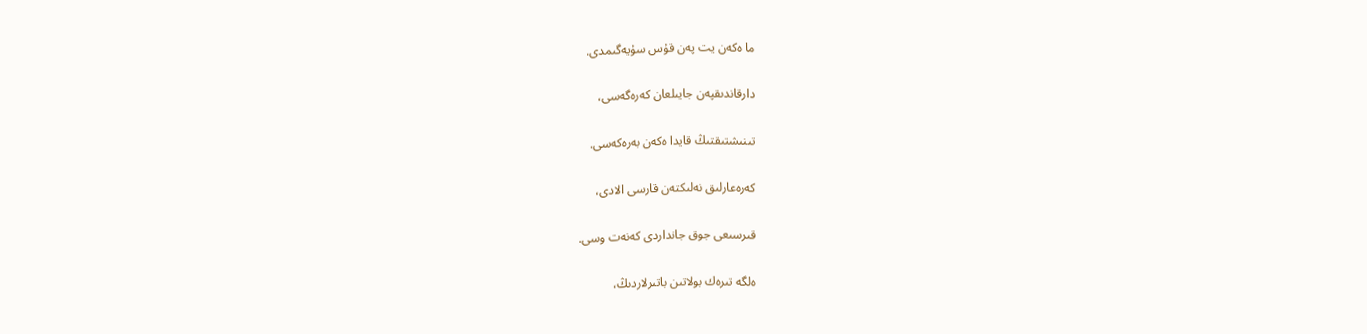ما ەكەن يت پەن قۇس سۇيەگىمدى.

دارقاندىقپەن جايىلعان كەرەگەسى،

تىنىشتىقتىڭ قايدا ەكەن بەرەكەسى.

كەرەعارلىق نەلىكتەن قارسى الادى،

قىرسىعى جوق جانداردى كەنەت وسى.

ەلگە تىرەك بولاتىن باتىرلاردىڭ،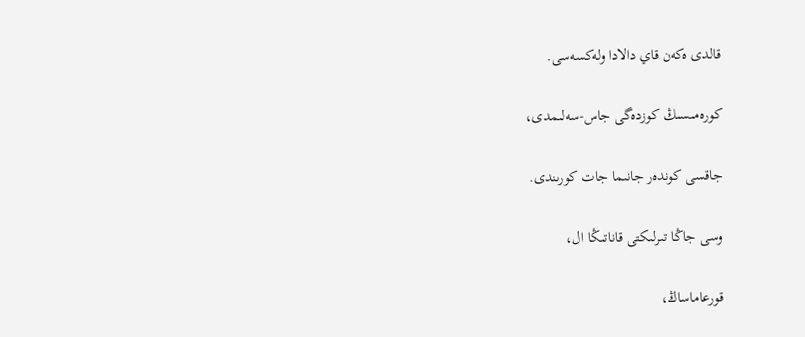قالدى ەكەن قاي دالادا ولەكسەسى.

كورەمىسىڭ كوزدەگى جاس-سەلىمدى،

جاقسى كوندەر جانىما جات كورىندى.

وسى جاڭا تىرلىكتى قاناتىڭا ال،

قورعاماساڭ،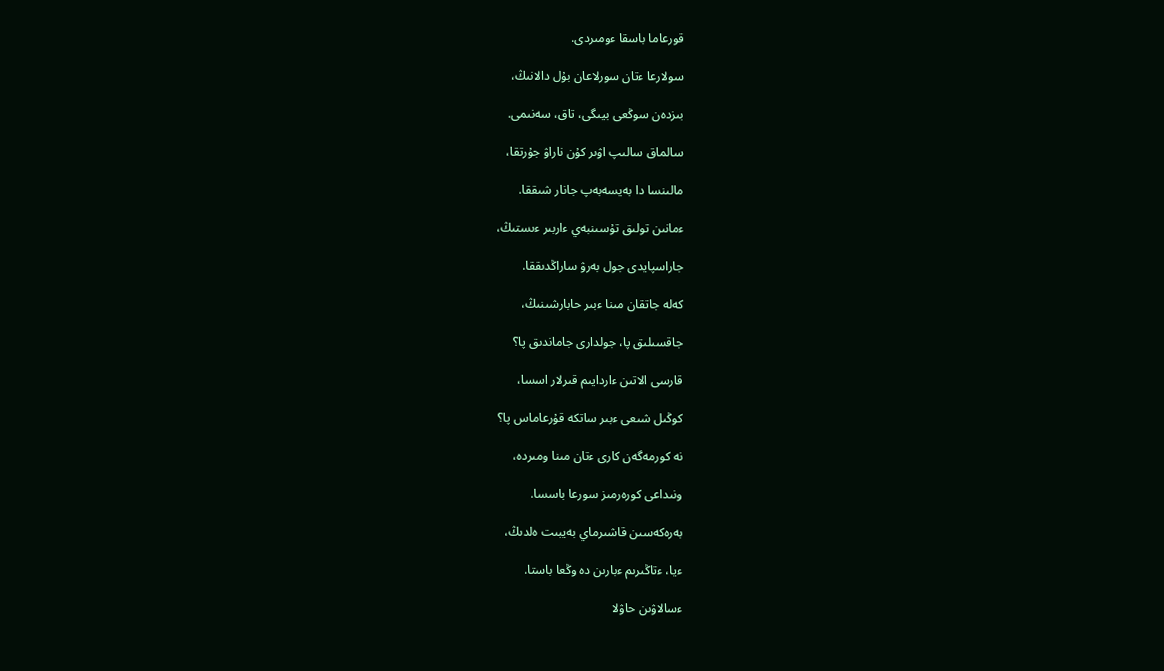قورعاما باسقا ءومىردى.

سولارعا ءتان سورلاعان بۇل دالانىڭ،

بىزدەن سوڭعى بيىگى، تاق، سەنىمى.

سالماق سالىپ اۋىر كۇن ناراۋ جۇرتقا،

مالىنسا دا بەيسەبەپ جانار شىققا.

ءمانىن تولىق تۇسىنبەي ءاربىر ءىستىڭ،

جاراسپايدى جول بەرۋ ساراڭدىققا.

كەلە جاتقان مىنا ءبىر حابارشىنىڭ،

جاقسىلىق پا، جولدارى جاماندىق پا؟

قارسى الاتىن ءاردايىم قىرلار اسسا،

كوڭىل شىعى ءبىر ساتكە قۇرعاماس پا؟

نە كورمەگەن كارى ءتان مىنا ومىردە،

ونىداعى كورەرمىز سورعا باسسا.

بەرەكەسىن قاشىرماي بەيبىت ەلدىڭ،

ءيا، ءتاڭىرىم ءبارىن دە وڭعا باستا.

ءسالاۋىن حاۋلا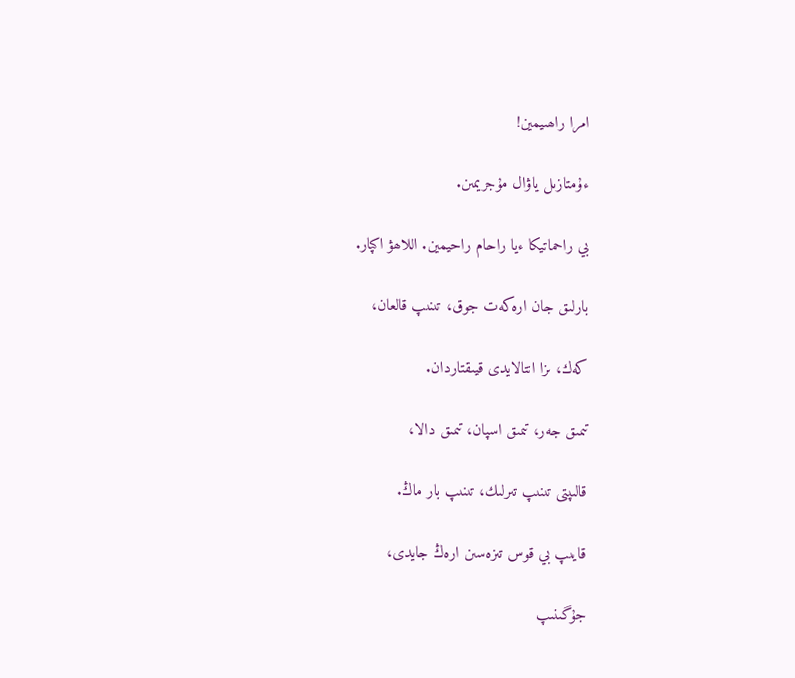امرا راھىيمين!

ءۇمتازىل ياۋال مۇجريمىن.

بي راحماتيكا ءيا راحام راحيمين. اللاھۋ اكپار.

بارلىق جان ارەكەت جوق، تىنىپ قالعان،

كەك، ىزا انتالايدى قيىقتاردان.

تىمىق جەر، تىمىق اسپان، تىمىق دالا،

قالىپتى تىنىپ تىرلىك، تىنىپ بار ماڭ.

قايىپ بي قوس تىزەسىن ارەڭ جايدى،

جۇگىنىپ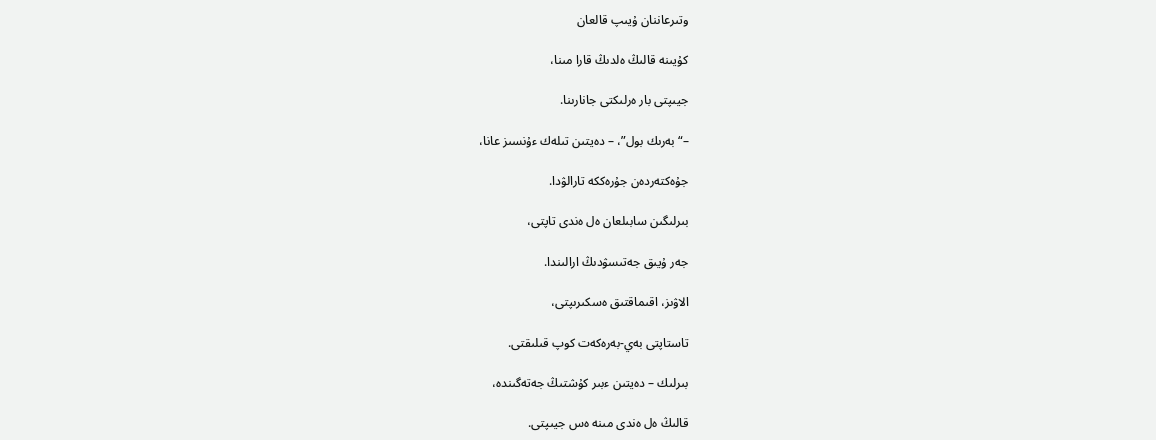وتىرعاننان ۇيىپ قالعان

كۇيىنە قالىڭ ەلدىڭ قارا مىنا،

جيىپتى بار ەرلىكتى جانارىنا.

–“بەرىك بول”، – دەيتىن تىلەك ءۇنسىز عانا،

جۇەكتەردەن جۇرەككە تارالۋدا.

بىرلىگىن سابىلعان ەل ەندى تاپتى،

جەر ۇيىق جەتىسۋدىڭ ارالىندا.

الاۋىز، اقىماقتىق ەسكىرىپتى،

تاستاپتى بەي-بەرەكەت كوپ قىلىقتى.

بىرلىك – دەيتىن ءبىر كۇشتىڭ جەتەگىندە،

قالىڭ ەل ەندى مىنە ەس جيىپتى.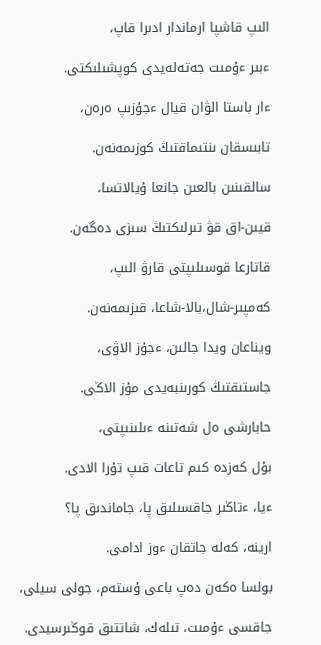الىپ قاشپا ارماندار ادىرا قاپ،

ءبىر ءۇمىت جەتەلەيدى كوپشىلىكتى.

ءار باستا الۋان قيال ءجۇزىپ ەرەن،

تابىسقان ىنتىماقتىڭ كوزىمەنەن.

سالقىنىن بالعىن جانعا ۇيالاتسا،

قيىن-اق قۋ تىرلىكتىڭ سىزى دەگەن.

قاتارعا قوسىلىپتى قارۋ الىپ،

كەمپىر-شال،بالا-شاعا، قىزىمەنەن.

ويناعان ويدا جالىن، ءجۇز الاۋى،

جاستىقتىڭ كورىنبەيدى مۇز الاڭى.

حابارشى ەل شەتىنە ءىلىنىپتى،

بۇل كەزدە كىم تاعات قىپ تۇرا الادى.

ءيا، ءتاڭىر جاقسىلىق پا، جاماندىق پا؟

ارينە، كەلە جاتقان ءوز ادامى.

بولسا ەكەن دەپ باعى ۇستەم، جولى سيلى،

جاقسى ءۇمىت، تىلەك، شاتتىق قوڭىرسيدى.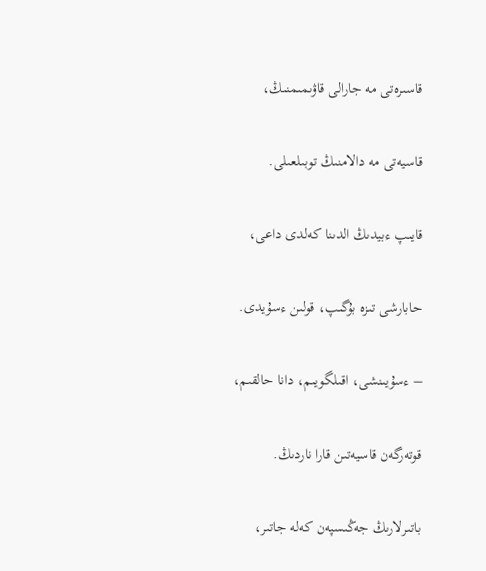قاسىرەتى مە جارالى قاۋىمىمنىڭ،

قاسيەتى مە دالامنىڭ توبىلعىلى.

قايىپ ءبيدىڭ الدىنا كەلدى داعى،

حابارشى تىزە بۇگىپ، قولىن ءسۇيدى.

– ءسۇيىنشى، اقىلگويىم، دانا حالقىم،

قوتەرگەن قاسيەتىن قارا ناردىڭ.

باتىرلارىڭ جەڭىسپەن كەلە جاتىر،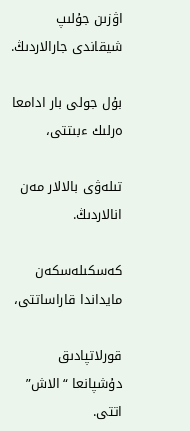اۋزىن جۇلىپ شيقاندى جارالاردىڭ.

بۇل جولى بار ادامعا ەرلىك ءبىتتى،

تىلەۋى بالالار مەن انالاردىڭ.

كەسكىلەسكەن مايداندا قاراساتتى،

قورلاتپادىق دۇشپانعا “الاش” اتتى.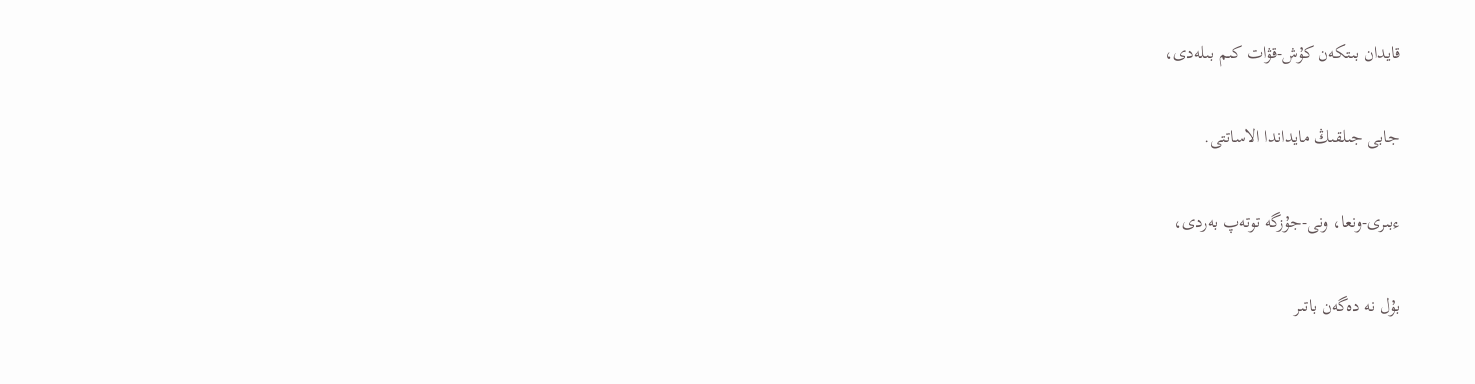قايدان بىتكەن كۇش-قۋات كىم بىلەدى،

جابى جىلقىڭ مايداندا الاساتتى.

ءبىرى-ونعا، ونى-جۇزگە توتەپ بەردى،

بۇل نە دەگەن باتىر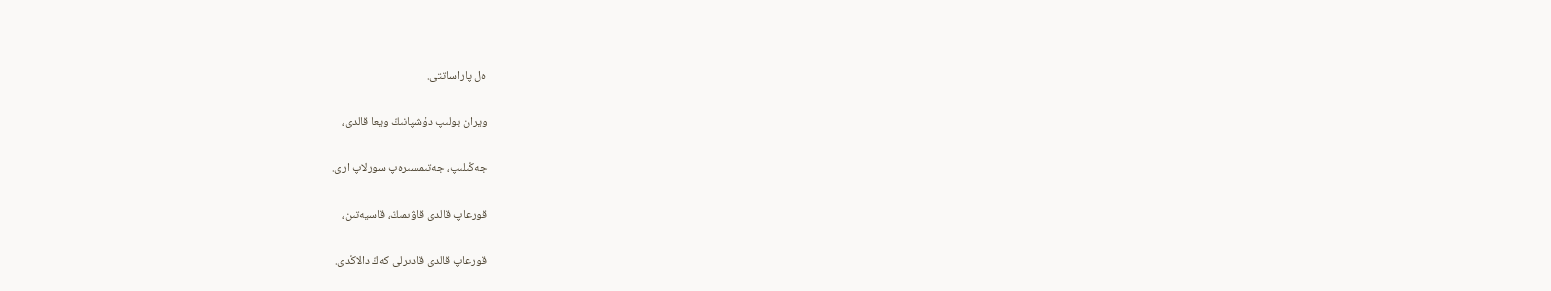ەل پاراساتتى.

ويران بولىپ دۇشپانىڭ ويعا قالدى،

جەڭىلىپ، جەتىمسىرەپ سورلاپ ارى.

قورعاپ قالدى قاۋىمىڭ، قاسيەتىن،

قورعاپ قالدى قادىرلى كەڭ دالاڭدى.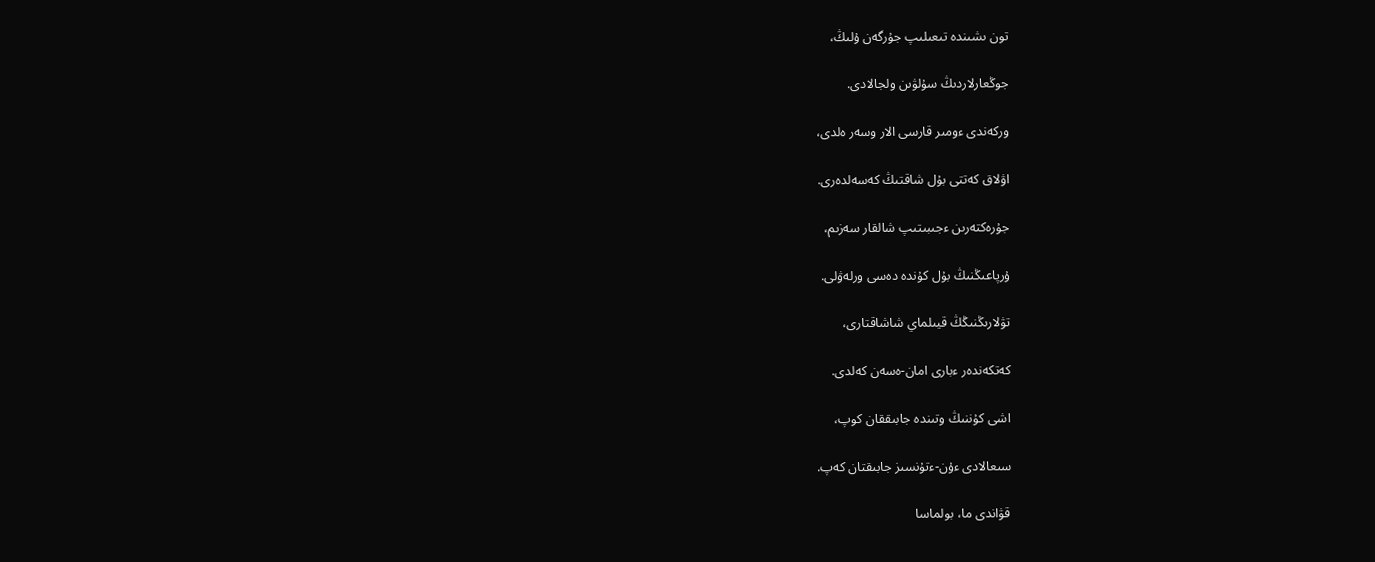تون ىشىندە تىعىلىپ جۇرگەن ۇلىڭ،

جوڭعارلاردىڭ سۇلۋىن ولجالادى.

وركەندى ءومىر قارسى الار وسەر ەلدى،

اۋلاق كەتتى بۇل شاقتىڭ كەسەلدەرى.

جۇرەكتەرىن ءجىبىتىپ شالقار سەزىم،

ۇرپاعىڭنىڭ بۇل كۇندە دەسى ورلەۋلى.

تۋلارىڭنىڭڭ قيىلماي شاشاقتارى،

كەتكەندەر ءبارى امان-ەسەن كەلدى.

اشى كۇننىڭ وتىندە جابىققان كوپ،

سىعالادى ءۇن-ءتۇنسىز جابىقتان كەپ.

قۋاندى ما، بولماسا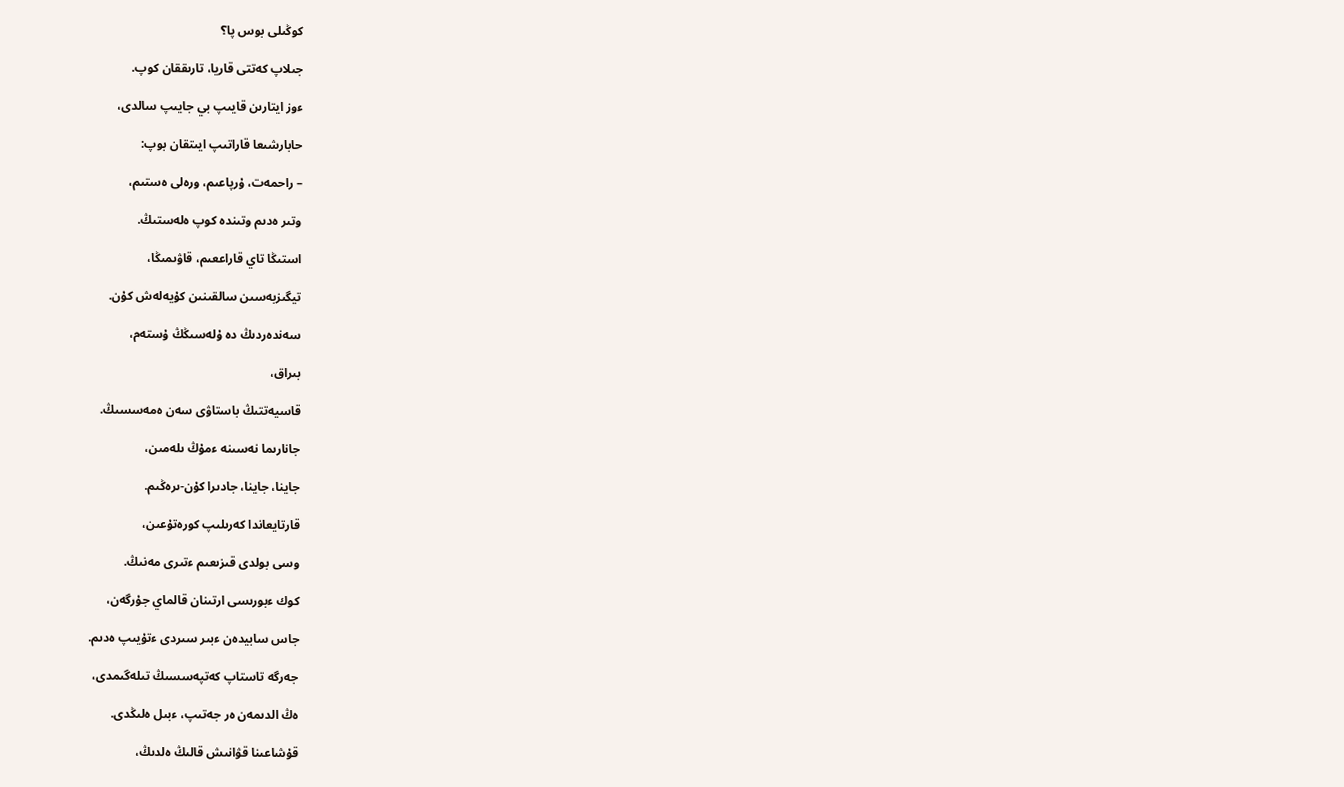كوڭىلى بوس پا؟

جىلاپ كەتتى قاريا، تارىققان كوپ.

ءوز ايتارىن قايىپ بي جايىپ سالدى،

حابارشىعا قاراتىپ ايىتقان بوپ:

– راحمەت، ۇرپاعىم، ورەلى ەستىم،

وتىر ەدىم وتىندە كوپ ەلەستىڭ.

استىڭا تاي قاراععىم، قاۋىمىڭا،

تيگىزبەسىن سالقىنىن كۇيەلەش كۇن.

سەندەردىڭ دە ۇلەسىڭڭ ۇستەم،

بىراق،

قاسيەتتىڭ باستاۋى سەن ەمەسسىڭ.

جانارىما نەسىنە ءمۇڭ ىلەمىن،

جاينا، جاينا، جادىرا كۇن-ىرەڭىم.

قارتايعاندا كەرىلىپ كورەتۇعىن،

وسى بولدى قىزىعىم ءتىرى مەنىڭ.

كوك ءبورىسى ارتىنان قالماي جۇرگەن،

جاس سابيدەن ءبىر سىردى ءتۇيىپ ەدىم.

جەرگە تاستاپ كەتپەسسىڭ تىلەگىمدى،

ەڭ الدىمەن ەر جەتىپ، ءبىل ەلىڭدى.

قۇشاعىنا قۋانىش قالىڭ ەلدىڭ،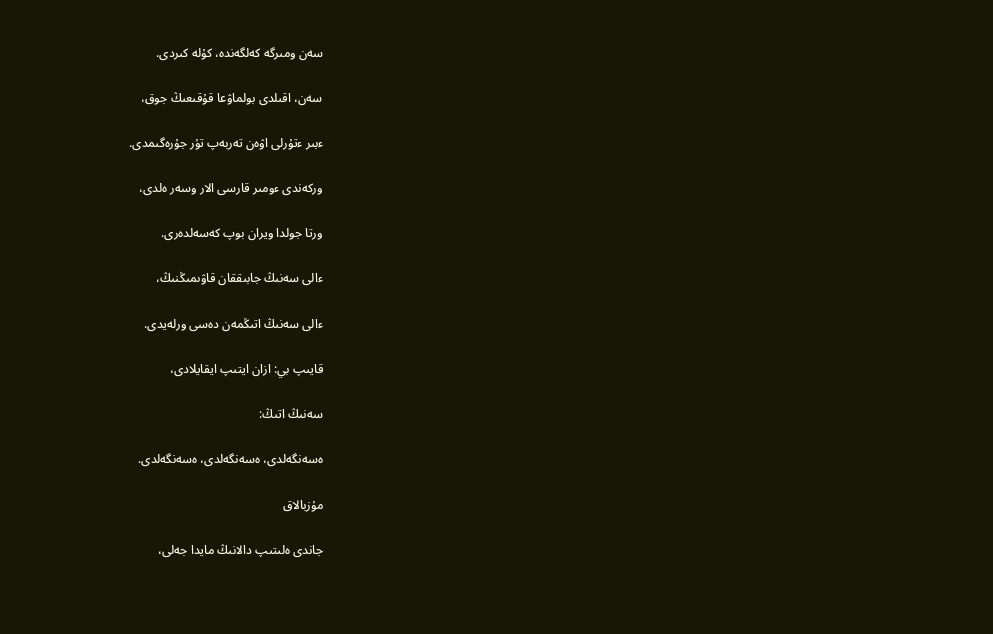سەن ومىرگە كەلگەندە، كۇلە كىردى.

سەن، اقىلدى بولماۋعا قۇقىعىڭ جوق،

ءبىر ءتۇرلى اۋەن تەربەپ تۇر جۇرەگىمدى.

وركەندى ءومىر قارسى الار وسەر ەلدى،

ورتا جولدا ويران بوپ كەسەلدەرى.

ءالى سەنىڭ جابىققان قاۋىمىڭنىڭ،

ءالى سەنىڭ اتىڭمەن دەسى ورلەيدى.

قايىپ بي: ازان ايتىپ ايقايلادى،

سەنىڭ اتىڭ:

ەسەنگەلدى، ەسەنگەلدى، ەسەنگەلدى.

مۇزبالاق

جاندى ەلىتىپ دالانىڭ مايدا جەلى،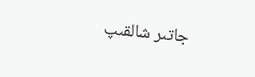جاتىر شالقىپ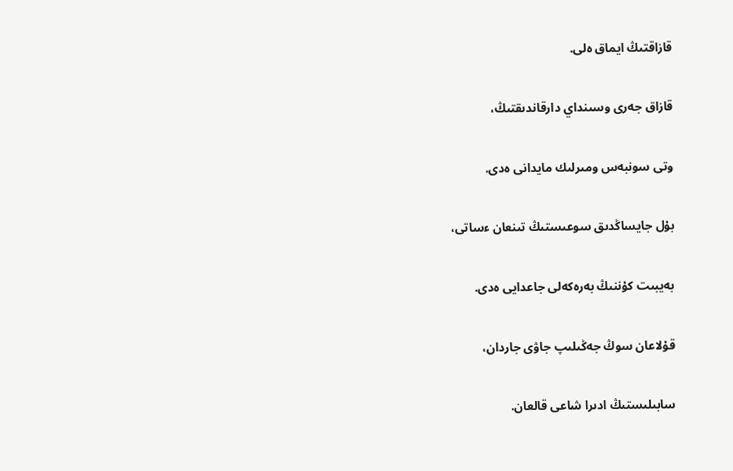قازاقتىڭ ايماق ەلى.

قازاق جەرى وسىنداي دارقاندىقتىڭ،

وتى سونبەس ومىرلىك مايدانى ەدى.

بۇل جايساڭدىق سوعىستىڭ تىنعان ءساتى،

بەيبىت كۇننىڭ بەرەكەلى جاعدايى ەدى.

قۇلاعان سوڭ جەڭىلىپ جاۋى جاردان،

سابىلىستىڭ ادىرا شاعى قالعان.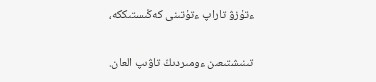ءتۇزۋ تاراپ ءتۇتىنى كەڭىستىككە،

تىنىشتىعىن ءومىردىڭ تاۋىپ العان.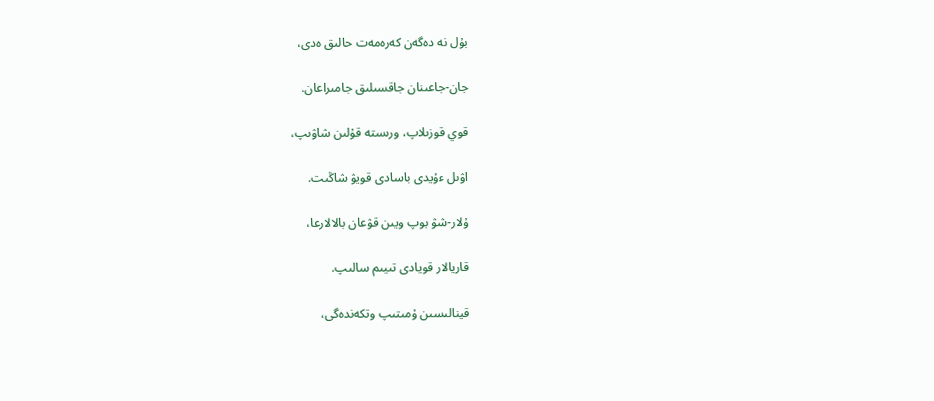بۇل نە دەگەن كەرەمەت حالىق ەدى،

جان-جاعىنان جاقسىلىق جامىراعان.

قوي قوزىلاپ، ورىستە قۇلىن شاۋىپ،

اۋىل ءۇيدى باسادى قويۋ شاڭىت.

ۇلار-شۋ بوپ ويىن قۋعان بالالارعا،

قاريالار قويادى تىيىم سالىپ.

قينالىسىن ۇمىتىپ وتكەندەگى،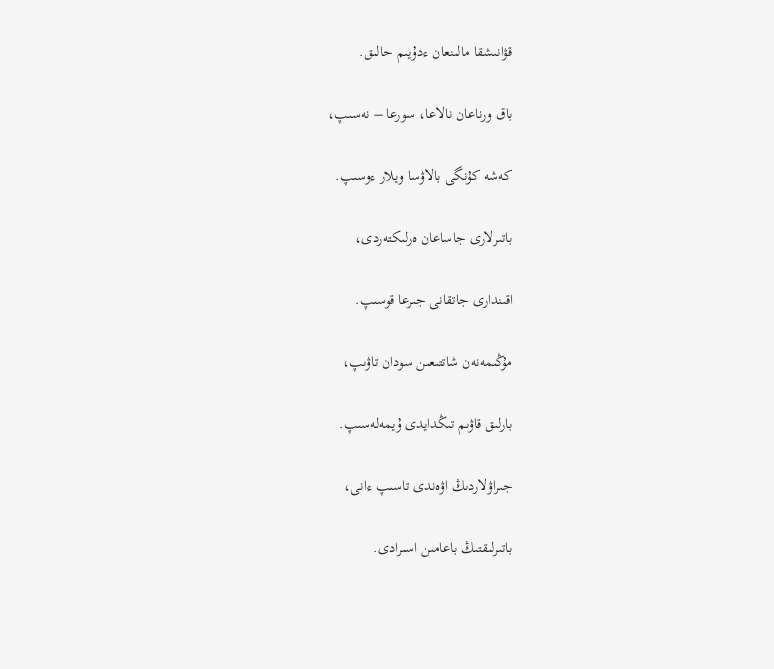قۋانىشقا مالىنعان ءدۇيىم حالىق.

باق ورناعان نالاعا، سورعا – نەسىپ،

كەشە كۇنگى بالاۋسا ويلار ءوسىپ.

باتىرلارى جاساعان ەرلىكتەردى،

اقىندارى جاتقانى جىرعا قوسىپ.

مۇڭىمەنەن شاتتىعىن سودان تاۋىپ،

بارلىق قاۋىم تىڭدايدى ۇيمەلەسىپ.

جىراۋلاردىڭ اۋەندى تاسىپ ءانى،

باتىرلىقتىڭ باعامىن اسىرادى.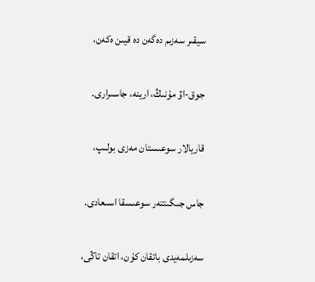سيقىر سەزىم دەگەن دە قيىن ەكەن،

جوق-اۋ مۇنىڭ، ارينە، جاسىرارى.

قاريالار سوعىستان مەزى بولىپ،

جاس جىگىتتەر سوعىسقا اسىعادى.

سەزىلمەيدى باتقان كۇن، اتقان تاڭى،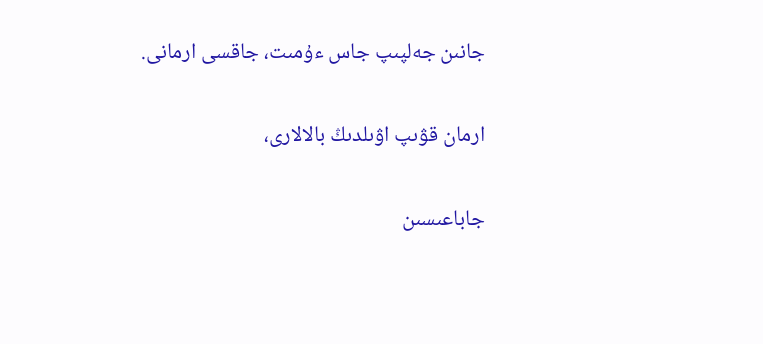جانىن جەلپىپ جاس ءۇمىت، جاقسى ارمانى.

ارمان قۋىپ اۋىلدىڭ بالالارى،

جاباعىسىن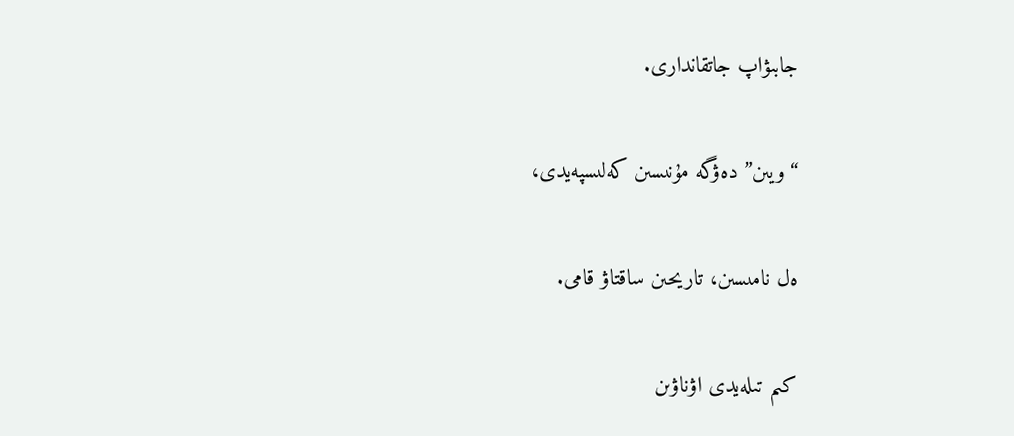جابىۋاپ جاتقاندارى.

“ويىن” دەۋگە مۇنىسىن كەلىسپەيدى،

ەل نامىسىن، تاريحىن ساقتاۋ قامى.

كىم تىلەيدى اۋناۋىن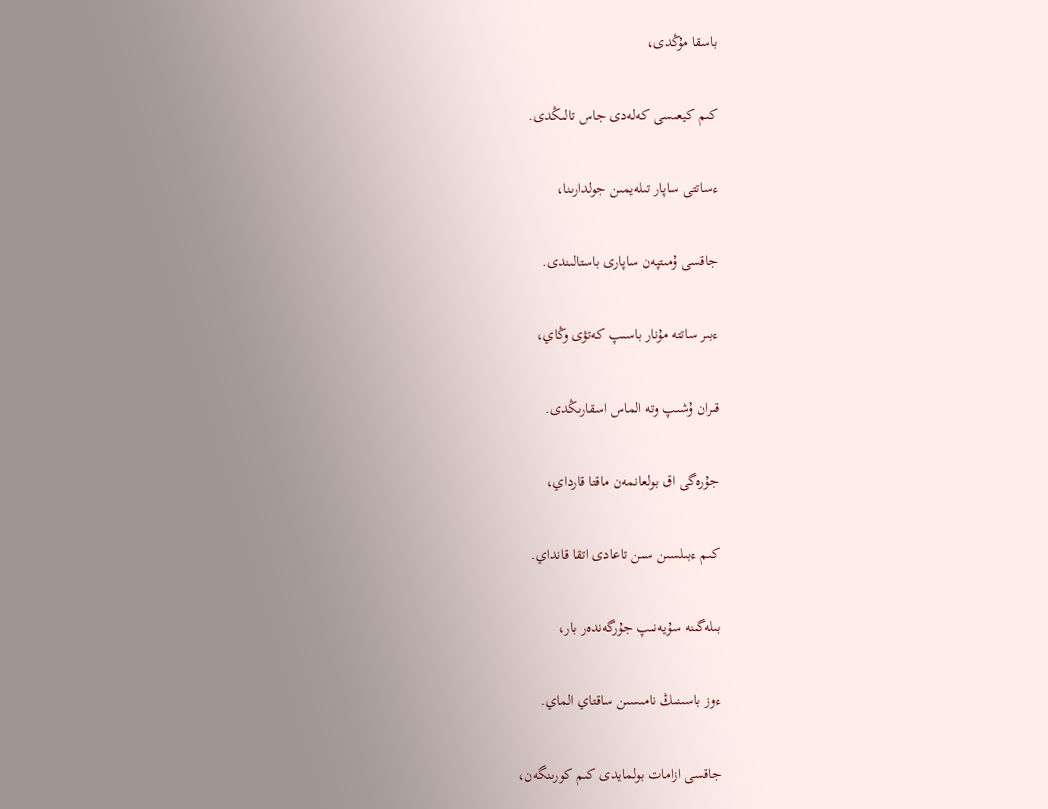باسقا مۇڭدى،

كىم كيعىسى كەلەدى جاس تالىڭدى.

ءساتتى ساپار تىلەيمىن جولدارىنا،

جاقسى ۇمىتپەن ساپارى باستالىندى.

ءبىر ساتتە مۇنار باسىپ كەتۋى وڭاي،

قىران ۇشىپ وتە الماس اسقارىڭدى.

جۇرەگى اق بولعانمەن ماقتا قارداي،

كىم ءبىلسىن سىن تاعادى اتقا قانداي.

بىلەگىنە سۇيەنىپ جۇرگەندەر بار،

ءوز باسىنىڭ نامىسىن ساقتاي الماي.

جاقسى ازامات بولمايدى كىم كورىنگەن،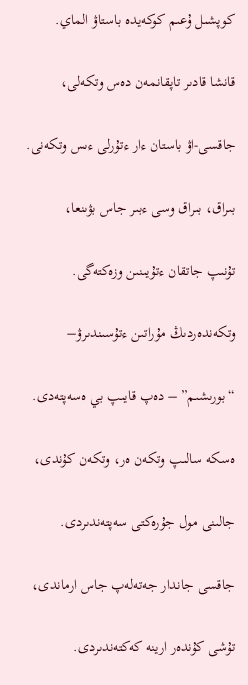كوپشىل ۇعىم كوكەيدە باستاۋ الماي.

قانشا قادىر تاپقانمەن دەس وتكەلى،

جاقسى-اۋ باستان ءار ءتۇرلى ءىس وتكەنى.

بىراق، بىراق وسى ءبىر جاس بۋىنعا،

تۇنىپ جاتقان ءتۇيىنىن وزەكتەگى.

وتكەندەردىڭ مۇراتىن ءتۇسىندىرۋ–

“بورىشىم” – دەپ قايىپ بي ەسەپتەدى.

ەسكە سالىپ وتكەن ەر، وتكەن كۇندى،

جالىنى مول جۇرەكتى سەپتەندىردى.

جاقسى جاندار جەتەلەپ جاس ارماندى،

تۇشى كۇندەر ارينە كەكتەندىردى.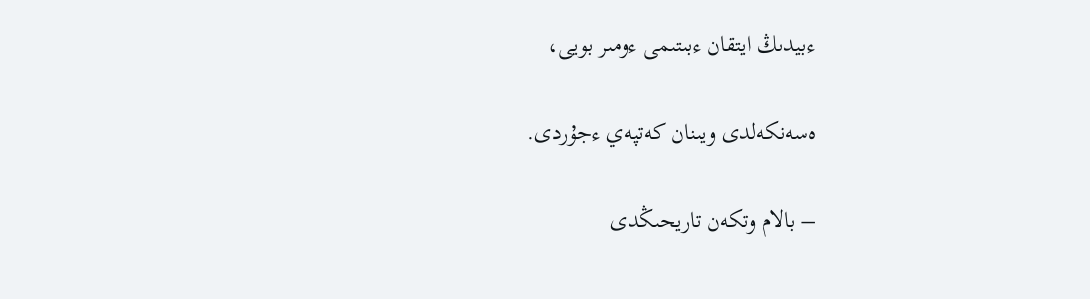ءبيدىڭ ايتقان ءبىتىمى ءومىر بويى،

ەسەنكەلدى ويىنان كەتپەي ءجۇردى.

– بالام وتكەن تاريحىڭدى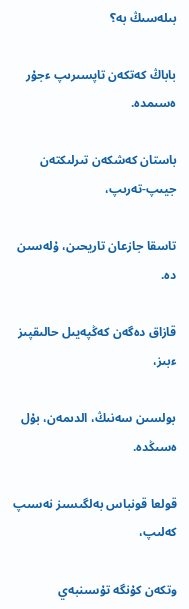بىلەسىڭ بە؟

باباڭ كەتكەن تاپسىرىپ ءجۇر ەسىمدە.

باستان كەشكەن تىرلىكتەن جيىپ-تەرىپ،

تاسقا جازعان تاريحىن، ۇلەسىن دە.

قازاق دەگەن كەڭپەيىل حالىقپىز ءبىز،

بولسىن سەنىڭ، الدىمەن، بۇل ەسىڭدە.

قولعا قونباس بەلگىسىز نەسىپ كەلىپ،

وتكەن كۇنگە تۇسىنبەي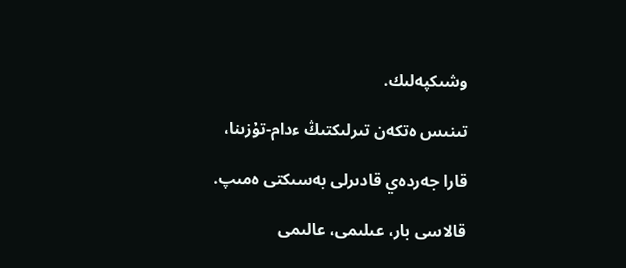وشىكپەلىك.

تىنىس ەتكەن تىرلىكتىڭ ءدام-تۇزىنا،

قارا جەردەي قادىرلى بەسىكتى ەمىپ.

قالاسى بار، عىلىمى، عالىمى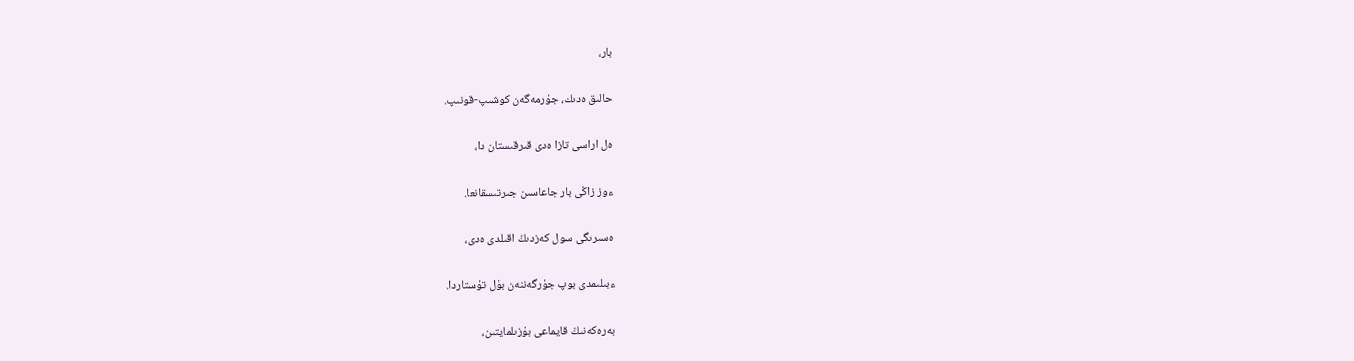بار،

حالىق ەدىك، جۇرمەگەن كوشىپ-قونىپ.

ەل اراسى تازا ەدى قىرقىستان دا،

ءوز زاڭى بار جاعاسىن جىرتىسقانعا.

ەسىرىگى سول كەزدىڭ اقىلدى ەدى،

ءبىلىمدى بوپ جۇرگەننەن بۇل تۇستاردا.

بەرەكەنىڭ قايماعى بۇزىلمايتىن،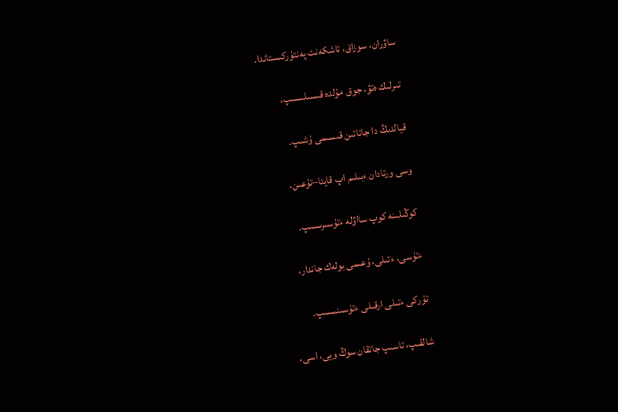ساۋران، سوزاق، تاشكەنت پەنتۇركىستاندا.

تىرلىك ەتۋ، جوق مۇلدە قىسىلىسىپ،

قيالدىڭ دا جاتاتىن قىسىمى ۇشىپ.

وسى ورتادان ءبىلىم اپ قايتا–تۇعىن،

كوڭىلىنە كوپ سااۋلە ءتۇسىرىسىپ.

ءتۇسى، ءتىلى، ۇعىمى بولەك جاندار،

تۇركى ءتىلى ارقىلى ءتۇسىنىسىپ.

شالقىپ، تاسىپ جاتقان سوڭ ويى، اسى،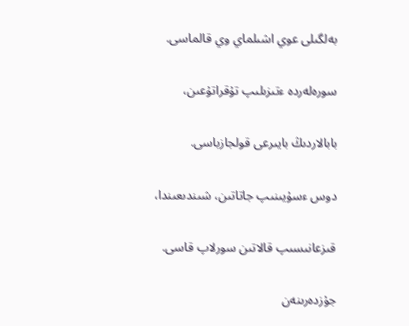بەلگىلى عوي اشىلماي وي قالماسى.

سورەلەردە ءتىزىلىپ تۇقراتۇعىن،

بابالاردىڭ بايىرعى قولجازباسى.

دوس ءسۇيىنىپ جاتاتىن، شىندىعىندا،

قىزعانىسىپ قالاتىن سورلاپ قاسى.

جۇزدەرىنەن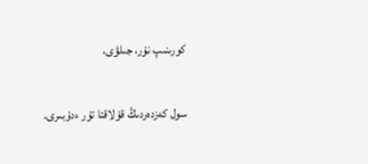كورىنىپ نۇر، جىلۋى،

سول كەزدەردىڭ قۇلاقتا تۇر ءدۇبىرى.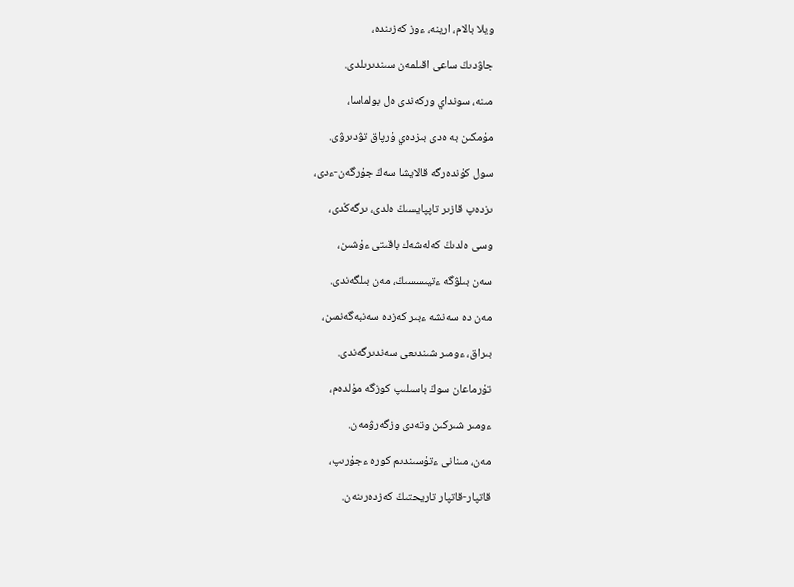ويلا بالام، ارينە، ءوز كەزىندە،

جاۋدىڭ ساعى اقىلمەن سىندىرىلدى.

مىنە، سونداي وركەندى ەل بولماسا،

مۇمكىن بە ەدى بىزدەي ۇرپاق تۋدىرۋى.

سول كۇندەرگە قالايشا سەڭ جۇرگەن-ءدى،

ىزدەپ قازىر تاپپايسىڭ ەلدى، ىرگەڭدى،

وسى ەلدىڭ كەلەشەك باقىتى ءۇشىن،

سەن بىلۋگە ءتيىسسىڭ، مەن بىلگەندى.

مەن دە سەنشە ءبىر كەزدە سەنبەگەنمىن،

بىراق، ءومىر شىندىعى سەندىرگەندى.

تۇرماعان سوڭ باسىلىپ كوزگە مۇلدەم،

ءومىر شىركىن وتەدى وزگەرۋمەن.

مەن، مىنانى ءتۇسىندىم كورە ءجۇرىپ،

قاتپار-قاتپار تاريحتىڭ كەزدەرىنەن.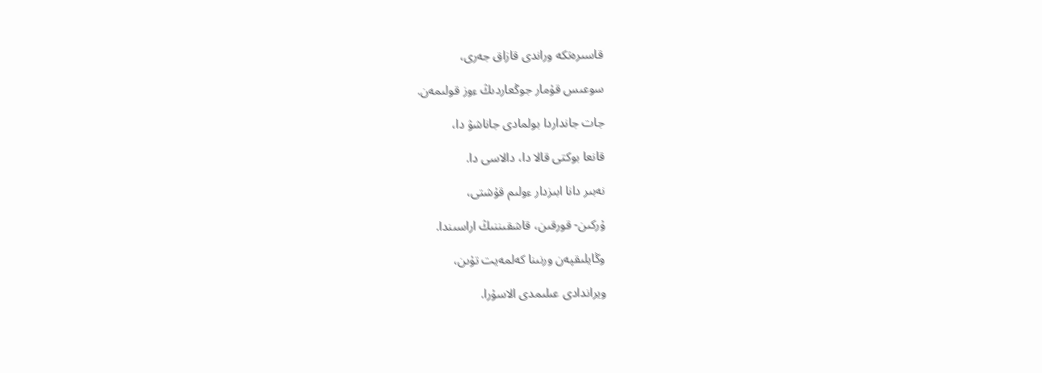قاسىرەتكە وراندى قازاق جەرى،

سوعىس قۇمار جوڭعاردىڭ ءوز قولىمەن.

جات جانداردا بولمادى جاناشۋ دا،

قانعا بوكتى قالا دا، دالاسى دا.

نەبىر دانا ابىزدار ءولىم قۇشتى،

ۇركىن- قورقىن، قاشقىننىڭ اراسىندا.

وڭايلىقپەن ورنىنا كەلمەيت تۇىن،

ويراندادى عىلىمدى الاسۇرا.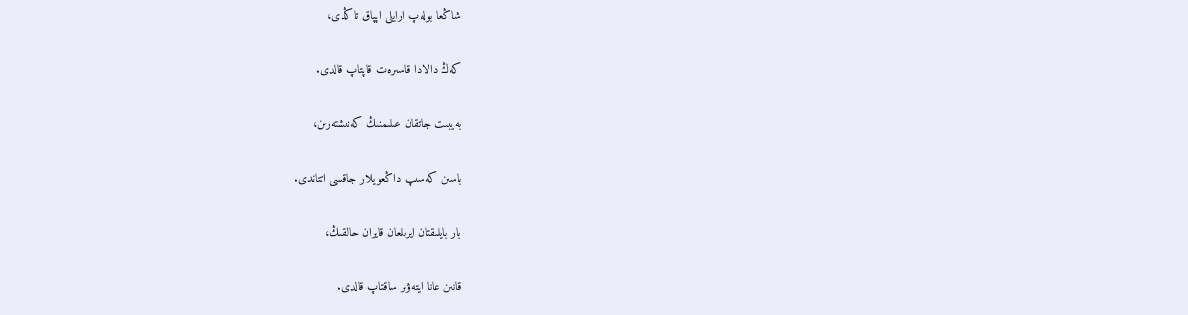شاڭعا بولەپ ارايلى اپپاق تاڭدى،

كەڭ دالادا قاسىرەت قاپتاپ قالدى.

بەيبىت جاتقان عىلىمنىڭ كەنىشتەرىن،

باسىن كەسىپ داڭعويلار جاقسى اتتاندى.

بار بايلىقتان ايرىلعان قايران حالقىڭ،

قانىن عانا ايتەۋىر ساقتاپ قالدى.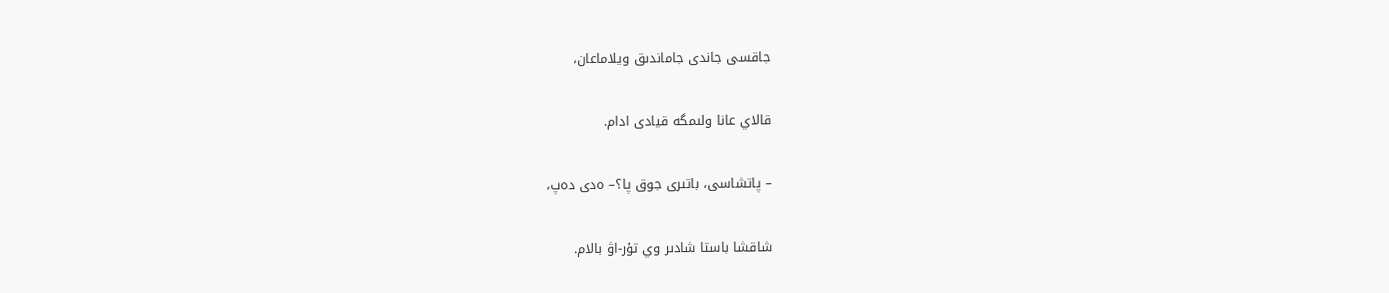جاقسى جاندى جاماندىق ويلاماعان،

قالاي عانا ولىمگە قيادى ادام.

– پاتشاسى، باتىرى جوق پا؟– ەدى دەپ،

شاقشا باستا شادىر وي تۇر-اۋ بالام.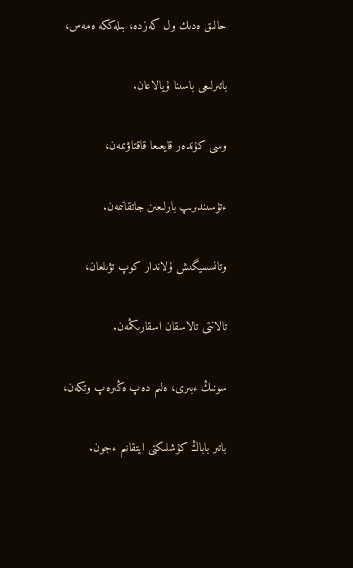حالىق ەدىك ول كەزدە، بىلەككە ەمەس،

باتىرلىعى باسىنا ۇيالاعان.

وسى كۇندەر قايعىعا قاقتاۋىمەن،

ءتۇسىندىرىپ بارلىعىن جاتقانىمەن.

وتانسسيگىش ۇلاندار كوپ تۋىلعان،

تالانتى تالاسقان اسقارىڭمەن.

سونىڭ ءبىرى، ەلىم دەپ ەڭىرەپ وتكەن،

باتىر باباڭ كۇشلىكتى ايتقانىم ءجون.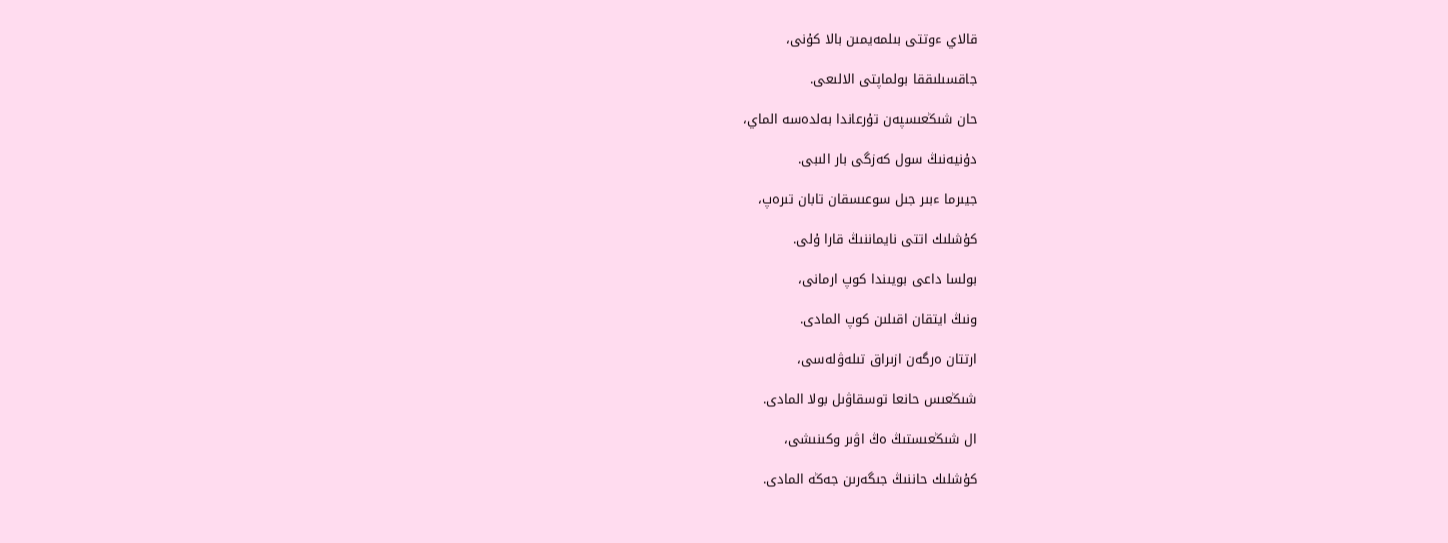قالاي ءوتتى بىلمەيمىن بالا كۇنى،

جاقسىلىققا بولماپتى الالىعى.

حان شىڭعىسپەن تۇرعاندا بەلدەسە الماي،

دۇنيەنىڭ سول كەزگى بار الىبى.

جيىرما ءبىر جىل سوعىسقان تابان تىرەپ،

كۇشلىك اتتى نايماننىڭ قارا ۇلى.

بولسا داعى بويىندا كوپ ارمانى،

ونىڭ ايتقان اقىلىن كوپ المادى.

ارتتان ەرگەن ازىراق تىلەۋلەسى،

شىڭعىس حانعا توسقاۋىل بولا المادى.

ال شىڭعىستىڭ ەڭ اۋىر وكىنىشى،

كۇشلىك حاننىڭ جىگەرىن جەڭە المادى.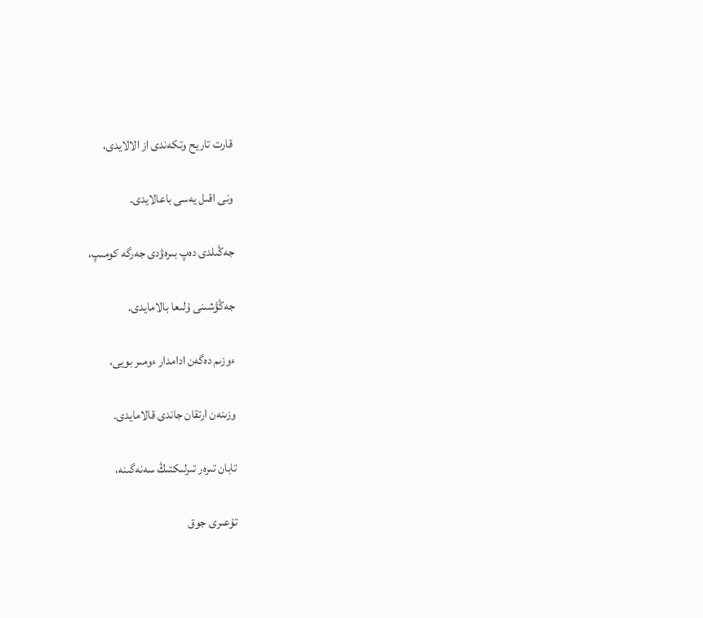قارت تاريح وتكەندى از الالايدى،

ونى اقىل يەسى باعالايدى.

جەڭىلدى دەپ بىرەۋدى جەرگە كومىپ،

جەڭۋشىنى ۇلىعا بالامايدى.

ءوزىم دەگەن ادامدار ءومىر بويى،

وزىنەن ارتقان جاندى قالامايدى.

تابان تىرەر تىرلىكتىڭ سەنەگىنە،

تۇعىرى جوق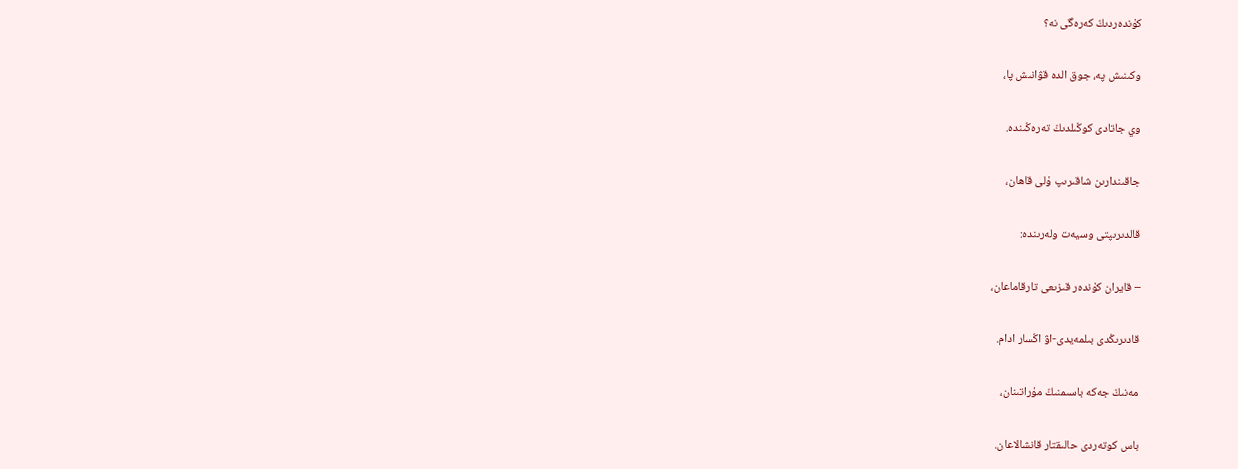كۇندەردىڭ كەرەگى نە؟

وكىنىش پە، جوق الدە قۋانىش پا،

وي جاتادى كوڭىلدىڭ تەرەڭىندە.

جاقىندارىن شاقىرىپ ۇلى قاھان،

قالدىرىپتى وسيەت ولەرىندە:

– قايران كۇندەر قىزىعى تارقاماعان،

قادىرىڭدى بىلمەيدى-اۋ اڭسار ادام.

مەنىڭ جەكە باسىمنىڭ مۇراتىنان،

باس كوتەردى حالىقتار قانشالاعان.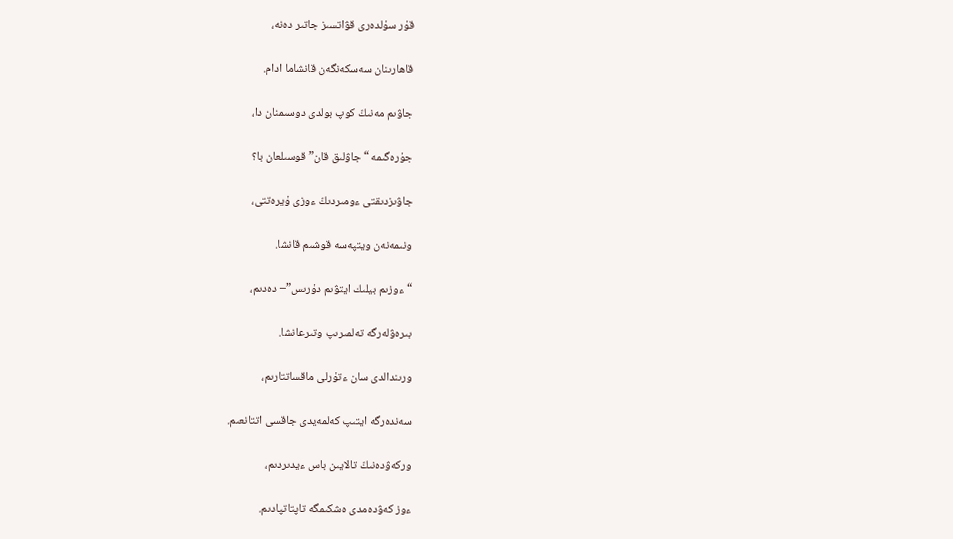قۇر سۇلدەرى قۋاتسىز جاتىر دەنە،

قاھارىنان سەسكەنگەن قانشاما ادام.

جاۋىم مەنىڭ كوپ بولدى دوسىمنان دا،

جۇرەگىمە “جاۋلىق قان” قوسىلعان با؟

جاۋىزدىقتى ءومىردىڭ ءوزى ۇيرەتتى،

ونىمەنەن ويتپەسە قوشىم قانشا.

“ءوزىم بيلىك ايتۋىم دۇرىس”– دەدىم،

بىرەۋلەرگە تەلمىرىپ وتىرعانشا.

ورىندالدى سان ءتۇرلى ماقساتتارىم،

سەندەرگە ايتىپ كەلمەيدى جاقسى اتتانعىم.

وركەۋدەنىڭ تالايىن باس ءيدىردىم،

ءوز كەۋدەمدى ەشكىمگە تاپتاتپادىم.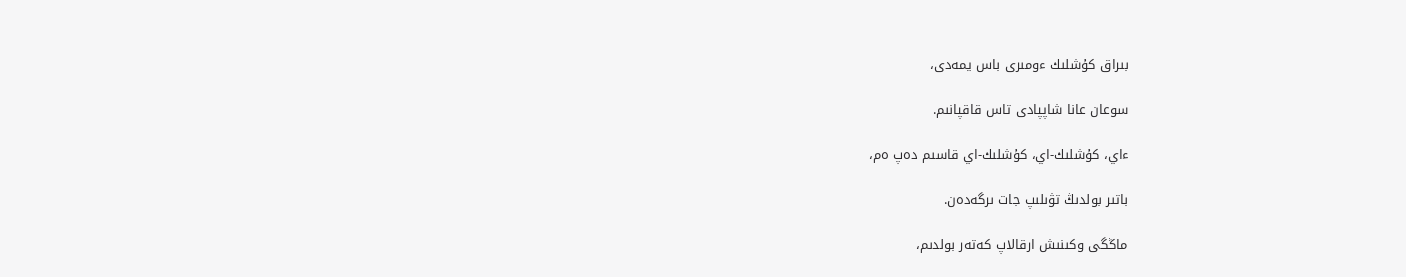بىراق كۇشلىك ءومىرى باس يمەدى،

سوعان عانا شاپپادى تاس قاقپانىم.

ءاي، كۇشلىك-اي، كۇشلىك-اي قاسىم دەپ ەم،

باتىر بولدىڭ تۋىلىپ جات ىرگەدەن.

ماڭگى وكىنىش ارقالاپ كەتەر بولدىم،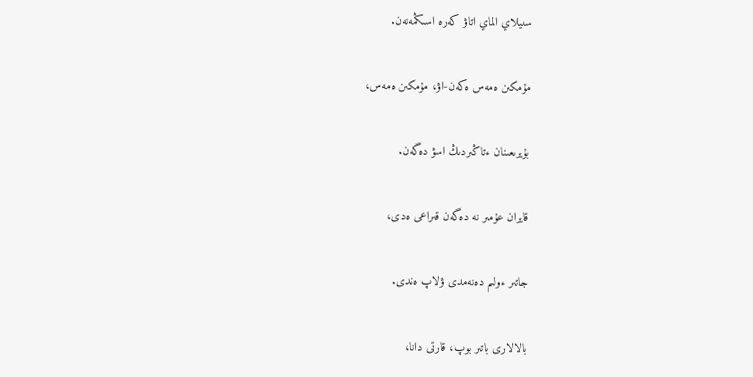سىيلاي الماي اتاۋ كەرە اسىڭمەنەن.

مۇمكىن ەمەس ەكەن-اۋ، مۇمكىن ەمەس،

بۇيرىعىنان ءتاڭىردىڭ اسۋ دەگەن.

قايران عۇمىر نە دەگەن قىراعى ەدى،

جاتىر ءولىم دەنەمدى ۋلاپ ەندى.

بالالارى باتىر بوپ، قارتى دانا،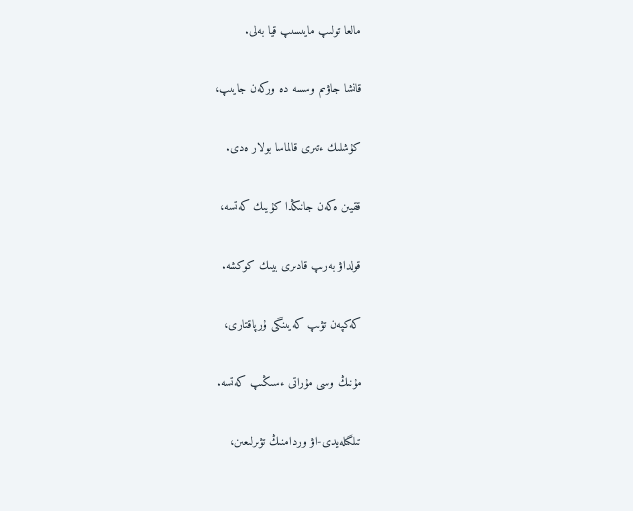مالعا تولىپ مايىسىپ قيا بەلى.

قانشا جاۋىم وسسە دە وركەن جايىپ،

كۇشلىك ءتىرى قالماسا بولار ەدى.

ققيىن ەكەن جانىڭدا كۇيىك كەتسە،

قولداۋ بەرىپ قادىرى بيىك كوكشە.

كەكپەن تۋىپ كەيىنگى ۇرپاقتارى،

مۇنىڭ وسى مۇراتى ءسىڭىپ كەتسە.

تىلگىلەيدى-اۋ وردامنىڭ تۋىرلىعىن،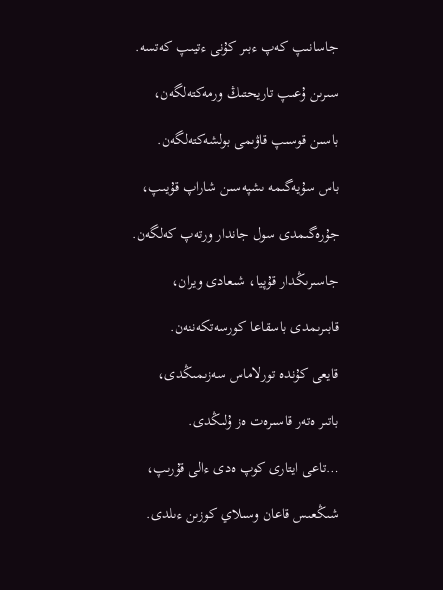جاسانىپ كەپ ءبىر كۇنى ءتيىپ كەتسە.

سىرىن ۇعىپ تاريحتىڭ ورمەكتەلگەن،

باسىن قوسىپ قاۋىمى بولشەكتەلگەن.

باس سۇيەگىمە ىشپەسىن شاراپ قۇيىپ،

جۇرەگىمدى سول جاندار ورتەپ كەلگەن.

جاسىرىڭدار قۇپيا، شىعادى ويران،

قابىرىمدى باسقاعا كورسەتكەننەن.

قايعى كۇندە تورلاماس سەزىمىڭدى،

باتىر ەتەر قاسىرەت ەز ۇلىڭدى.

…تاعى ايتارى كوپ ەدى ءالى قۇرىپ،

شىڭعىس قاعان وسىلاي كوزىن ءىلدى.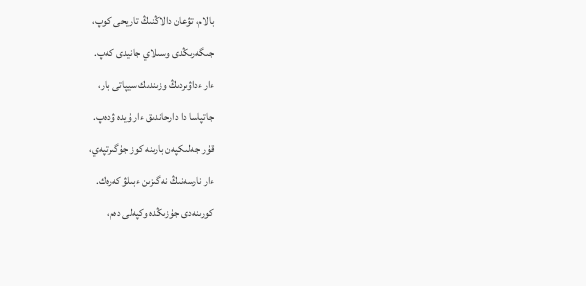بالام، تۋعان دالاڭنىڭ تاريحى كوپ،

جىگەرىڭدى وسىلاي جانيدى كەپ.

ءار ءداۋىردىڭ وزىندىك سيپاتى بار،

جاتپاسا دا دارحاندىق ءار ۇيدە ۋدەپ.

قۇر جەلىكپەن بارىنە كوز جۇگىرتپەي،

ءار نارسەنىڭ نەگىزىن ءبىلۋ كەرەك.

كورىنەدى جۇزىڭدە وكپەلى دەم،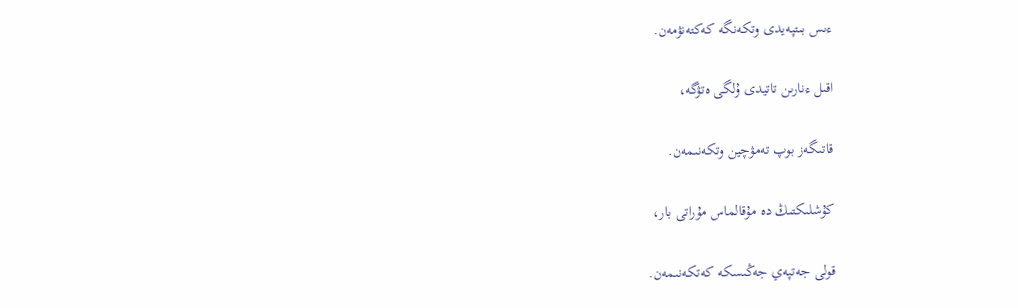ءىس بىتپەيدى وتكەنگە كەكتەنۋمەن.

اقىل ءنارىن تاتيدى ۇلگى ەتۋگە،

قاتىگەز بوپ تەمۋچين وتكەنىمەن.

كۇشلىكتىڭ دە مۇقالماس مۇراتى بار،

قولى جەتپەي جەڭىسكە كەتكەنىمەن.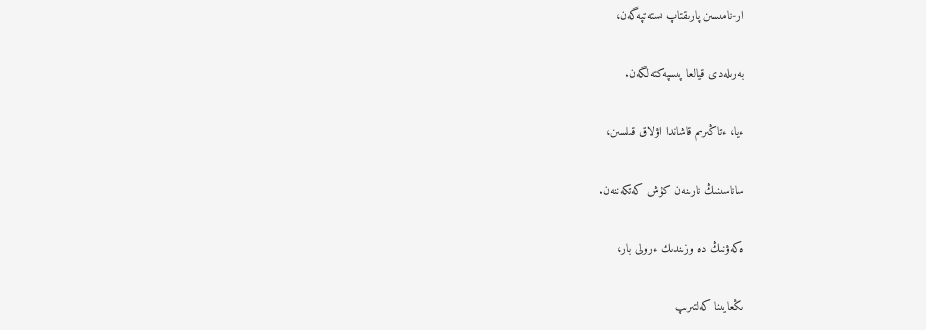ار-نامىسىن پارىقتاپ ىستەتپەگەن،

بەرىلەدى قيالعا پىسپەكتەلگەن.

ءيا، ءتاڭىرىم قاشاندا اۋلاق قىلسىن،

ساناسىنىڭ نارىنەن كۇش كەتكەننەن.

ەكەۋنىڭ دە وزىندىك ءرولى بار،

ىڭعايىنا كەلتىرىپ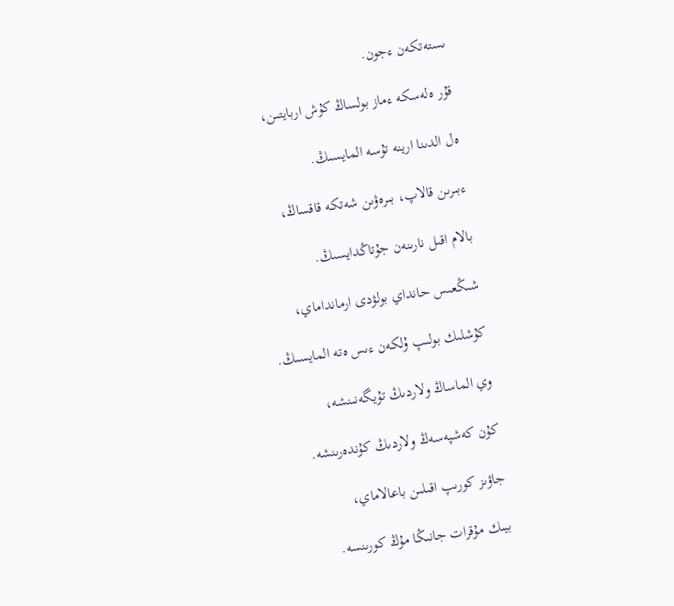ىستەتكەن ءجون.

قۇر ەلەسكە ءماز بولساڭ كۇش اربايتىن،

ەل الدىنا ارينە تۇسە المايسىڭ.

ءبىرىن قالاپ، بىرەۋىن شەتكە قاقساڭ،

بالام اقىل نارىنەن جۇتاڭدايسىڭ.

شىڭعىس حانداي بولۋدى ارمانداماي،

كۇشلىك بولىپ ۇلكەن ءىس ەتە المايسىڭ.

وي الماساڭ ولاردىڭ تۇيگەنىنشە،

كۇن كەشپەسەڭ ولاردىڭ كۇندەرىنشە.

جاۋىز كورىپ اقىلىن باعالاماي،

بيىك مۇقرات جانىڭا مۇڭ كورىنسە.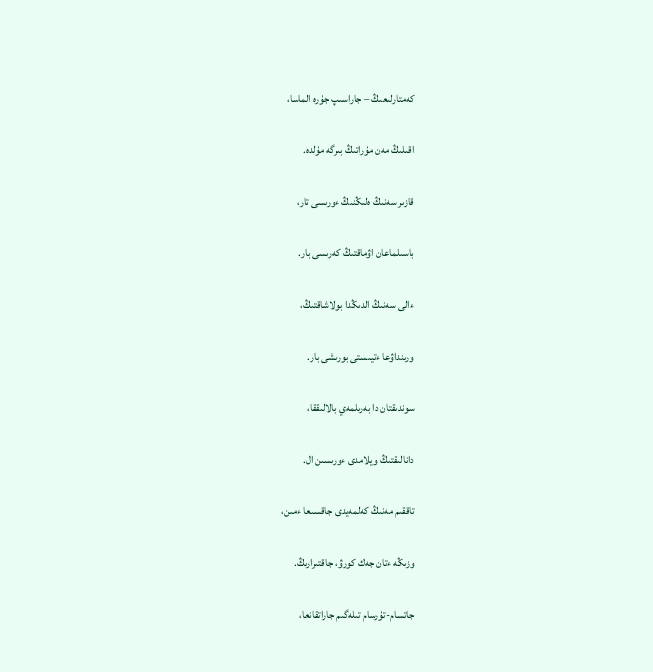كەمتارلىعىڭ – جاراسىپ جۇرە الماسا،

اقىلىڭ مەن مۇراتىڭ بىرگە مۇلدە.

قازىر سەنىڭ ەلىڭنىڭ ءورىسى تار،

باسىلماعان اۋماقتىڭ كەرىسى بار.

ءالى سەنىڭ الدىڭدا بولاشاقتىڭ،

ورىنداۋعا ءتيىستى بورىشى بار.

سوندىقتان دا بەرىلمەي بالالىققا،

دانالىقتىڭ ويلامدى ءورىسىن ال.

تاققىم مەنىڭ كەلمەيدى جاقسىعا ءمىن،

وزىڭە ءتان جەك كورۋ، جاقتىرارىڭ.

جاتسام-تۇرسام تىلەگىم جاراتقانعا،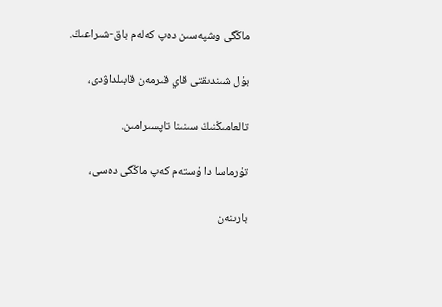ماڭگى وشپەسىن دەپ كەلەم باق-شىراعىڭ.

بۇل شىندىقتى قاي قىرمەن قابىلداۋدى،

تالعامىڭنىڭ سىنىنا تاپسىرامىن.

تۇرماسا دا ۇستەم كەپ ماڭگى دەسى،

بارىنەن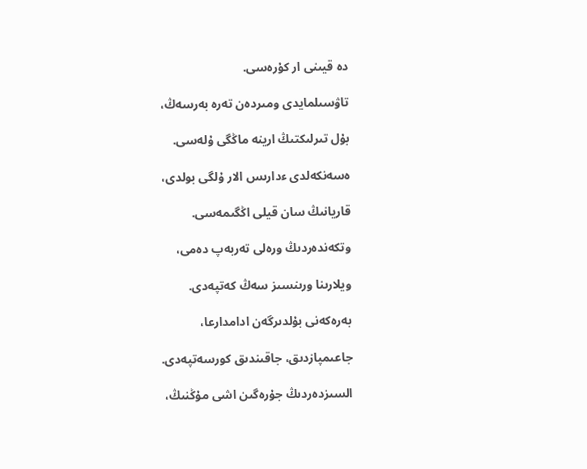دە قيىنى ار كۇرەسى.

تاۋسىلمايدى ومىردەن تەرە بەرسەڭ،

بۇل تىرلىكتىڭ ارينە ماڭگى ۇلەسى.

ەسەنكەلدى ءدارىس الار ۇلگى بولدى،

قاريانىڭ سان قيلى اڭگىمەسى.

وتكەندەردىڭ ورەلى تەربەپ دەمى،

ويلارىنا ورىنسىز سەڭ كەتپەدى.

بەرەكەنى بۇلدىرگەن ادامدارعا،

جاعىمپازدىق، جاقىندىق كورسەتپەدى.

السىزدەردىڭ جۇرەگىن اشى مۇڭنىڭ،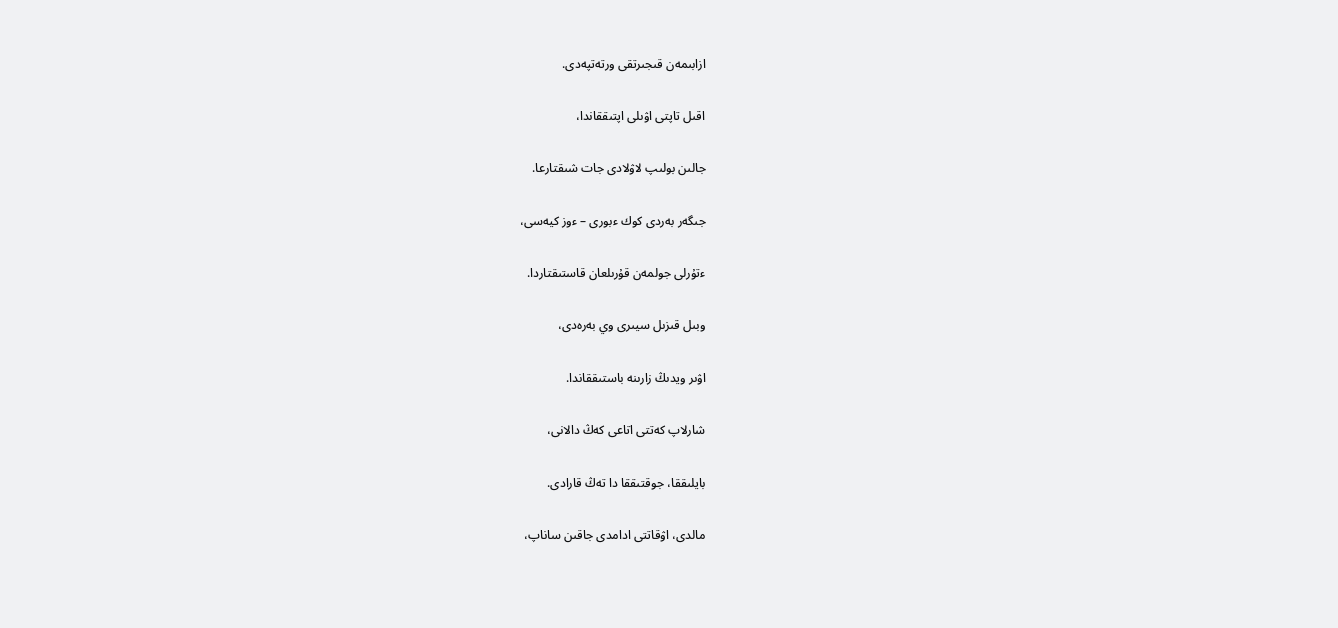ازابىمەن قىجىرتقى ورتەتپەدى.

اقىل تاپتى اۋىلى اپتىققاندا،

جالىن بولىپ لاۋلادى جات شىقتارعا.

جىگەر بەردى كوك ءبورى – ءوز كيەسى،

ءتۇرلى جولمەن قۇرىلعان قاستىقتاردا.

وبىل قىزىل سيىرى وي بەرەدى،

اۋىر ويدىڭ زارىنە باستىققاندا.

شارلاپ كەتتى اتاعى كەڭ دالانى،

بايلىققا، جوقتىققا دا تەڭ قارادى.

مالدى، اۋقاتتى ادامدى جاقىن ساناپ،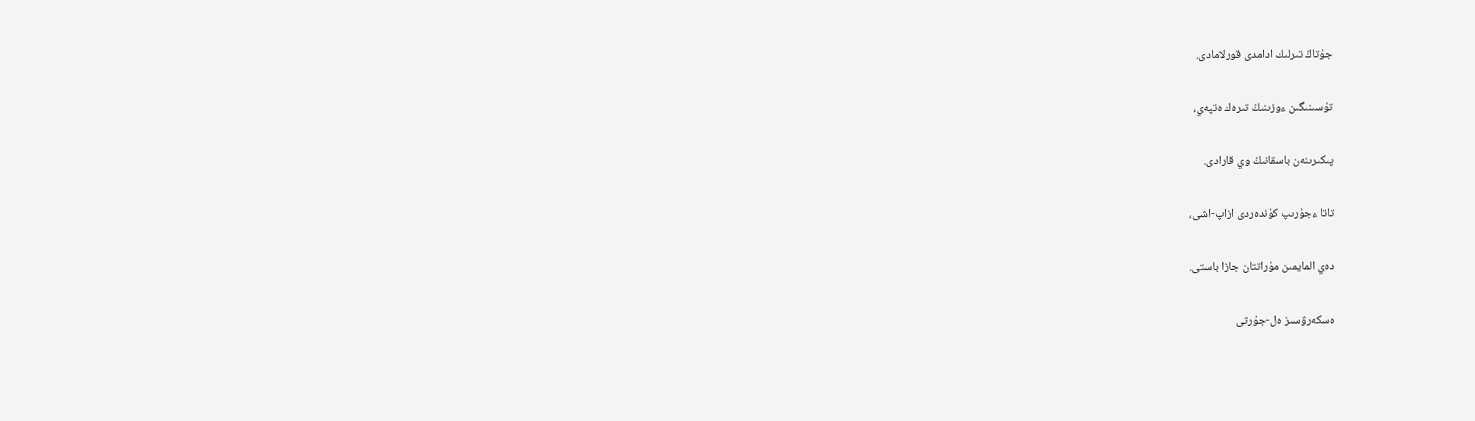جۇتاڭ تىرلىك ادامدى قورلامادى.

تۇسىنىگىن ءوزىنىڭ تىرەك ەتپەي،

پىكىرىنەن باسقانىڭ وي قارادى.

تاتا ءجۇرىپ كۇندەردى ازاپ-اشى،

دەي المايمىن مۇراتتان جازا باستى.

ەسكەرۋسىز ەل-جۇرتى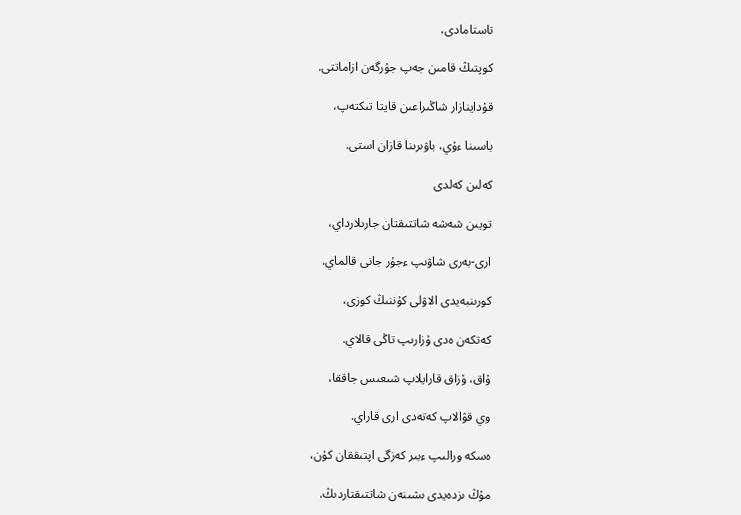تاستامادى،

كوپتىڭ قامىن جەپ جۇرگەن ازاماتتى.

قۇداينازار شاڭىراعىن قايتا تىكتەپ،

باسىنا ءۇي، باۋىرىنا قازان استى.

كەلىن كەلدى

تويىن شەشە شاتتىقتان جارىلارداي،

ارى-بەرى شاۋىپ ءجۇر جانى قالماي.

كورىنبەيدى الاۋلى كۇننىڭ كوزى،

كەتكەن ەدى ۇزارىپ تاڭى قالاي.

ۇاق، ۇزاق قارايلاپ شىعىس جاققا،

وي قۋالاپ كەتەدى ارى قاراي.

ەسكە ورالىپ ءبىر كەزگى اپتىققان كۇن،

مۇڭ ىزدەيدى ىشىنەن شاتتىقتاردىڭ.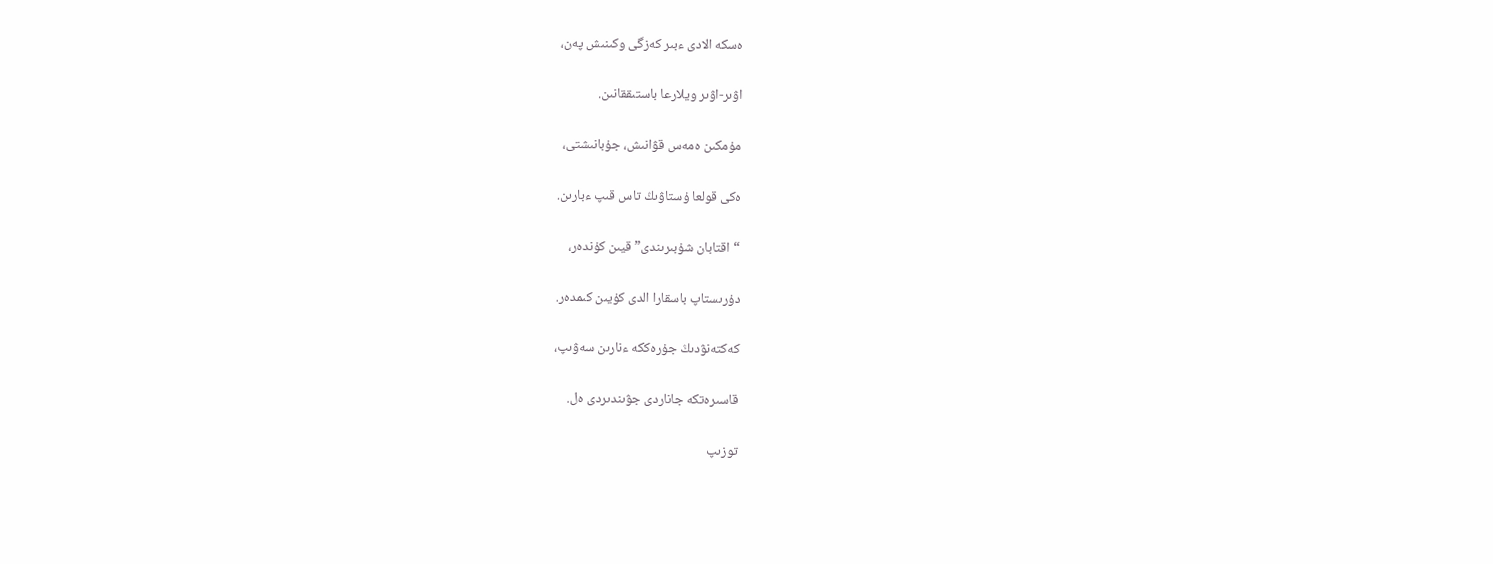ەسكە الادى ءبىر كەزگى وكىنىش پەن،

اۋىر-اۋىر ويلارعا باستىققانىن.

مۇمكىن ەمەس قۋانىش، جۇبانىشتى،

ەكى قولعا ۇستاۋىڭ تاس قىپ ءبارىن.

“اقتابان شۇبىرىندى” قيىن كۇندەر،

دۇرىستاپ باسقارا الدى كۇيىن كىمدەر.

كەكتەنۋدىڭ جۇرەككە ءنارىن سەۋىپ،

قاسىرەتكە جاناردى جۋىندىردى ەل.

توزىپ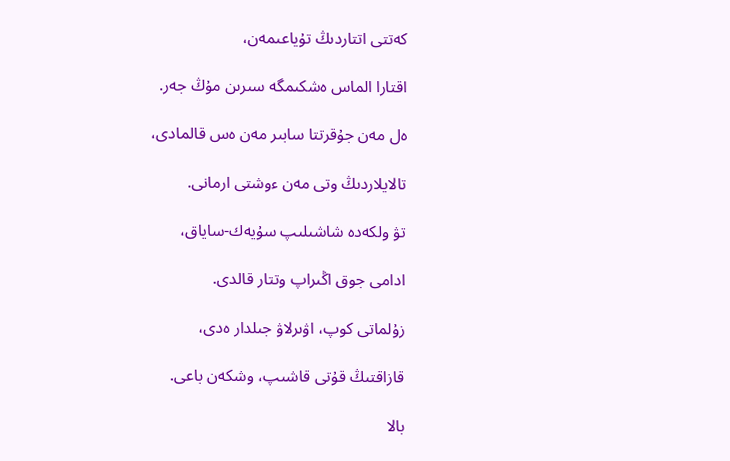كەتتى اتتاردىڭ تۇياعىمەن،

اقتارا الماس ەشكىمگە سىرىن مۇڭ جەر.

ەل مەن جۇقرتتا سابىر مەن ەس قالمادى،

تالايلاردىڭ وتى مەن ءوشتى ارمانى.

تۋ ولكەدە شاشىلىپ سۇيەك-ساياق،

ادامى جوق اڭىراپ وتتار قالدى.

زۇلماتى كوپ، اۋىرلاۋ جىلدار ەدى،

قازاقتىڭ قۇتى قاشىپ، وشكەن باعى.

بالا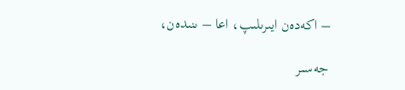– اكەدەن ايىرىلىپ، اعا – ىنىدەن،

جەسىر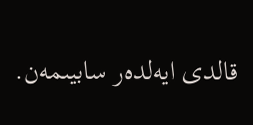قالدى ايەلدەر سابيىمەن.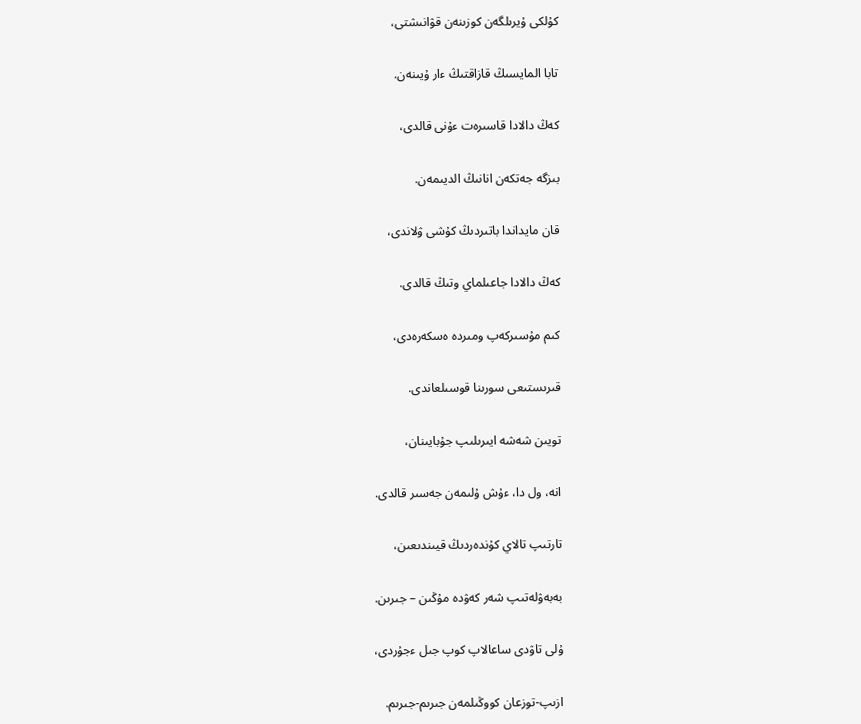كۇلكى ۇيرىلگەن كوزىنەن قۋانىشتى،

تابا المايسىڭ قازاقتىڭ ءار ۇيىنەن.

كەڭ دالادا قاسىرەت ءۇنى قالدى،

بىزگە جەتكەن انانىڭ الديىمەن.

قان مايداندا باتىردىڭ كۇشى ۋلاندى،

كەڭ دالادا جاعىلماي وتىڭ قالدى.

كىم مۇسىركەپ ومىردە ەسكەرەدى،

قىرىستىعى سورىنا قوسىلعاندى.

تويىن شەشە ايىرىلىپ جۇبايىنان،

انە، ول دا، ءۇش ۇلىمەن جەسىر قالدى.

تارتىپ تالاي كۇندەردىڭ قيىندىعىن،

بەبەۋلەتىپ شەر كەۋدە مۇڭىن – جىرىن.

ۇلى تاۋدى ساعالاپ كوپ جىل ءجۇردى،

ازىپ-توزعان كووڭىلمەن جىرىم-جىرىم.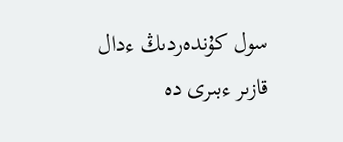سول كۇندەردىڭ ءدال قازىر ءبىرى دە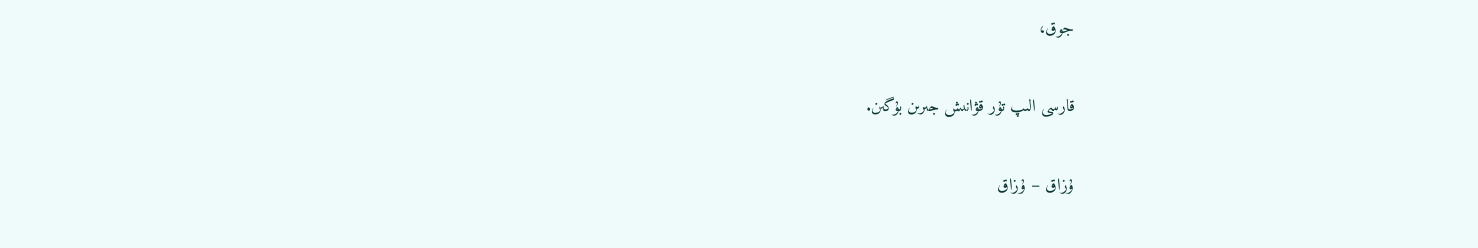جوق،

قارسى الىپ تۇر قۋانىش جىرىن بۇگىن.

ۇزاق – ۇزاق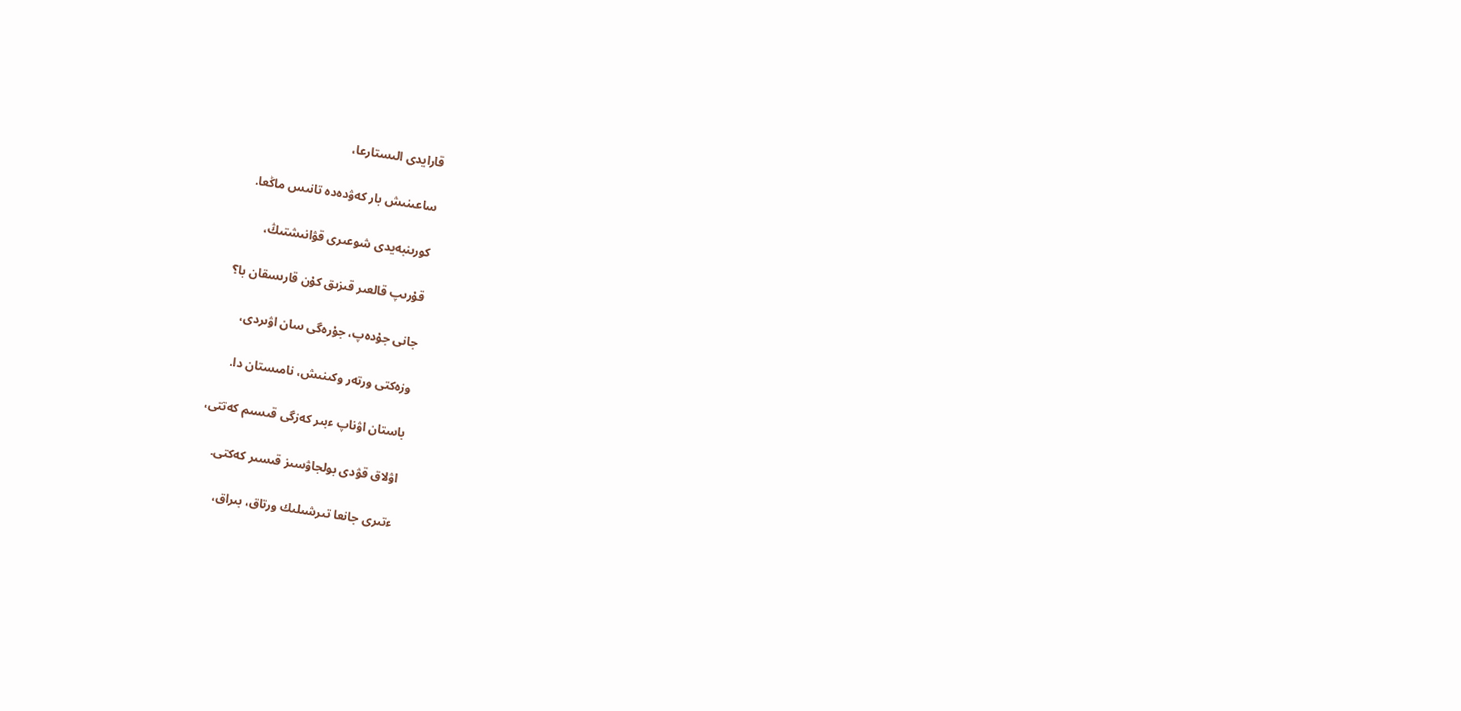قارايدى الىستارعا،

ساعىنىش بار كەۋدەدە تانىس ماڭعا.

كورىنبەيدى شوعىرى قۋانىشتىڭ،

قۇرىپ قالعىر قىزىق كۇن قارىسقان با؟

جانى جۇدەپ، جۇرەگى سان اۋىردى،

وزەكتى ورتەر وكىنىش، نامىستان دا.

باستان اۋناپ ءبىر كەزگى قىسىم كەتتى،

اۋلاق قۋدى بولجاۋسىز قىسىر كەكتى.

ءتىرى جانعا تىرشىلىك ورتاق، بىراق،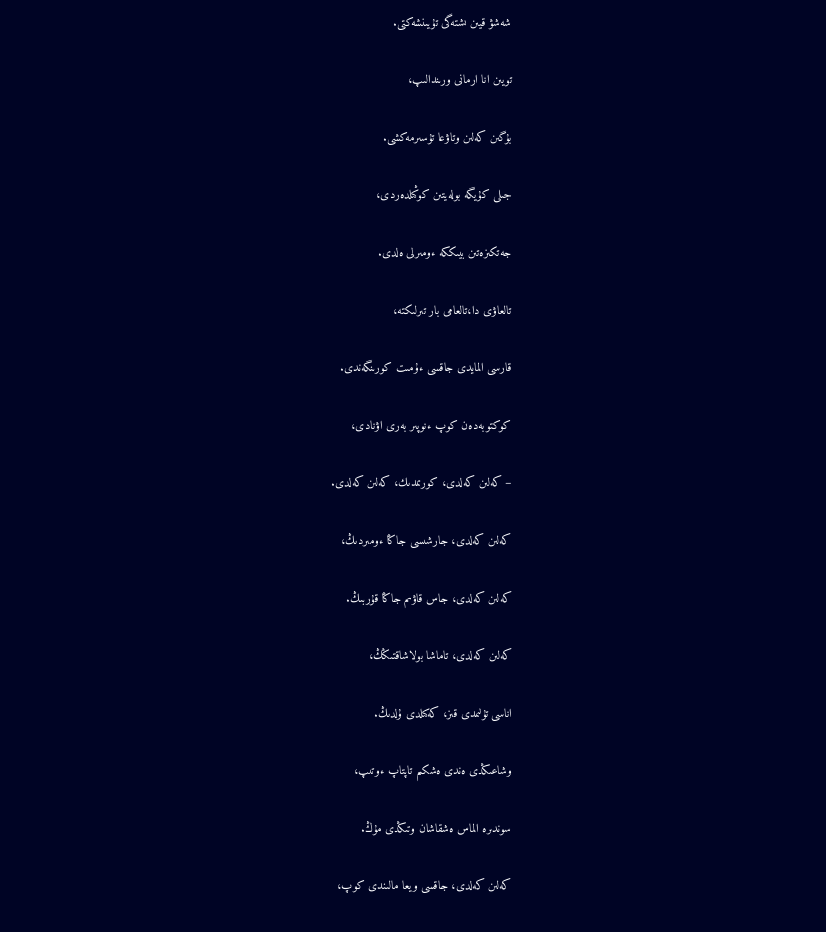شەشۋ قيىن ىشتەگى تۇيىنشەكتى.

تويىن انا ارمانى ورىندالىپ،

بۇگىن كەلىن وتاۋعا تۇسىرمەكشى.

جىلى كۇيگە بولەيتىن كوڭىلدەردى،

جەتكىزەتىن بيىككە ءومىرلى ەلدى.

تالعاۋى دا،تالعامى بار تىرلىكتە،

قارسى المايدى جاقسى ءۇمىت كورىنگەندى.

كوكتوبەدەن كوپ ءنوپىر بەرى اۋنادى،

– كەلىن كەلدى، كورىمدىك، كەلىن كەلدى.

كەلىن كەلدى، جارشىسى جاڭا ءومىردىڭ،

كەلىن كەلدى، جاس قاۋىم جاڭا قۇربىڭ.

كەلىن كەلدى، تاماشا بولاشاقتىڭڭ،

اناسى تۇلىمدى قىز، كەكىلدى ۇلدىڭ.

وشاعىڭدى ەندى ەشكىم تاپتاپ ءوتىپ،

سوندىرە الماس ەشقاشان وتىڭدى مۇڭ.

كەلىن كەلدى، جاقسى ويعا مالىندى كوپ،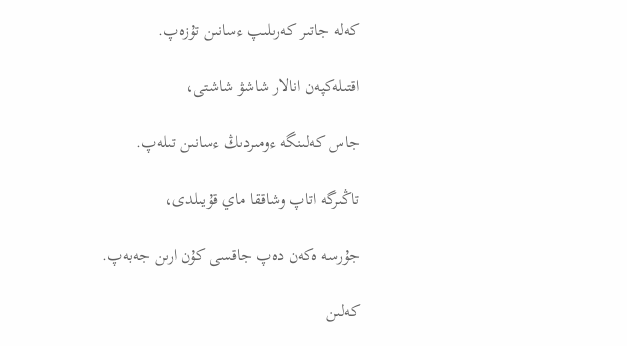كەلە جاتىر كەرىلىپ ءسانىن تۇزەپ.

اقتىلەكپەن انالار شاشۋ شاشتى،

جاس كەلىنگە ءومىردىڭ ءسانىن تىلەپ.

تاڭىرگە اتاپ وشاققا ماي قۇيىلدى،

جۇرسە ەكەن دەپ جاقسى كۇن ارىن جەبەپ.

كەلىن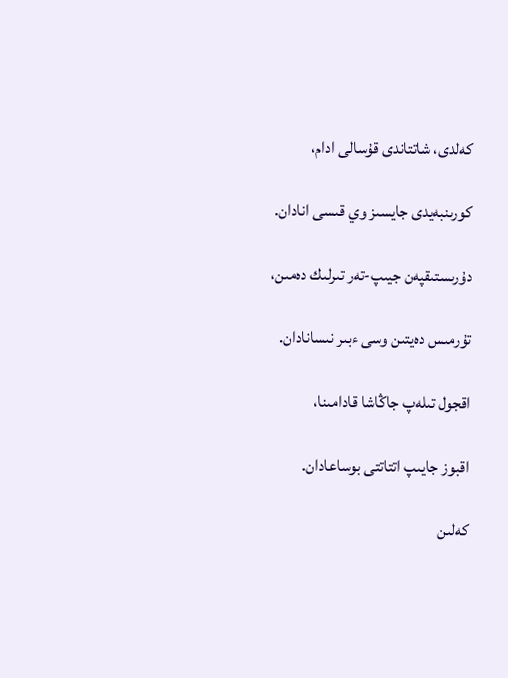كەلدى، شاتتاندى قۇسالى ادام،

كورىنبەيدى جايسىز وي قىسى انادان.

دۇرىستىقپەن جيىپ-تەر تىرلىك دەمىن،

تۇرمىس دەيتىن وسى ءبىر نىسانادان.

اقجول تىلەپ جاڭاشا قادامىنا،

اقبوز جايىپ اتتاتتى بوساعادان.

كەلىن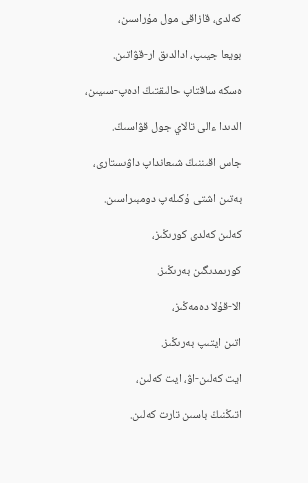كەلدى، قازاقى مول مۇراسىن،

بويعا جيىپ، ادالدىق ار-قۋاتىن.

ەسكە ساقتاپ حالىقتىڭ ادەپ-سىيىن،

الدىدا ءالى تالاي جول قۋاسىڭ.

جاس اقىننىڭ شىعانداپ داۋىستارى،

بەتىن اشتى ۇكىلەپ دومبىراسىن.

كەلىن كەلدى كورىڭىز،

كورىمدىگىن بەرىڭىز.

الا-قۇلا دەمەڭىز،

اتىن ايتىپ بەرىڭىز.

ايت كەلىن-اۋ، ايت كەلىن،

اتىڭنىڭ باسىن تارت كەلىن.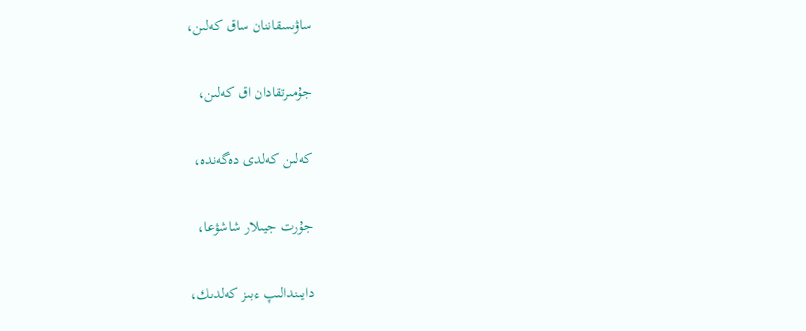ساۋىسقاننان ساق كەلىن،

جۇمىرتقادان اق كەلىن،

كەلىن كەلدى دەگەندە،

جۇرت جيىلار شاشۋعا،

دايىندالىپ ءبىز كەلدىك،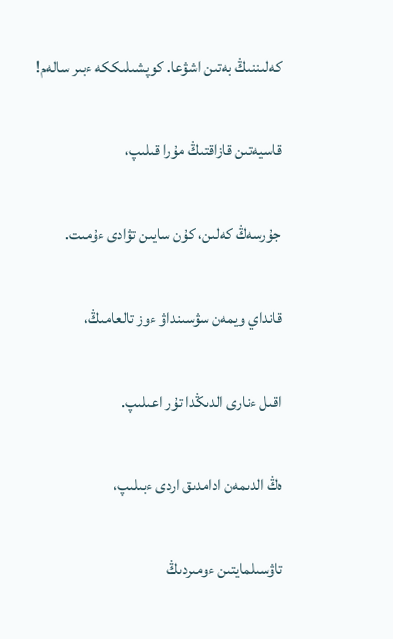كەلىننىڭ بەتىن اشۋعا. كوپشىلىككە ءبىر سالەم!

قاسيەتىن قازاقتىڭ مۇرا قىلىپ،

جۇرسەڭ كەلىن، كۇن سايىن تۋادى ءۇمىت.

قانداي ويمەن سۋسىنداۋ ءوز تالعامىڭ،

اقىل ءنارى الدىڭدا تۇر اعىلىپ.

ەڭ الدىمەن ادامدىق اردى ءبىلىپ،

تاۋسىلمايتىن ءومىردىڭ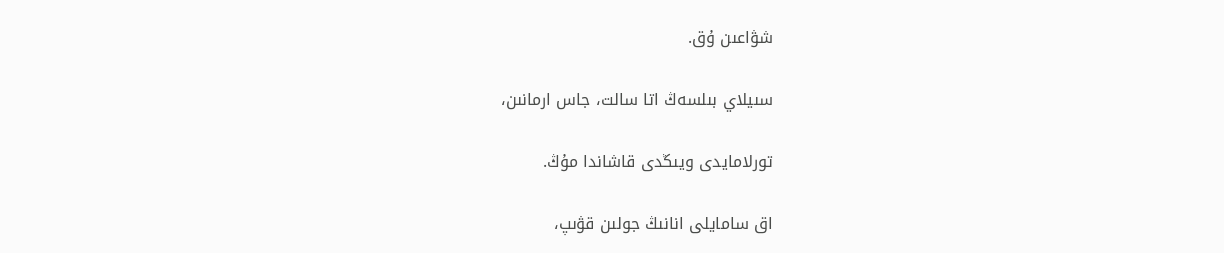شۋاعىن ۇق.

سىيلاي بىلسەڭ اتا سالت، جاس ارمانىن،

تورلامايدى ويىڭدى قاشاندا مۇڭ.

اق سامايلى انانىڭ جولىن قۋىپ،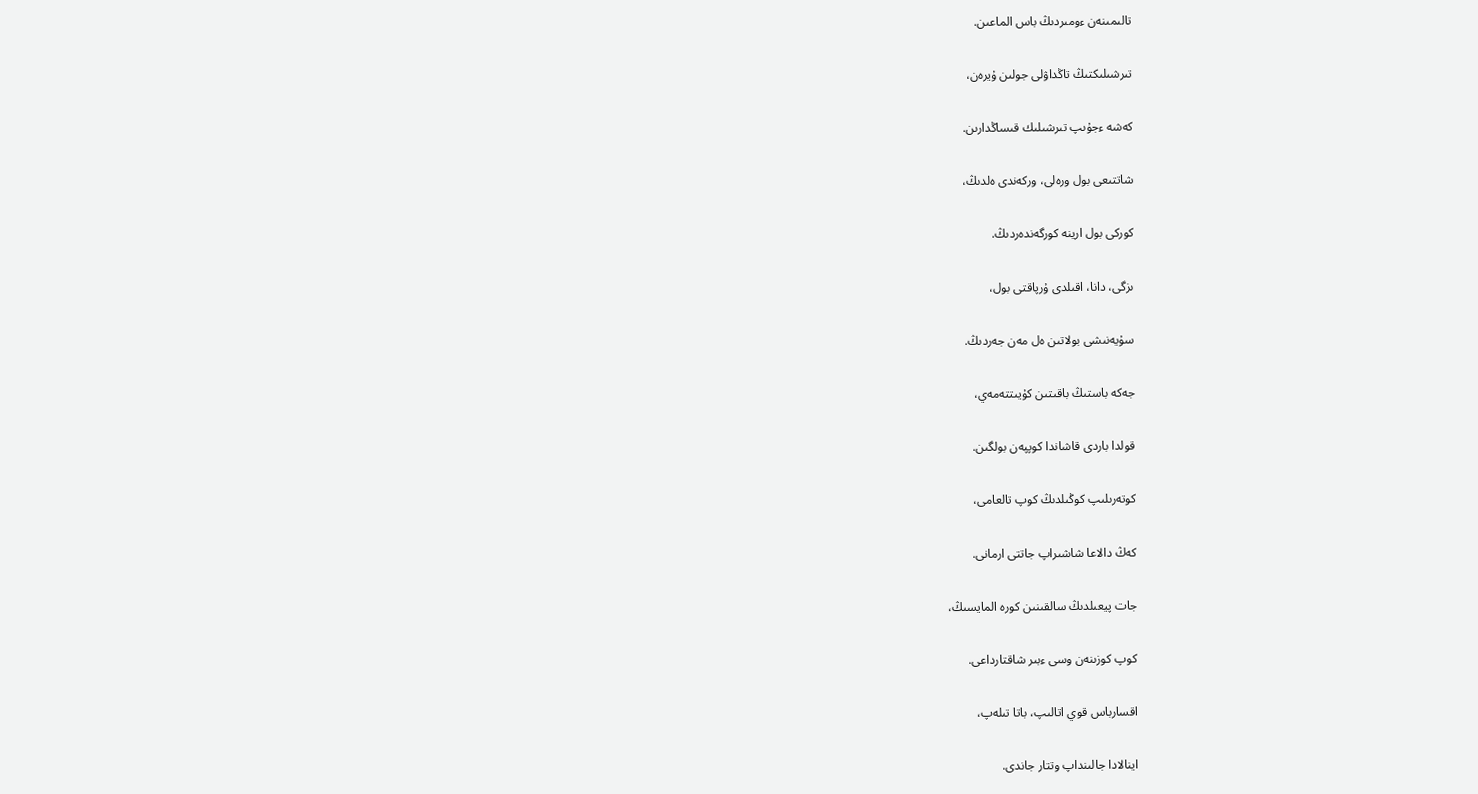تالىمىنەن ءومىردىڭ باس الماعىن.

تىرشىلىكتىڭ تاڭداۋلى جولىن ۇيرەن،

كەشە ءجۇىپ تىرشىلىك قىساڭدارىن.

شاتتىعى بول ورەلى، وركەندى ەلدىڭ،

كوركى بول ارينە كورگەندەردىڭ.

ىزگى، دانا، اقىلدى ۇرپاقتى بول،

سۇيەنىشى بولاتىن ەل مەن جەردىڭ.

جەكە باستىڭ باقىتىن كۇيىتتەمەي،

قولدا باردى قاشاندا كوپپەن بولگىن.

كوتەرىلىپ كوڭىلدىڭ كوپ تالعامى،

كەڭ دالاعا شاشىراپ جاتتى ارمانى.

جات پيعىلدىڭ سالقىنىن كورە المايسىڭ،

كوپ كوزىنەن وسى ءبىر شاقتارداعى.

اقسارباس قوي اتالىپ، باتا تىلەپ،

اينالادا جالىنداپ وتتار جاندى.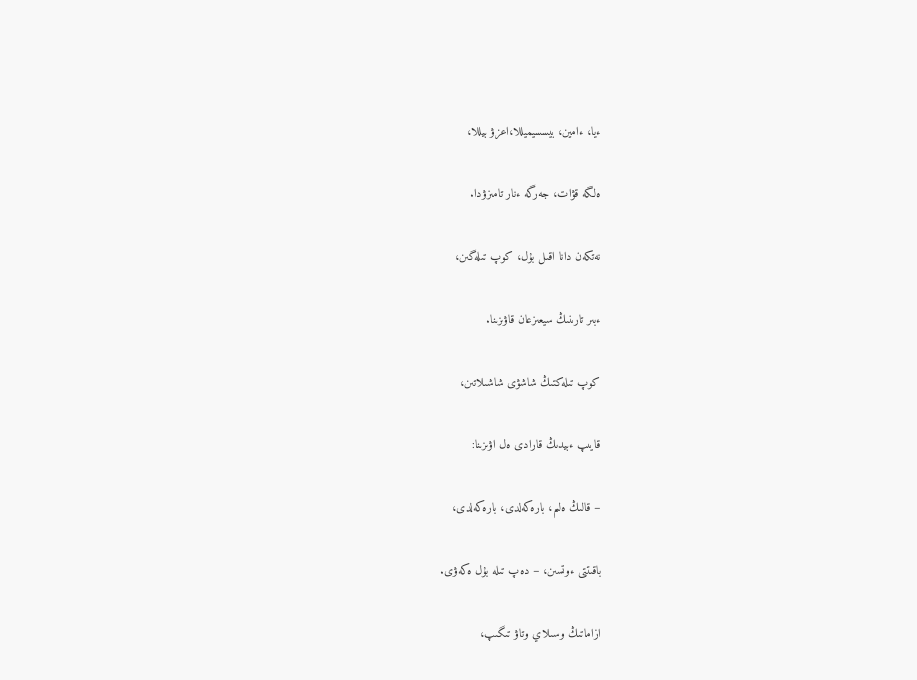ءيا، ءامين، بيسسيميللا،اعزۋ بيللا،

ەلگە قۋات، جەرگە ءنار تامىزۋدا.

نەتكەن دانا اقىل بۇل، كوپ تىلەگىن،

ءبىر تارىنىڭ سيعىزعان قاۋىزىنا.

كوپ تىلەكتىڭ شاشۋى شاشىلاتىن،

قايىپ ءبيدىڭ قارادى ەل اۋىزىنا:

– قالىڭ ەلىم، بارەكەلدى، بارەكەلدى،

باقىتتى ءوتسىن، – دەپ تىلە بۇل ەكەۋى.

ازاماتىڭ وسىلاي وتاۋ تىگىپ،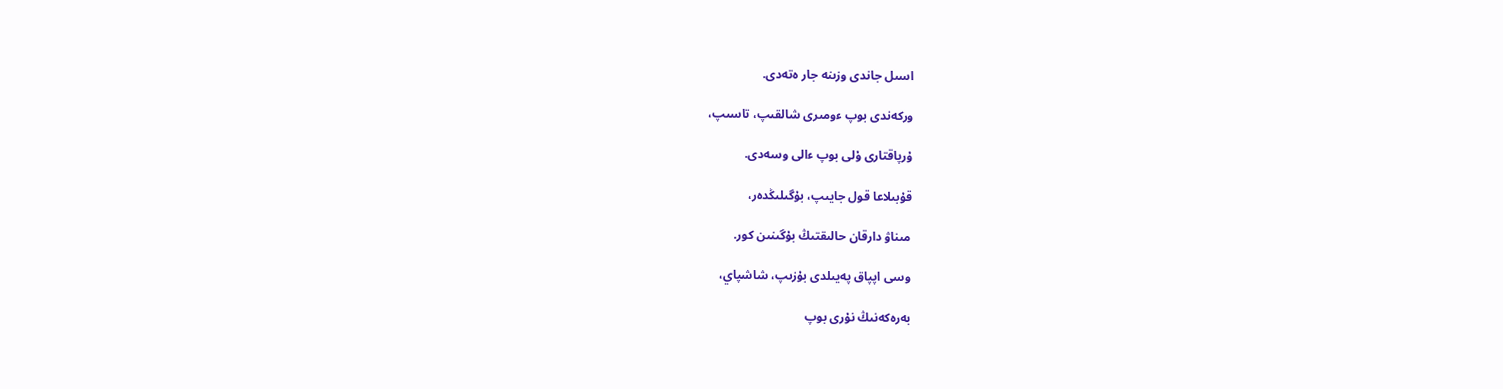اسىل جاندى وزىنە جار ەتەدى.

وركەندى بوپ ءومىرى شالقىپ، تاسىپ،

ۇرپاقتارى ۇلى بوپ ءالى وسەدى.

قۇبىلاعا قول جايىپ، بۇگىلىڭدەر،

مىناۋ دارقان حالىقتىڭ بۇگىنىن كور.

وسى اپپاق پەيىلدى بۇزىپ، شاشپاي،

بەرەكەنىڭ نۇرى بوپ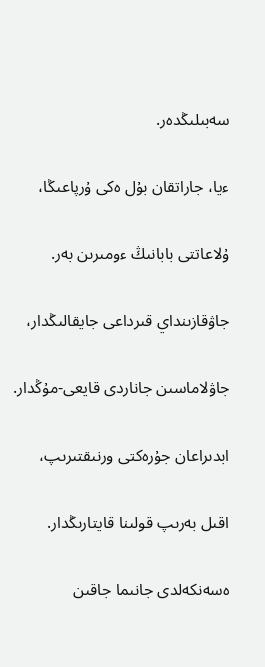سەبىلىڭدەر.

ءيا، جاراتقان بۇل ەكى ۇرپاعىڭا،

ۇلاعاتتى بابانىڭ ءومىرىن بەر.

جاۋقازىنداي قىرداعى جايقالىڭدار،

جاۋلاماسىن جاناردى قايعى-مۇڭدار.

ابدىراعان جۇرەكتى ورنىقتىرىپ،

اقىل بەرىپ قولىنا قايتارىڭدار.

ەسەنكەلدى جانىما جاقىن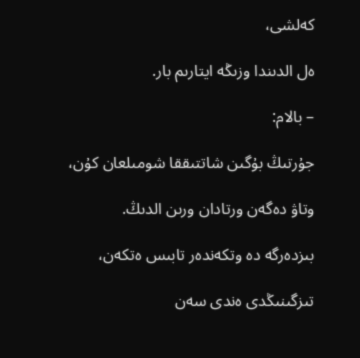كەلشى،

ەل الدىندا وزىڭە ايتارىم بار.

– بالام:

جۇرتىڭ بۇگىن شاتتىققا شومىلعان كۇن،

وتاۋ دەگەن ورتادان ورىن الدىڭ.

بىزدەرگە دە وتكەندەر تابىس ەتكەن،

تىزگىنىڭدى ەندى سەن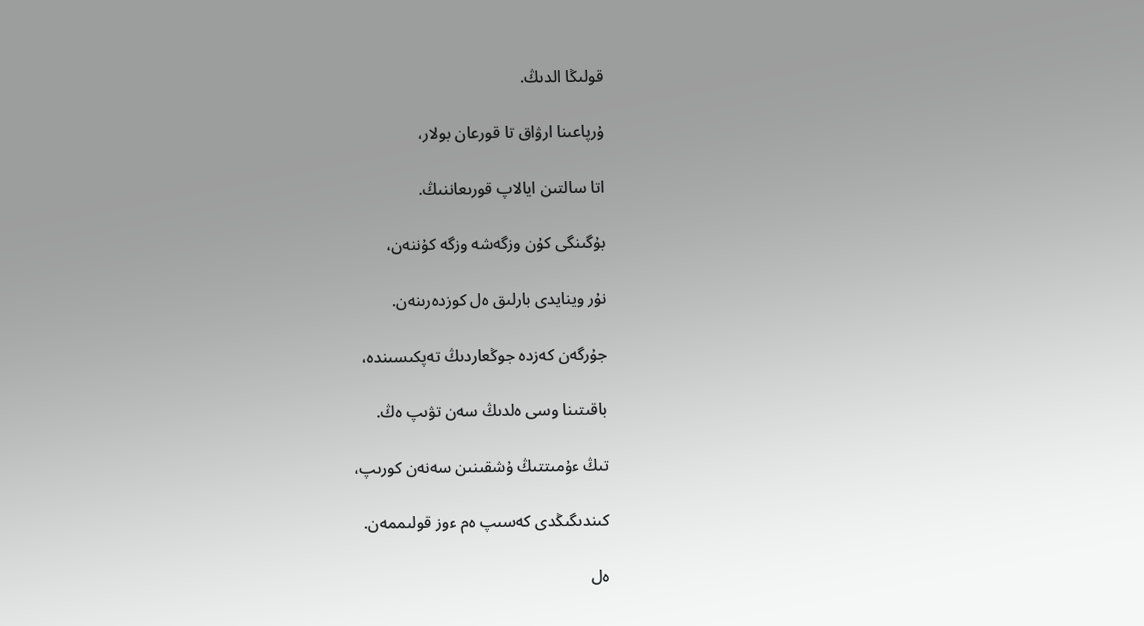قولىڭا الدىڭ.

ۇرپاعىنا ارۋاق تا قورعان بولار،

اتا سالتىن ايالاپ قورىعاننىڭ.

بۇگىنگى كۇن وزگەشە وزگە كۇننەن،

نۇر وينايدى بارلىق ەل كوزدەرىنەن.

جۇرگەن كەزدە جوڭعاردىڭ تەپكىسىندە،

باقىتىنا وسى ەلدىڭ سەن تۋىپ ەڭ.

تىڭ ءۇمىتتىڭ ۇشقىنىن سەنەن كورىپ،

كىندىگىڭدى كەسىپ ەم ءوز قولىممەن.

ەل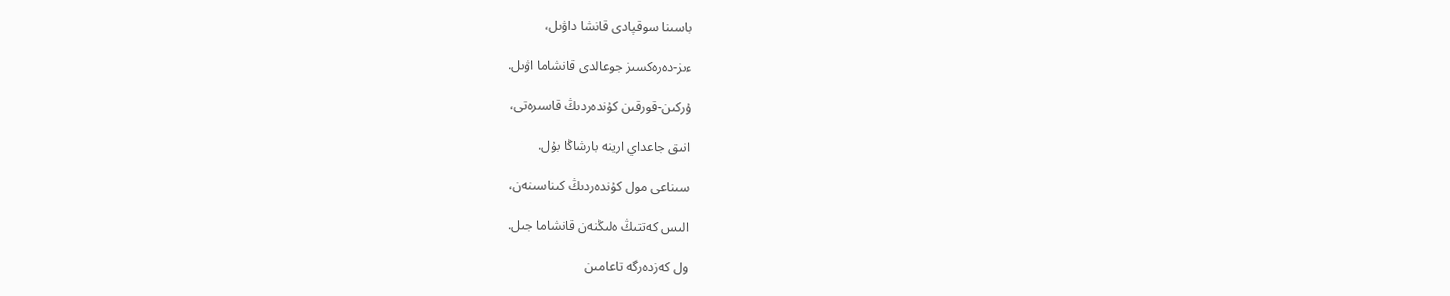باسىنا سوقپادى قانشا داۋىل،

ءىز-دەرەكسىز جوعالدى قانشاما اۋىل.

ۇركىن-قورقىن كۇندەردىڭ قاسىرەتى،

انىق جاعداي ارينە بارشاڭا بۇل.

سىناعى مول كۇندەردىڭ كىناسىنەن،

الىس كەتتىڭ ەلىڭنەن قانشاما جىل.

ول كەزدەرگە تاعامىن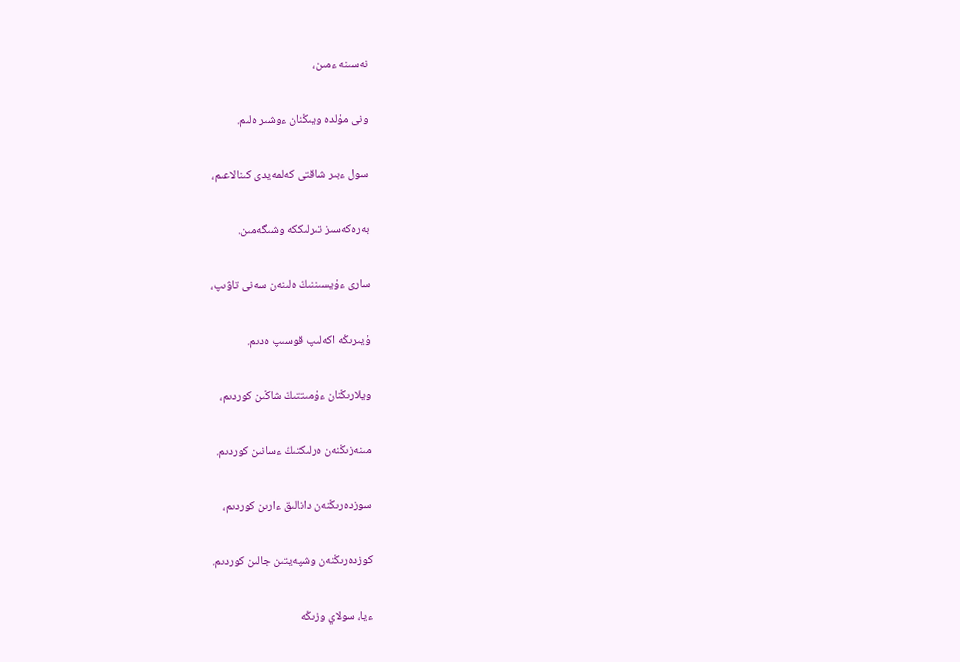نەسىنە ءمىن،

ونى مۇلدە ويىڭنان ءوشىر ەلىم.

سول ءبىر شاقتى كەلمەيدى كىنالاعىم،

بەرەكەسىز تىرلىككە وشىگەمىن.

سارى ءۇيسىننىڭ ەلىنەن سەنى تاۋىپ،

ۇيىرىڭە اكەلىپ قوسىپ ەدىم.

ويلارىڭنان ءۇمىتتىڭ شاڭىن كوردىم،

مىنەزىڭنەن ەرلىكتىڭ ءسانىن كوردىم.

سوزدەرىڭنەن دانالىق ءارىن كوردىم،

كوزدەرىڭنەن وشپەيتىن جالىن كوردىم.

ءيا، سولاي وزىڭە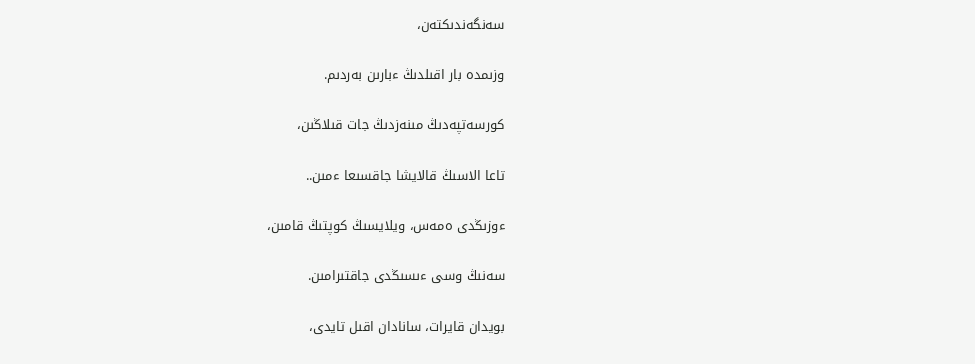سەنگەندىكتەن،

وزىمدە بار اقىلدىڭ ءبارىن بەردىم.

كورسەتپەدىڭ مىنەزدىڭ جات قىلاڭىن،

تاعا الاسىڭ قالايشا جاقسىعا ءمىن..

ءوزىڭدى ەمەس، ويلايسىڭ كوپتىڭ قامىن،

سەنىڭ وسى ءىسىڭدى جاقتىرامىن.

بويدان قايرات، سانادان اقىل تايدى،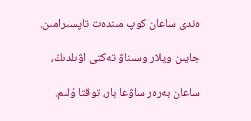ەندى ساعان كوپ مىندەت تاپسىرامىن.

جايىن ويلار وسىناۋ تەكتى اۋىلدىڭ،

ساعان بەرەر ساۋعا بار، توقتا ۇلىم.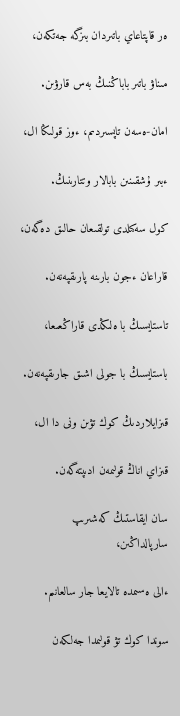ەر قاپتاعاي باتىردان بىزگە جەتكەن،

مىناۋ باتىر باباڭنىڭ بەس قارۋىن.

امان-ەسەن تاپسىردىم، ءوز قولىڭا ال،

ءبىر ۇشقىنىن بابالار وتتارىنىڭ.

كول سەكىلدى تولقىعان حالىق دەگەن،

قاراعان ءجون بارىنە پارىقپەنەن.

تاستايسىڭ با ەلىڭدى قاراڭعىعا،

باستايسىڭ با جولى اشىق جارىقپەنەن.

قىزايلاردىڭ كوك تۋىن ونى دا ال،

قىزاي اناڭ قولىمەن ادىپتەگەن.

سان ايقاستىڭ كەشىرىپ سارپالداڭىن،

ءالى ەسىمدە تالايعا جار سالعانىم.

سوندا كوك تۋ قولىمدا جەلكەن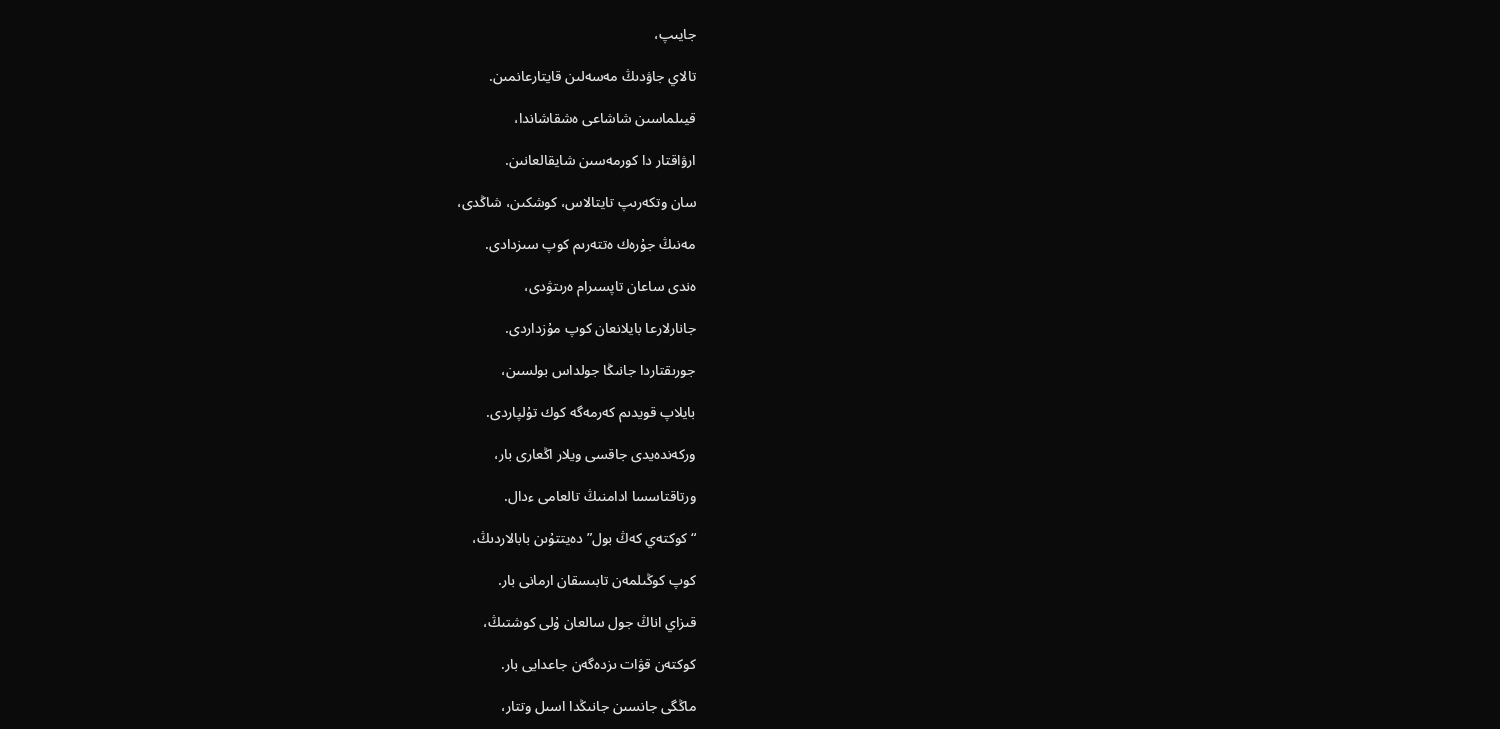جايىپ،

تالاي جاۋدىڭ مەسەلىن قايتارعانمىن.

قيىلماسىن شاشاعى ەشقاشاندا،

ارۋاقتار دا كورمەسىن شايقالعانىن.

سان وتكەرىپ تايتالاس، كوشكىن، شاڭدى،

مەنىڭ جۇرەك ەتتەرىم كوپ سىزدادى.

ەندى ساعان تاپسىرام ەرىتۋدى،

جانارلارعا بايلانعان كوپ مۇزداردى.

جورىقتاردا جانىڭا جولداس بولسىن،

بايلاپ قويدىم كەرمەگە كوك تۇلپاردى.

وركەندەيدى جاقسى ويلار اڭعارى بار،

ورتاقتاسسا ادامنىڭ تالعامى ءدال.

“كوكتەي كەڭ بول” دەيتتۇىن بابالاردىڭ،

كوپ كوڭىلمەن تابىسقان ارمانى بار.

قىزاي اناڭ جول سالعان ۇلى كوشتىڭ،

كوكتەن قۋات ىزدەگەن جاعدايى بار.

ماڭگى جانسىن جانىڭدا اسىل وتتار،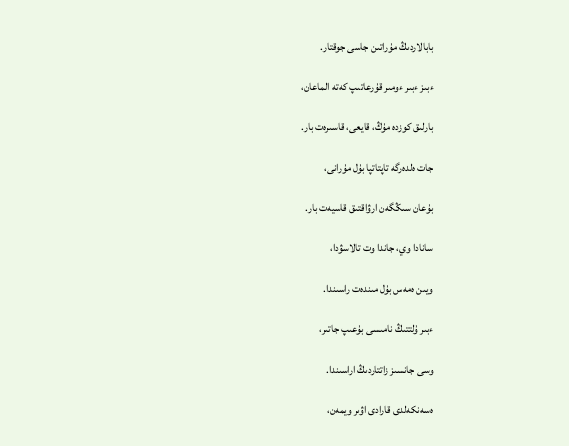بابالاردىڭ مۇراتىن جاسى جوقتار.

ءبىز ءبىر ءومىر قۇرعاتىپ كەتە الماعان،

بارلىق كوزدە مۇڭ، قايعى، قاسىرەت بار.

جات ەلدەرگە تاپتاتپا بۇل مۇرانى،

بۇعان سىڭگەن ارۋاقتىق قاسيەت بار.

سانادا وي، جاندا وت تالاسۋدا،

ويىن ەمەس بۇل مىندەت راسىندا.

ءبىر ۇلتتىڭ نامىسى بۇعىپ جاتىر،

وسى جانسىز زاتتاردىڭ اراسىندا.

ەسەنكەلدى قارادى اۋىر ويمەن،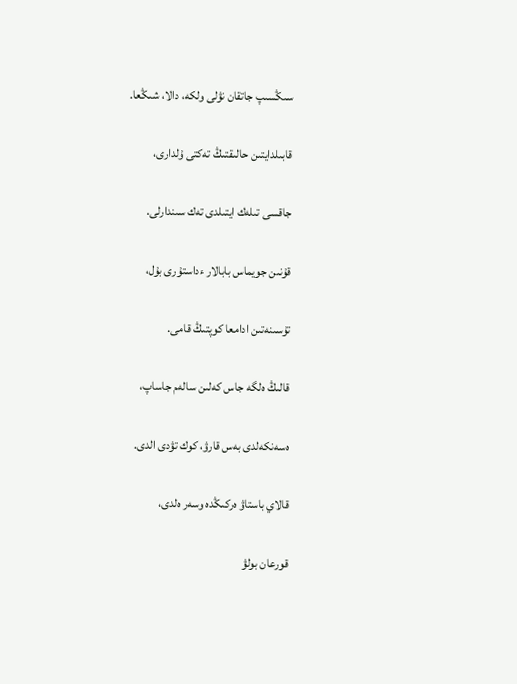سىڭسىپ جاتقان نۋلى ولكە، دالا، شىڭعا.

قابىلدايتىن حالىقتىڭ تەكتى ۇلدارى،

جاقسى تىلەك ايتىلدى تەك سىندارلى.

قۇنىن جويماس بابالار ءداستۇرى بۇل،

تۇسىنەتىن ادامعا كوپتىڭ قامى.

قالىڭ ەلگە جاس كەلىن سالەم جاساپ،

ەسەنكەلدى بەس قارۋ، كوك تۋدى الدى.

قالاي باستاۋ ەركىڭدە وسەر ەلدى،

قورعان بولۋ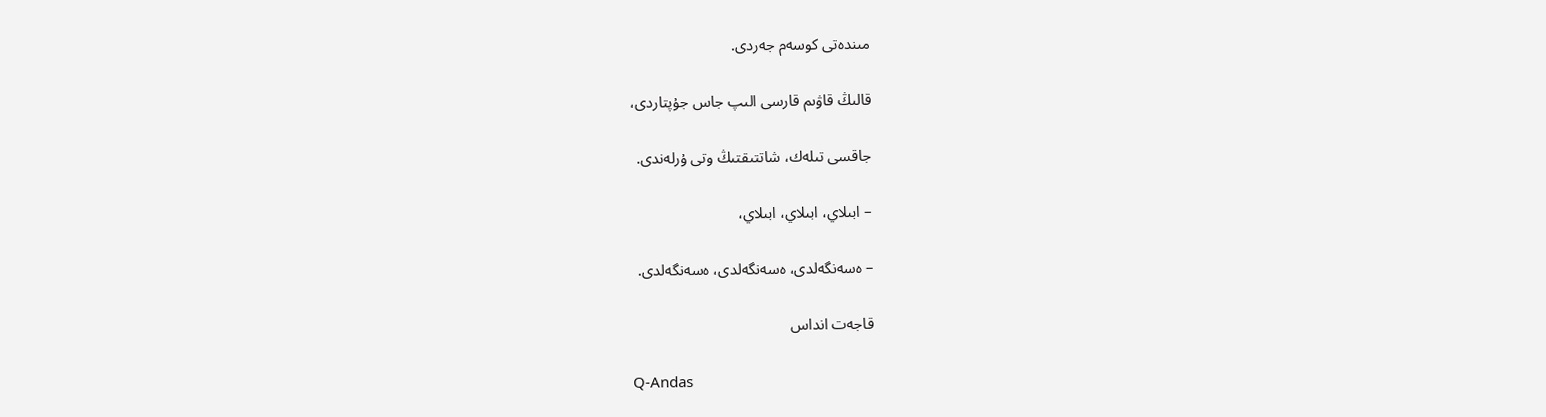مىندەتى كوسەم جەردى.

قالىڭ قاۋىم قارسى الىپ جاس جۇپتاردى،

جاقسى تىلەك، شاتتىقتىڭ وتى ۇرلەندى.

– ابىلاي، ابىلاي، ابىلاي،

– ەسەنگەلدى، ەسەنگەلدى، ەسەنگەلدى.

قاجەت انداس

Q-Andas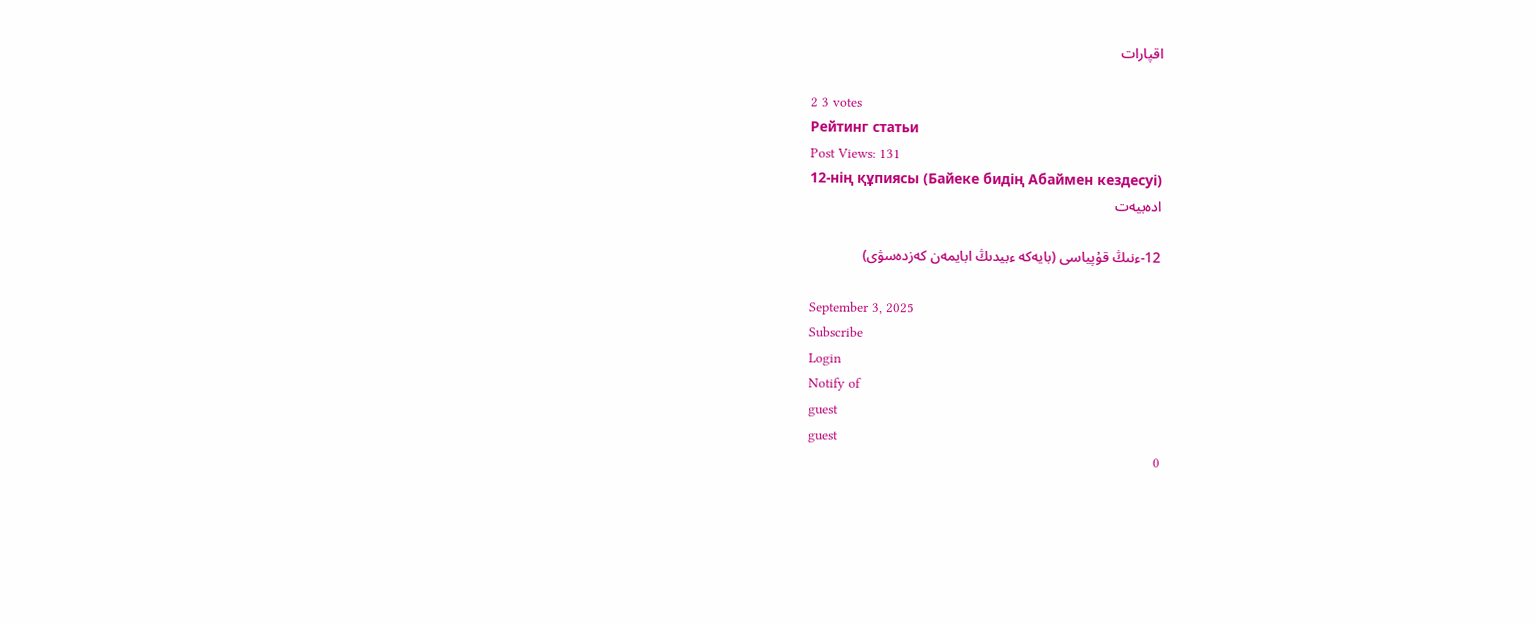اقپارات

2 3 votes
Рейтинг статьи
Post Views: 131
12-нің құпиясы (Байеке бидің Абаймен кездесуі)
ادەبيەت

12-ءنىڭ قۇپياسى (بايەكە ءبيدىڭ ابايمەن كەزدەسۋى)

September 3, 2025
Subscribe
Login
Notify of
guest
guest
0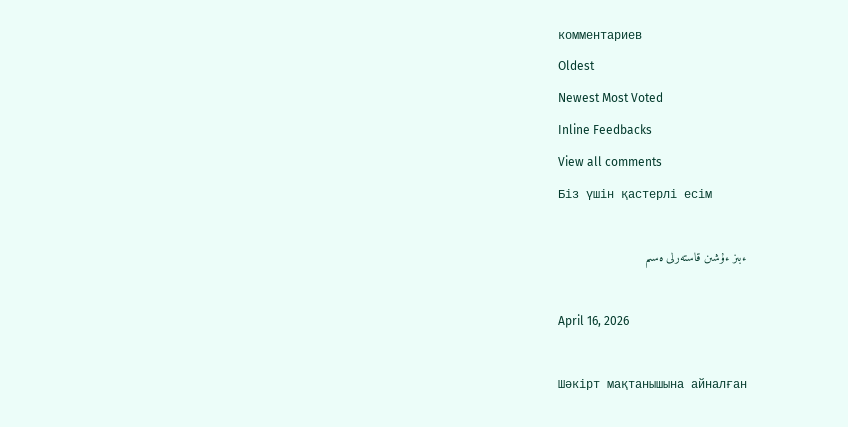комментариев
Oldest
Newest Most Voted
Inline Feedbacks
View all comments
Біз үшін қастерлі есім

ءبىز ءۇشىن قاستەرلى ەسىم

April 16, 2026

Шәкірт мақтанышына айналған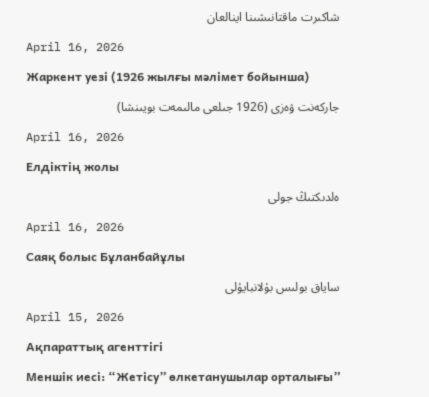شاكىرت ماقتانىشىنا اينالعان

April 16, 2026

Жаркент уезі (1926 жылғы мәлімет бойынша)

جاركەنت ۋەزى (1926 جىلعى مالىمەت بويىنشا)

April 16, 2026

Елдіктің жолы

ەلدىكتىڭ جولى

April 16, 2026

Саяқ болыс Бұланбайұлы

ساياق بولىس بۇلانبايۇلى

April 15, 2026

Ақпараттық агенттігі

Меншік иесі: “Жетісу” өлкетанушылар орталығы”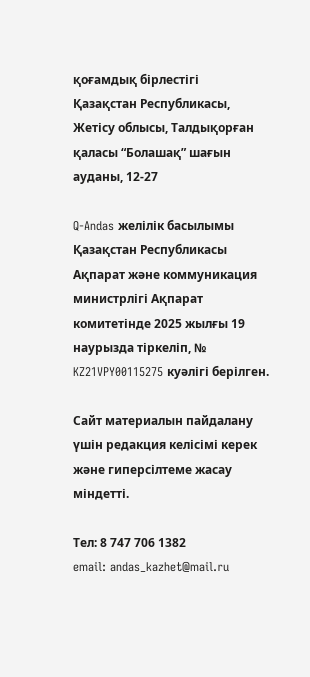қоғамдық бірлестігі
Қазақстан Республикасы, Жетісу облысы, Талдықорған қаласы “Болашақ” шағын ауданы, 12-27

Q-Andas желілік басылымы Қазақстан Республикасы Ақпарат және коммуникация министрлігі Ақпарат комитетінде 2025 жылғы 19 наурызда тіркеліп, № KZ21VPY00115275 куәлігі берілген.

Сайт материалын пайдалану үшін редакция келісімі керек және гиперсілтеме жасау міндетті.

Тел: 8 747 706 1382
email: andas_kazhet@mail.ru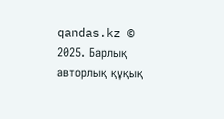qandas.kz © 2025. Барлық авторлық құқық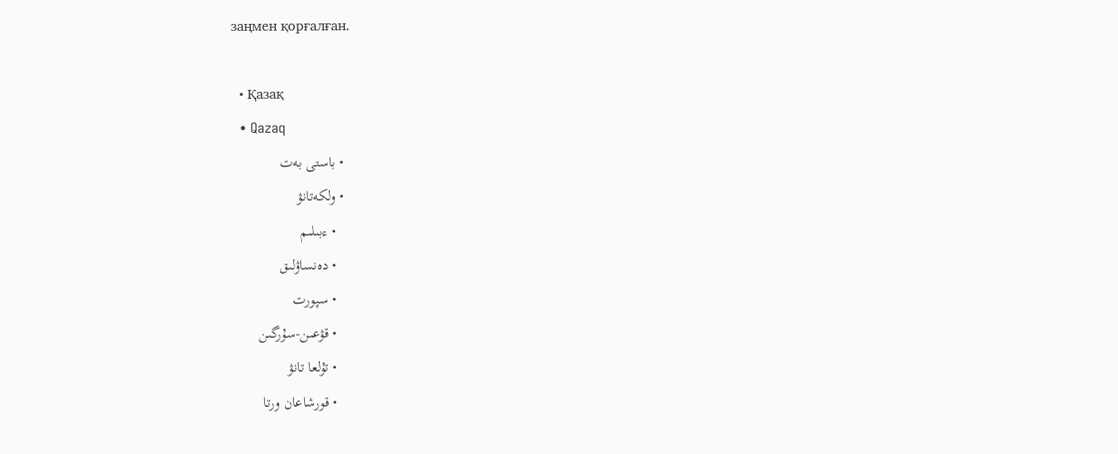заңмен қорғалған.

  • Қазақ
  • Qazaq
  • باستى بەت
  • ولكەتانۋ
    • ءبىلىم
    • دەنساۋلىق
    • سپورت
    • قۋعىن-سۇرگىن
    • تۇلعا تانۋ
    • قورشاعان ورتا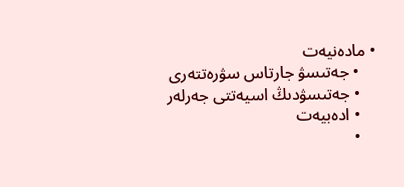• مادەنيەت
    • جەتىسۋ جارتاس سۋرەتتەرى
    • جەتىسۋدىڭ اسيەتتى جەرلەر
    • ادەبيەت
    •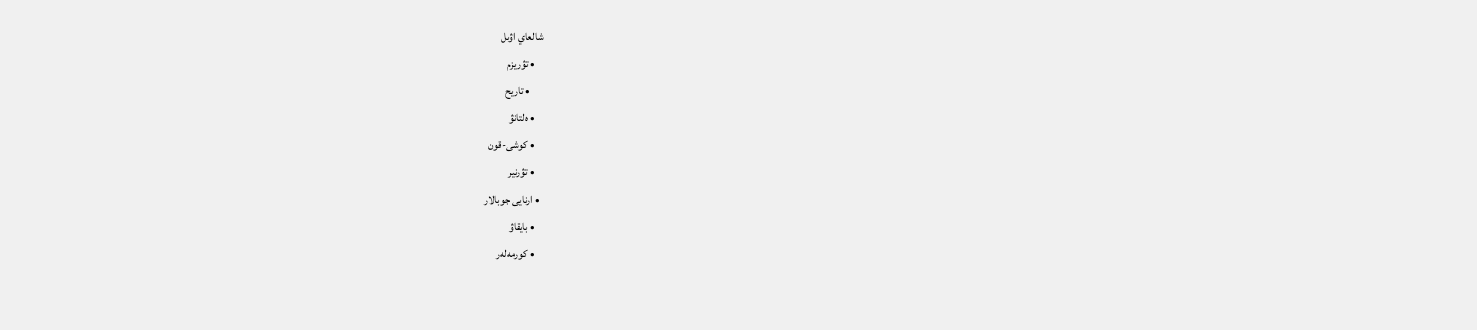شالعاي اۋىل
    • تۋريزم
      • تاريح
    • ەلتانۋ
    • كوشى-قون
    • تۋرنير
  • ارنايى جوبالار
    • بايقاۋ
    • كورمەلەر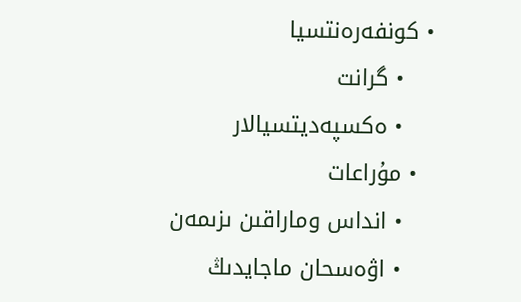• كونفەرەنتسيا
    • گرانت
    • ەكسپەديتسيالار
  • مۇراعات
    • انداس وماراقىن ىزىمەن
    • اۋەسحان ماجايدىڭ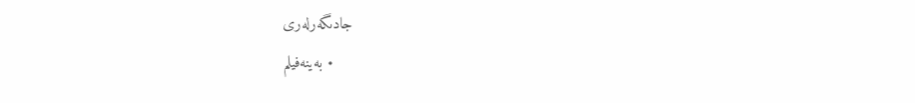جادىگەرلەرى
    • بەينەفيلم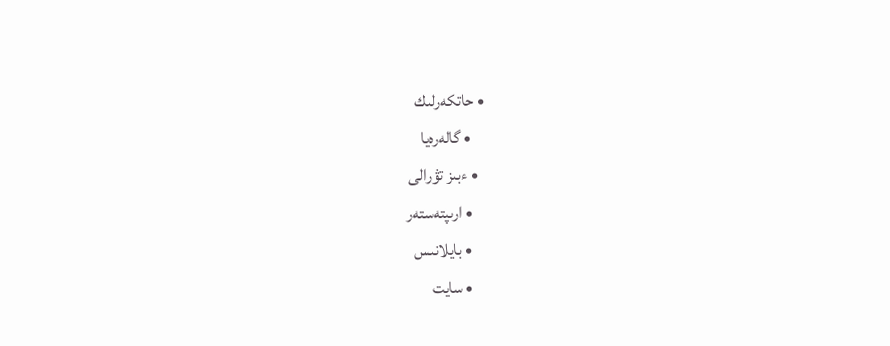• حاتكەرلىك
    • گالەرەيا
  • ءبىز تۋرالى
    • ارىپتەستەر
    • بايلانىس
    • سايت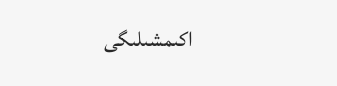اكىمشىلىگى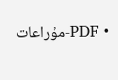• PDF-مۇراعات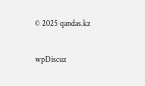© 2025 qandas.kz

wpDiscuz